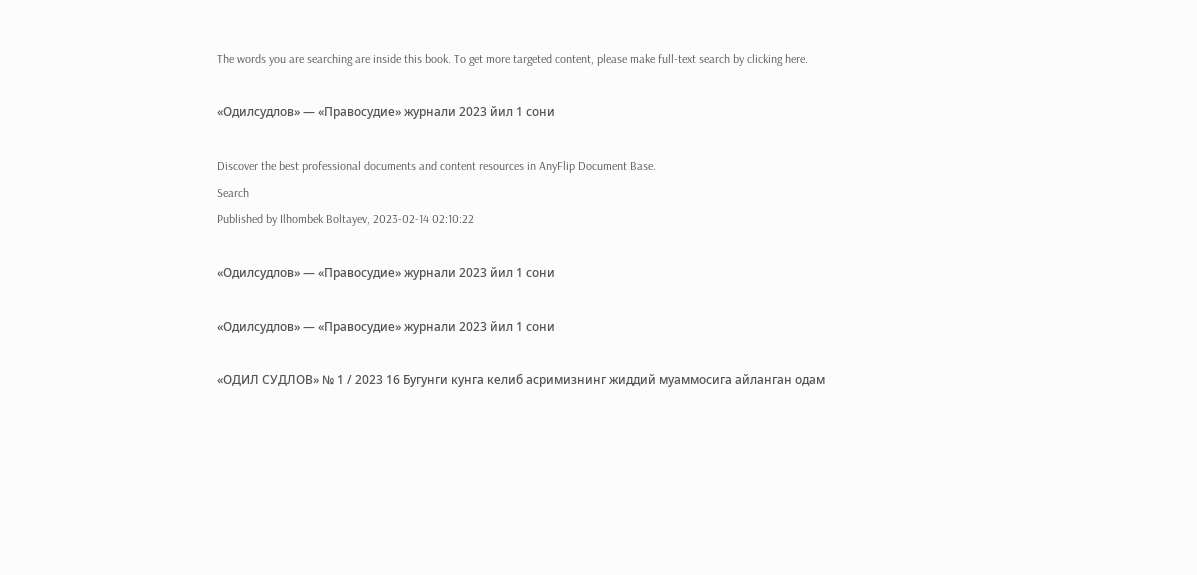The words you are searching are inside this book. To get more targeted content, please make full-text search by clicking here.

«Одилсудлов» — «Правосудие» журнали 2023 йил 1 сони

Discover the best professional documents and content resources in AnyFlip Document Base.
Search
Published by Ilhombek Boltayev, 2023-02-14 02:10:22

«Одилсудлов» — «Правосудие» журнали 2023 йил 1 сони

«Одилсудлов» — «Правосудие» журнали 2023 йил 1 сони

«ОДИЛ СУДЛОВ» № 1 / 2023 16 Бугунги кунга келиб асримизнинг жиддий муаммосига айланган одам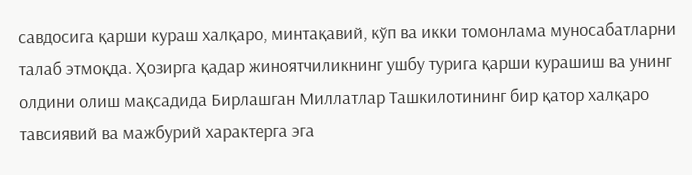савдосига қарши кураш халқаро, минтақавий, кўп ва икки томонлама муносабатларни талаб этмоқда. Ҳозирга қадар жиноятчиликнинг ушбу турига қарши курашиш ва унинг олдини олиш мақсадида Бирлашган Миллатлар Ташкилотининг бир қатор халқаро тавсиявий ва мажбурий характерга эга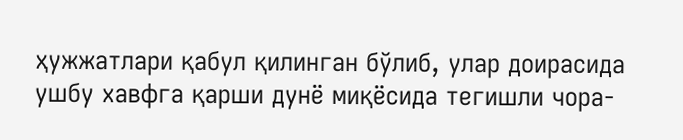ҳужжатлари қабул қилинган бўлиб, улар доирасида ушбу хавфга қарши дунё миқёсида тегишли чора-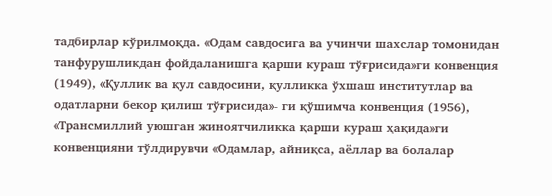тадбирлар кўрилмоқда. «Одам савдосига ва учинчи шахслар томонидан танфурушликдан фойдаланишга қарши кураш тўғрисида»ги конвенция (1949), «Қуллик ва қул савдосини, қулликка ўхшаш институтлар ва одатларни бекор қилиш тўғрисида»- ги қўшимча конвенция (1956), «Трансмиллий уюшган жиноятчиликка қарши кураш ҳақида»ги конвенцияни тўлдирувчи «Одамлар, айниқса, аёллар ва болалар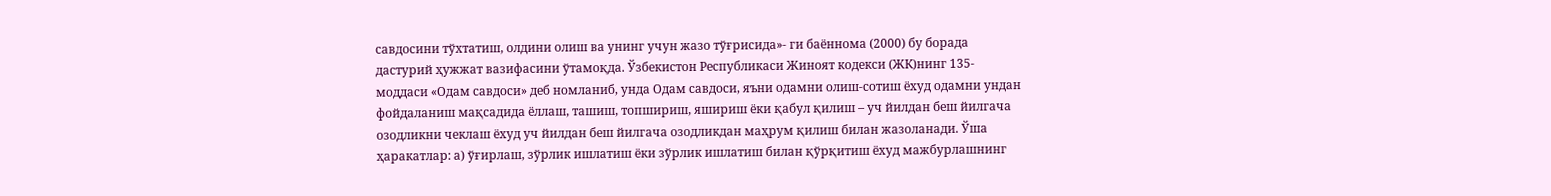савдосини тўхтатиш, олдини олиш ва унинг учун жазо тўғрисида»- ги баённома (2000) бу борада дастурий ҳужжат вазифасини ўтамоқда. Ўзбекистон Республикаси Жиноят кодекси (ЖК)нинг 135-моддаси «Одам савдоси» деб номланиб, унда Одам савдоси, яъни одамни олиш-сотиш ёхуд одамни ундан фойдаланиш мақсадида ёллаш, ташиш, топшириш, яшириш ёки қабул қилиш – уч йилдан беш йилгача озодликни чеклаш ёхуд уч йилдан беш йилгача озодликдан маҳрум қилиш билан жазоланади. Ўша ҳаракатлар: а) ўғирлаш, зўрлик ишлатиш ёки зўрлик ишлатиш билан қўрқитиш ёхуд мажбурлашнинг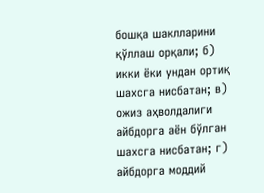бошқа шаклларини қўллаш орқали; б) икки ёки ундан ортиқ шахсга нисбатан; в) ожиз аҳволдалиги айбдорга аён бўлган шахсга нисбатан; г) айбдорга моддий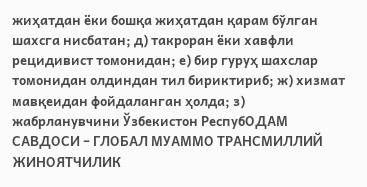жиҳатдан ёки бошқа жиҳатдан қарам бўлган шахсга нисбатан; д) такроран ёки хавфли рецидивист томонидан; е) бир гуруҳ шахслар томонидан олдиндан тил бириктириб; ж) хизмат мавқеидан фойдаланган ҳолда; з) жабрланувчини Ўзбекистон РеспубОДАМ САВДОСИ – ГЛОБАЛ МУАММО ТРАНСМИЛЛИЙ ЖИНОЯТЧИЛИК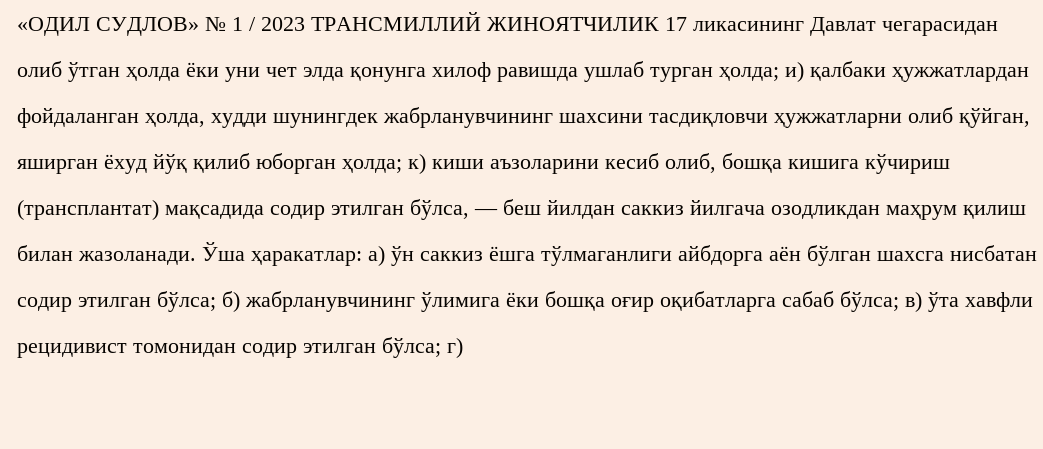«ОДИЛ СУДЛОВ» № 1 / 2023 ТРАНСМИЛЛИЙ ЖИНОЯТЧИЛИК 17 ликасининг Давлат чегарасидан олиб ўтган ҳолда ёки уни чет элда қонунга хилоф равишда ушлаб турган ҳолда; и) қалбаки ҳужжатлардан фойдаланган ҳолда, худди шунингдек жабрланувчининг шахсини тасдиқловчи ҳужжатларни олиб қўйган, яширган ёхуд йўқ қилиб юборган ҳолда; к) киши аъзоларини кесиб олиб, бошқа кишига кўчириш (трансплантат) мақсадида содир этилган бўлса, — беш йилдан саккиз йилгача озодликдан маҳрум қилиш билан жазоланади. Ўша ҳаракатлар: а) ўн саккиз ёшга тўлмаганлиги айбдорга аён бўлган шахсга нисбатан содир этилган бўлса; б) жабрланувчининг ўлимига ёки бошқа оғир оқибатларга сабаб бўлса; в) ўта хавфли рецидивист томонидан содир этилган бўлса; г)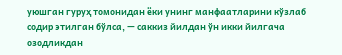уюшган гуруҳ томонидан ёки унинг манфаатларини кўзлаб содир этилган бўлса, — саккиз йилдан ўн икки йилгача озодликдан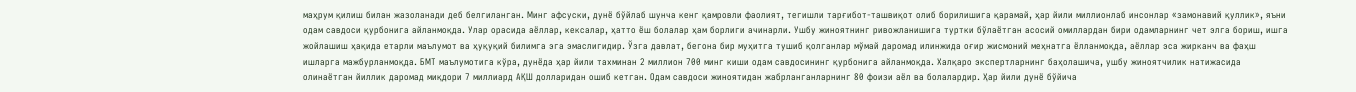маҳрум қилиш билан жазоланади деб белгиланган. Минг афсуски, дунё бўйлаб шунча кенг қамровли фаолият, тегишли тарғибот-ташвиқот олиб борилишига қарамай, ҳар йили миллионлаб инсонлар «замонавий қуллик», яъни одам савдоси қурбонига айланмоқда. Улар орасида аёллар, кексалар, ҳатто ёш болалар ҳам борлиги ачинарли. Ушбу жиноятнинг ривожланишига туртки бўлаётган асосий омиллардан бири одамларнинг чет элга бориш, ишга жойлашиш ҳақида етарли маълумот ва ҳуқуқий билимга эга эмаслигидир. Ўзга давлат, бегона бир муҳитга тушиб қолганлар мўмай даромад илинжида оғир жисмоний меҳнатга ёлланмоқда, аёллар эса жирканч ва фаҳш ишларга мажбурланмоқда. БМТ маълумотига кўра, дунёда ҳар йили тахминан 2 миллион 700 минг киши одам савдосининг қурбонига айланмоқда. Халқаро экспертларнинг баҳолашича, ушбу жиноятчилик натижасида олинаётган йиллик даромад миқдори 7 миллиард АҚШ долларидан ошиб кетган. Одам савдоси жиноятидан жабрланганларнинг 80 фоизи аёл ва болалардир. Ҳар йили дунё бўйича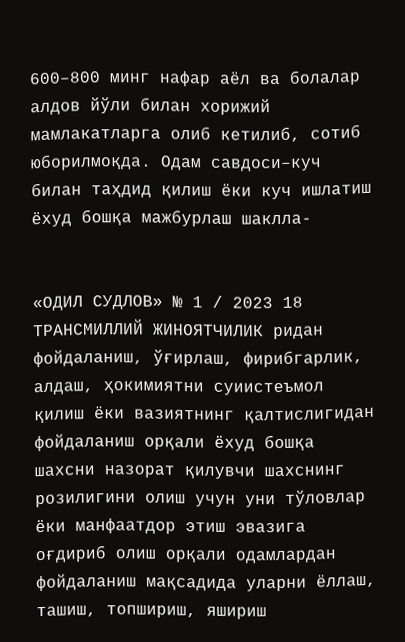600–800 минг нафар аёл ва болалар алдов йўли билан хорижий мамлакатларга олиб кетилиб, сотиб юборилмоқда. Одам савдоси–куч билан таҳдид қилиш ёки куч ишлатиш ёхуд бошқа мажбурлаш шаклла-


«ОДИЛ СУДЛОВ» № 1 / 2023 18 ТРАНСМИЛЛИЙ ЖИНОЯТЧИЛИК ридан фойдаланиш, ўғирлаш, фирибгарлик, алдаш, ҳокимиятни суиистеъмол қилиш ёки вазиятнинг қалтислигидан фойдаланиш орқали ёхуд бошқа шахсни назорат қилувчи шахснинг розилигини олиш учун уни тўловлар ёки манфаатдор этиш эвазига оғдириб олиш орқали одамлардан фойдаланиш мақсадида уларни ёллаш, ташиш, топшириш, яшириш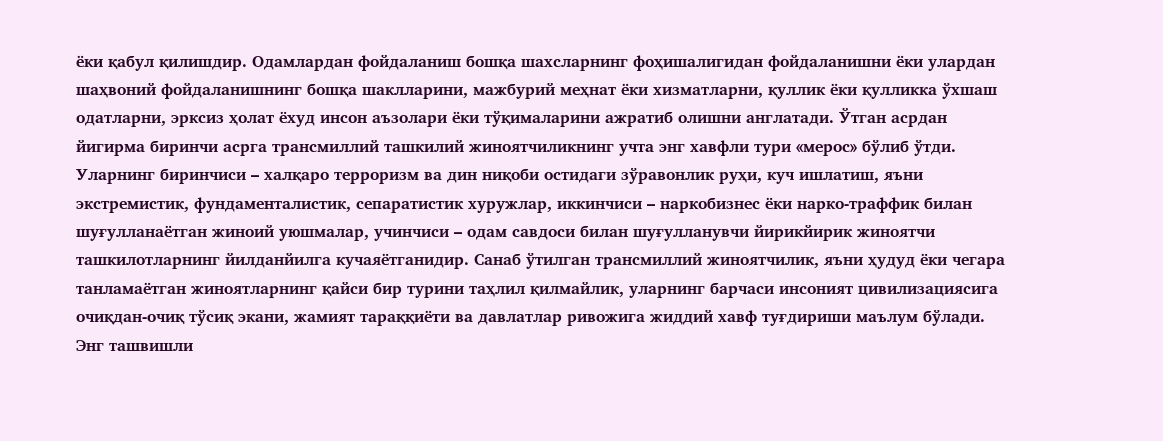ёки қабул қилишдир. Одамлардан фойдаланиш бошқа шахсларнинг фоҳишалигидан фойдаланишни ёки улардан шаҳвоний фойдаланишнинг бошқа шаклларини, мажбурий меҳнат ёки хизматларни, қуллик ёки қулликка ўхшаш одатларни, эрксиз ҳолат ёхуд инсон аъзолари ёки тўқималарини ажратиб олишни англатади. Ўтган асрдан йигирма биринчи асрга трансмиллий ташкилий жиноятчиликнинг учта энг хавфли тури «мерос» бўлиб ўтди. Уларнинг биринчиси – халқаро терроризм ва дин ниқоби остидаги зўравонлик руҳи, куч ишлатиш, яъни экстремистик, фундаменталистик, сепаратистик хуружлар, иккинчиси – наркобизнес ёки нарко-траффик билан шуғулланаётган жиноий уюшмалар, учинчиси – одам савдоси билан шуғулланувчи йирикйирик жиноятчи ташкилотларнинг йилданйилга кучаяётганидир. Санаб ўтилган трансмиллий жиноятчилик, яъни ҳудуд ёки чегара танламаётган жиноятларнинг қайси бир турини таҳлил қилмайлик, уларнинг барчаси инсоният цивилизациясига очиқдан-очиқ тўсиқ экани, жамият тараққиёти ва давлатлар ривожига жиддий хавф туғдириши маълум бўлади. Энг ташвишли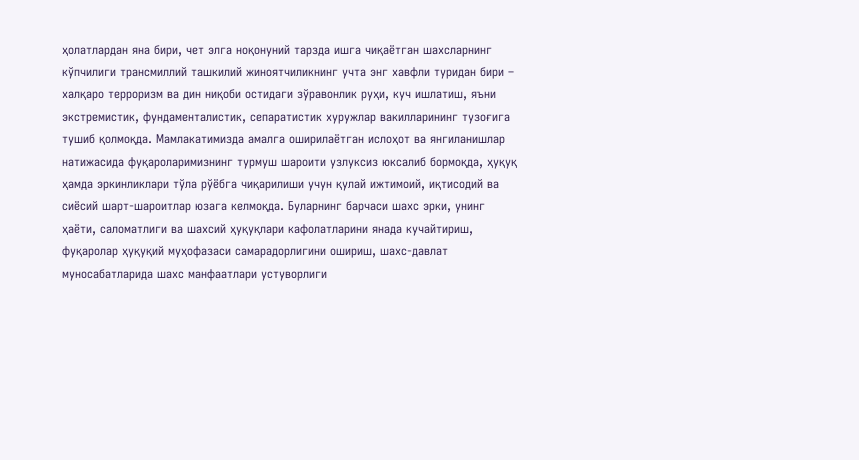ҳолатлардан яна бири, чет элга ноқонуний тарзда ишга чиқаётган шахсларнинг кўпчилиги трансмиллий ташкилий жиноятчиликнинг учта энг хавфли туридан бири – халқаро терроризм ва дин ниқоби остидаги зўравонлик руҳи, куч ишлатиш, яъни экстремистик, фундаменталистик, сепаратистик хуружлар вакилларининг тузоғига тушиб қолмоқда. Мамлакатимизда амалга оширилаётган ислоҳот ва янгиланишлар натижасида фуқароларимизнинг турмуш шароити узлуксиз юксалиб бормоқда, ҳуқуқ ҳамда эркинликлари тўла рўёбга чиқарилиши учун қулай ижтимоий, иқтисодий ва сиёсий шарт-шароитлар юзага келмоқда. Буларнинг барчаси шахс эрки, унинг ҳаёти, саломатлиги ва шахсий ҳуқуқлари кафолатларини янада кучайтириш, фуқаролар ҳуқуқий муҳофазаси самарадорлигини ошириш, шахс-давлат муносабатларида шахс манфаатлари устуворлиги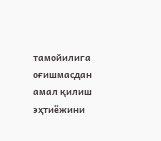тамойилига оғишмасдан амал қилиш эҳтиёжини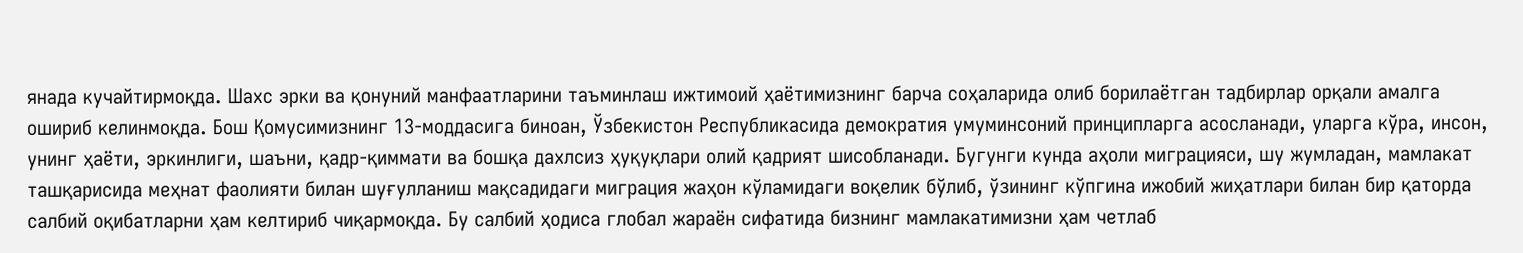янада кучайтирмоқда. Шахс эрки ва қонуний манфаатларини таъминлаш ижтимоий ҳаётимизнинг барча соҳаларида олиб борилаётган тадбирлар орқали амалга ошириб келинмоқда. Бош Қомусимизнинг 13-моддасига биноан, Ўзбекистон Республикасида демократия умуминсоний принципларга асосланади, уларга кўра, инсон, унинг ҳаёти, эркинлиги, шаъни, қадр-қиммати ва бошқа дахлсиз ҳуқуқлари олий қадрият шисобланади. Бугунги кунда аҳоли миграцияси, шу жумладан, мамлакат ташқарисида меҳнат фаолияти билан шуғулланиш мақсадидаги миграция жаҳон кўламидаги воқелик бўлиб, ўзининг кўпгина ижобий жиҳатлари билан бир қаторда салбий оқибатларни ҳам келтириб чиқармоқда. Бу салбий ҳодиса глобал жараён сифатида бизнинг мамлакатимизни ҳам четлаб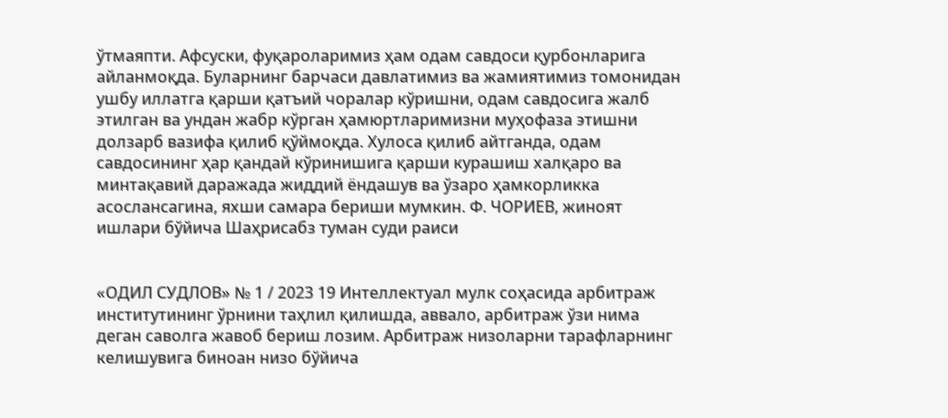ўтмаяпти. Афсуски, фуқароларимиз ҳам одам савдоси қурбонларига айланмоқда. Буларнинг барчаси давлатимиз ва жамиятимиз томонидан ушбу иллатга қарши қатъий чоралар кўришни, одам савдосига жалб этилган ва ундан жабр кўрган ҳамюртларимизни муҳофаза этишни долзарб вазифа қилиб қўймоқда. Хулоса қилиб айтганда, одам савдосининг ҳар қандай кўринишига қарши курашиш халқаро ва минтақавий даражада жиддий ёндашув ва ўзаро ҳамкорликка асослансагина, яхши самара бериши мумкин. Ф. ЧОРИЕВ, жиноят ишлари бўйича Шаҳрисабз туман суди раиси


«ОДИЛ СУДЛОВ» № 1 / 2023 19 Интеллектуал мулк соҳасида арбитраж институтининг ўрнини таҳлил қилишда, аввало, арбитраж ўзи нима деган саволга жавоб бериш лозим. Арбитраж низоларни тарафларнинг келишувига биноан низо бўйича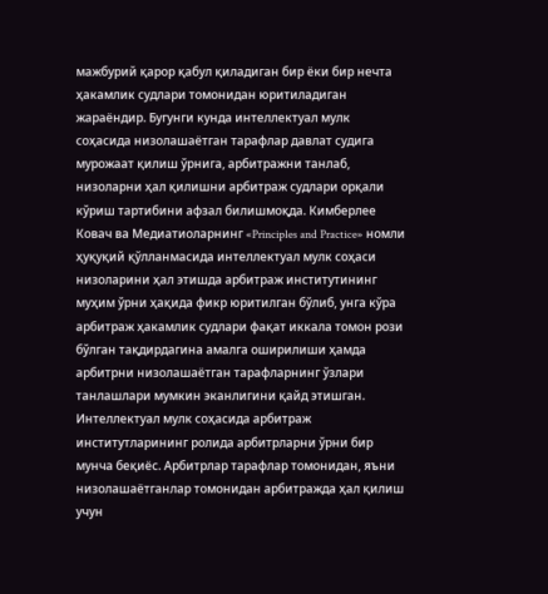мажбурий қарор қабул қиладиган бир ёки бир нечта ҳакамлик судлари томонидан юритиладиган жараёндир. Бугунги кунда интеллектуал мулк соҳасида низолашаётган тарафлар давлат судига мурожаат қилиш ўрнига, арбитражни танлаб, низоларни ҳал қилишни арбитраж судлари орқали кўриш тартибини афзал билишмоқда. Кимберлее Ковач ва Медиатиоларнинг «Principles and Practice» номли ҳуқуқий қўлланмасида интеллектуал мулк соҳаси низоларини ҳал этишда арбитраж институтининг муҳим ўрни ҳақида фикр юритилган бўлиб, унга кўра арбитраж ҳакамлик судлари фақат иккала томон рози бўлган тақдирдагина амалга оширилиши ҳамда арбитрни низолашаётган тарафларнинг ўзлари танлашлари мумкин эканлигини қайд этишган. Интеллектуал мулк соҳасида арбитраж институтларининг ролида арбитрларни ўрни бир мунча беқиёс. Арбитрлар тарафлар томонидан, яъни низолашаётганлар томонидан арбитражда ҳал қилиш учун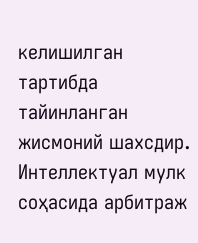келишилган тартибда тайинланган жисмоний шахсдир. Интеллектуал мулк соҳасида арбитраж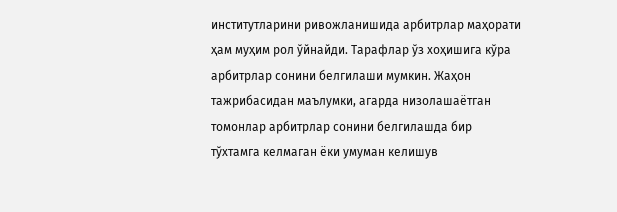институтларини ривожланишида арбитрлар маҳорати ҳам муҳим рол ўйнайди. Тарафлар ўз хоҳишига кўра арбитрлар сонини белгилаши мумкин. Жаҳон тажрибасидан маълумки, агарда низолашаётган томонлар арбитрлар сонини белгилашда бир тўхтамга келмаган ёки умуман келишув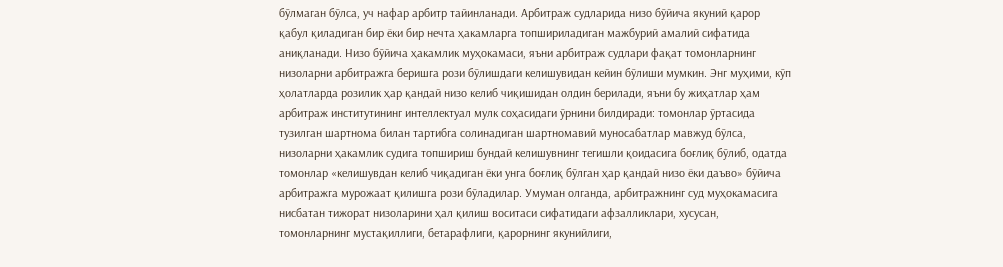бўлмаган бўлса, уч нафар арбитр тайинланади. Арбитраж судларида низо бўйича якуний қарор қабул қиладиган бир ёки бир нечта ҳакамларга топшириладиган мажбурий амалий сифатида аниқланади. Низо бўйича ҳакамлик муҳокамаси, яъни арбитраж судлари фақат томонларнинг низоларни арбитражга беришга рози бўлишдаги келишувидан кейин бўлиши мумкин. Энг муҳими, кўп ҳолатларда розилик ҳар қандай низо келиб чиқишидан олдин берилади, яъни бу жиҳатлар ҳам арбитраж институтининг интеллектуал мулк соҳасидаги ўрнини билдиради: томонлар ўртасида тузилган шартнома билан тартибга солинадиган шартномавий муносабатлар мавжуд бўлса, низоларни ҳакамлик судига топшириш бундай келишувнинг тегишли қоидасига боғлиқ бўлиб, одатда томонлар «келишувдан келиб чиқадиган ёки унга боғлиқ бўлган ҳар қандай низо ёки даъво» бўйича арбитражга мурожаат қилишга рози бўладилар. Умуман олганда, арбитражнинг суд муҳокамасига нисбатан тижорат низоларини ҳал қилиш воситаси сифатидаги афзалликлари, хусусан, томонларнинг мустақиллиги, бетарафлиги, қарорнинг якунийлиги,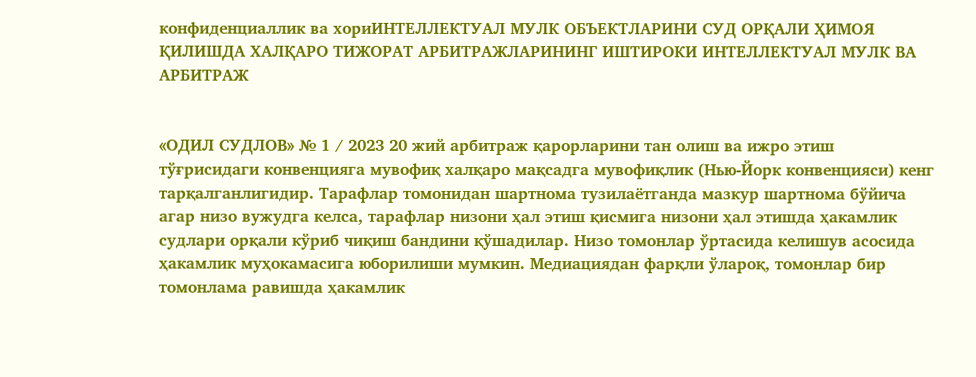конфиденциаллик ва хориИНТЕЛЛЕКТУАЛ МУЛК ОБЪЕКТЛАРИНИ СУД ОРҚАЛИ ҲИМОЯ ҚИЛИШДА ХАЛҚАРО ТИЖОРАТ АРБИТРАЖЛАРИНИНГ ИШТИРОКИ ИНТЕЛЛЕКТУАЛ МУЛК ВА АРБИТРАЖ


«ОДИЛ СУДЛОВ» № 1 / 2023 20 жий арбитраж қарорларини тан олиш ва ижро этиш тўғрисидаги конвенцияга мувофиқ халқаро мақсадга мувофиқлик (Нью-Йорк конвенцияси) кенг тарқалганлигидир. Тарафлар томонидан шартнома тузилаётганда мазкур шартнома бўйича агар низо вужудга келса, тарафлар низони ҳал этиш қисмига низони ҳал этишда ҳакамлик судлари орқали кўриб чиқиш бандини қўшадилар. Низо томонлар ўртасида келишув асосида ҳакамлик муҳокамасига юборилиши мумкин. Медиациядан фарқли ўлароқ, томонлар бир томонлама равишда ҳакамлик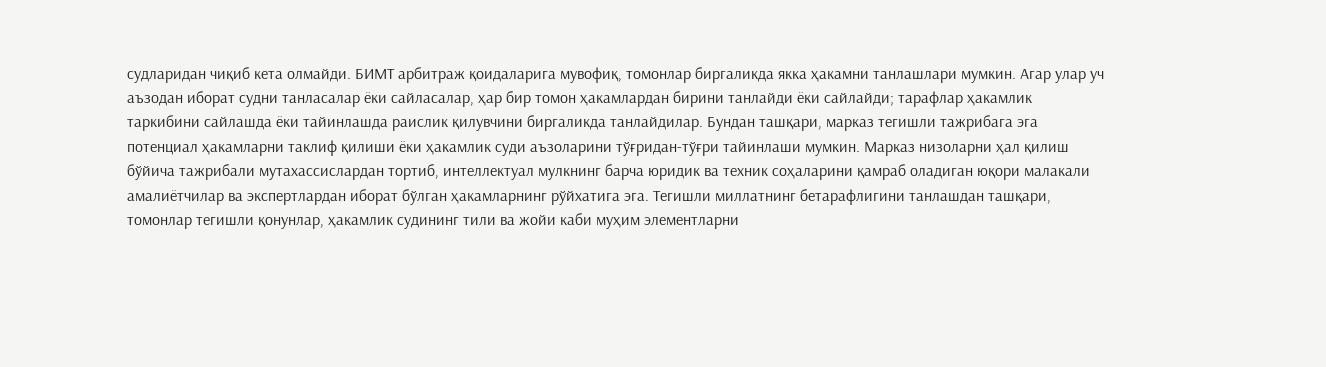судларидан чиқиб кета олмайди. БИМТ арбитраж қоидаларига мувофиқ, томонлар биргаликда якка ҳакамни танлашлари мумкин. Агар улар уч аъзодан иборат судни танласалар ёки сайласалар, ҳар бир томон ҳакамлардан бирини танлайди ёки сайлайди; тарафлар ҳакамлик таркибини сайлашда ёки тайинлашда раислик қилувчини биргаликда танлайдилар. Бундан ташқари, марказ тегишли тажрибага эга потенциал ҳакамларни таклиф қилиши ёки ҳакамлик суди аъзоларини тўғридан-тўғри тайинлаши мумкин. Марказ низоларни ҳал қилиш бўйича тажрибали мутахассислардан тортиб, интеллектуал мулкнинг барча юридик ва техник соҳаларини қамраб оладиган юқори малакали амалиётчилар ва экспертлардан иборат бўлган ҳакамларнинг рўйхатига эга. Тегишли миллатнинг бетарафлигини танлашдан ташқари, томонлар тегишли қонунлар, ҳакамлик судининг тили ва жойи каби муҳим элементларни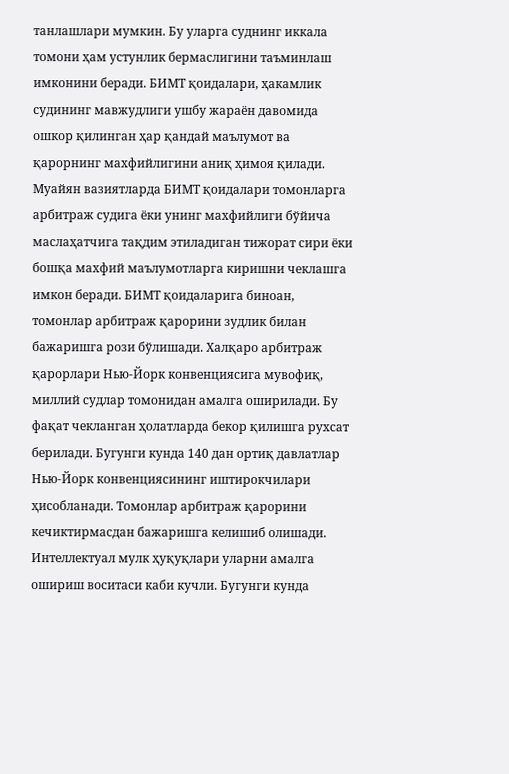танлашлари мумкин. Бу уларга суднинг иккала томони ҳам устунлик бермаслигини таъминлаш имконини беради. БИМТ қоидалари, ҳакамлик судининг мавжудлиги ушбу жараён давомида ошкор қилинган ҳар қандай маълумот ва қарорнинг махфийлигини аниқ ҳимоя қилади. Муайян вазиятларда БИМТ қоидалари томонларга арбитраж судига ёки унинг махфийлиги бўйича маслаҳатчига тақдим этиладиган тижорат сири ёки бошқа махфий маълумотларга киришни чеклашга имкон беради. БИМТ қоидаларига биноан, томонлар арбитраж қарорини зудлик билан бажаришга рози бўлишади. Халқаро арбитраж қарорлари Нью-Йорк конвенциясига мувофиқ, миллий судлар томонидан амалга оширилади. Бу фақат чекланган ҳолатларда бекор қилишга рухсат берилади. Бугунги кунда 140 дан ортиқ давлатлар Нью-Йорк конвенциясининг иштирокчилари ҳисобланади. Томонлар арбитраж қарорини кечиктирмасдан бажаришга келишиб олишади. Интеллектуал мулк ҳуқуқлари уларни амалга ошириш воситаси каби кучли. Бугунги кунда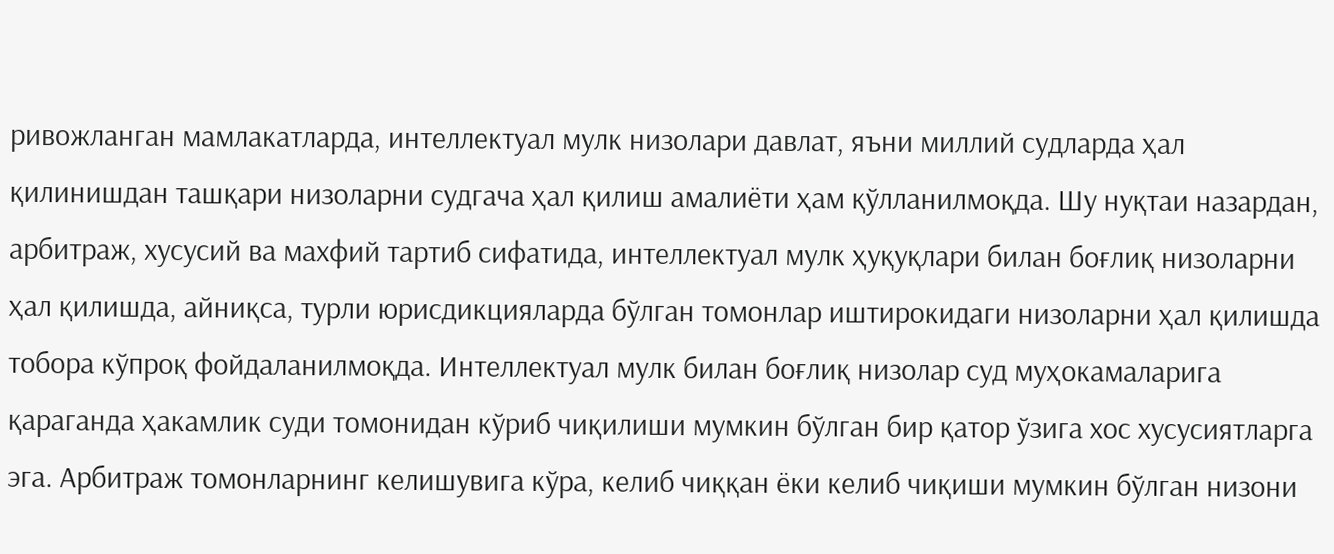ривожланган мамлакатларда, интеллектуал мулк низолари давлат, яъни миллий судларда ҳал қилинишдан ташқари низоларни судгача ҳал қилиш амалиёти ҳам қўлланилмоқда. Шу нуқтаи назардан, арбитраж, хусусий ва махфий тартиб сифатида, интеллектуал мулк ҳуқуқлари билан боғлиқ низоларни ҳал қилишда, айниқса, турли юрисдикцияларда бўлган томонлар иштирокидаги низоларни ҳал қилишда тобора кўпроқ фойдаланилмоқда. Интеллектуал мулк билан боғлиқ низолар суд муҳокамаларига қараганда ҳакамлик суди томонидан кўриб чиқилиши мумкин бўлган бир қатор ўзига хос хусусиятларга эга. Арбитраж томонларнинг келишувига кўра, келиб чиққан ёки келиб чиқиши мумкин бўлган низони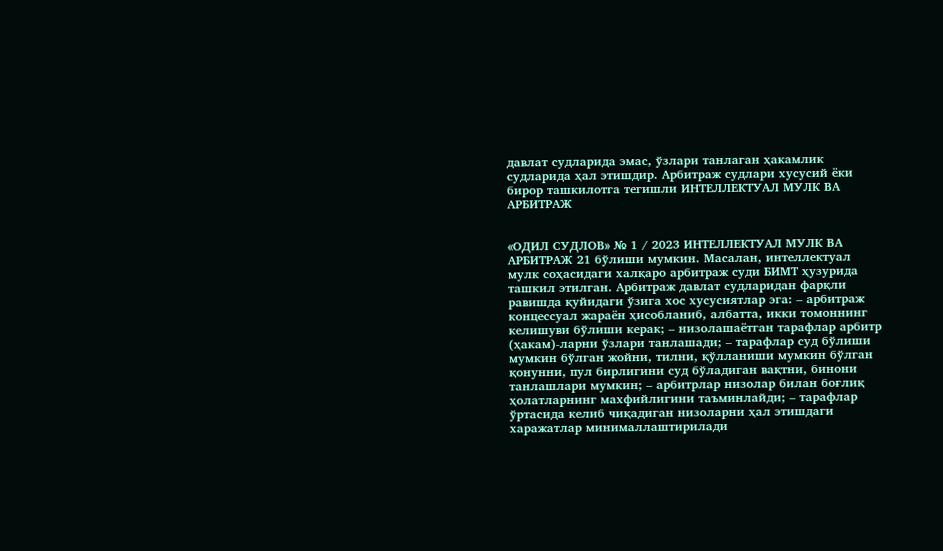давлат судларида эмас, ўзлари танлаган ҳакамлик судларида ҳал этишдир. Арбитраж судлари хусусий ёки бирор ташкилотга тегишли ИНТЕЛЛЕКТУАЛ МУЛК ВА АРБИТРАЖ


«ОДИЛ СУДЛОВ» № 1 / 2023 ИНТЕЛЛЕКТУАЛ МУЛК ВА АРБИТРАЖ 21 бўлиши мумкин. Масалан, интеллектуал мулк соҳасидаги халқаро арбитраж суди БИМТ ҳузурида ташкил этилган. Арбитраж давлат судларидан фарқли равишда қуйидаги ўзига хос хусусиятлар эга: – арбитраж концессуал жараён ҳисобланиб, албатта, икки томоннинг келишуви бўлиши керак; – низолашаётган тарафлар арбитр (ҳакам)-ларни ўзлари танлашади; – тарафлар суд бўлиши мумкин бўлган жойни, тилни, қўлланиши мумкин бўлган қонунни, пул бирлигини суд бўладиган вақтни, бинони танлашлари мумкин; – арбитрлар низолар билан боғлиқ ҳолатларнинг махфийлигини таъминлайди; – тарафлар ўртасида келиб чиқадиган низоларни ҳал этишдаги харажатлар минималлаштирилади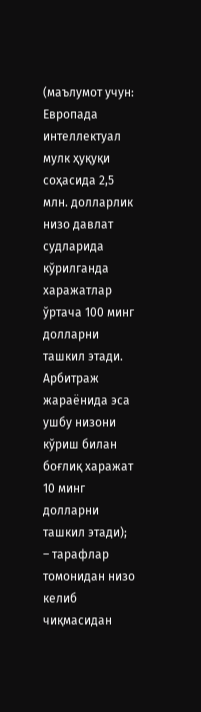(маълумот учун: Европада интеллектуал мулк ҳуқуқи соҳасида 2,5 млн. долларлик низо давлат судларида кўрилганда харажатлар ўртача 100 минг долларни ташкил этади. Арбитраж жараёнида эса ушбу низони кўриш билан боғлиқ харажат 10 минг долларни ташкил этади); – тарафлар томонидан низо келиб чиқмасидан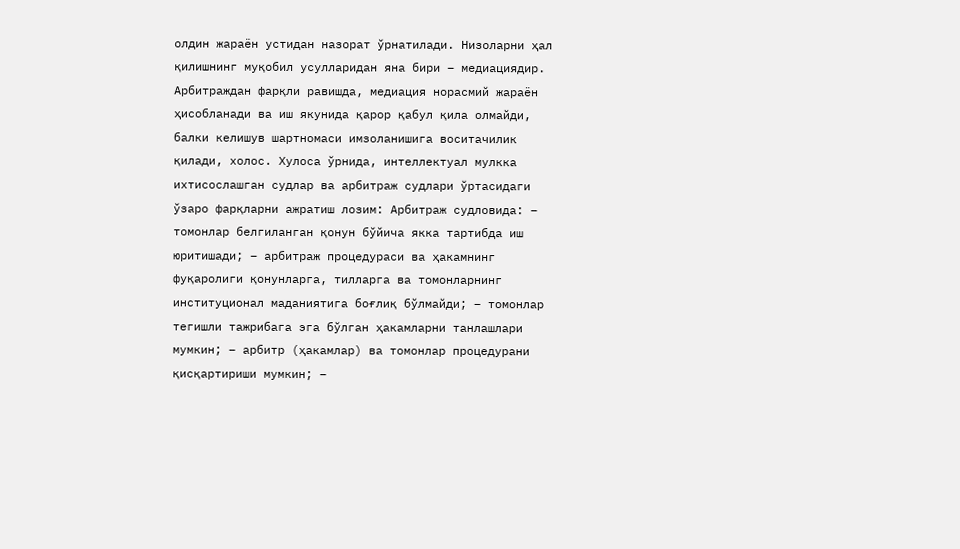олдин жараён устидан назорат ўрнатилади. Низоларни ҳал қилишнинг муқобил усулларидан яна бири – медиациядир. Арбитраждан фарқли равишда, медиация норасмий жараён ҳисобланади ва иш якунида қарор қабул қила олмайди, балки келишув шартномаси имзоланишига воситачилик қилади, холос. Хулоса ўрнида, интеллектуал мулкка ихтисослашган судлар ва арбитраж судлари ўртасидаги ўзаро фарқларни ажратиш лозим: Арбитраж судловида: – томонлар белгиланган қонун бўйича якка тартибда иш юритишади; – арбитраж процедураси ва ҳакамнинг фуқаролиги қонунларга, тилларга ва томонларнинг институционал маданиятига боғлиқ бўлмайди; – томонлар тегишли тажрибага эга бўлган ҳакамларни танлашлари мумкин; – арбитр (ҳакамлар) ва томонлар процедурани қисқартириши мумкин; –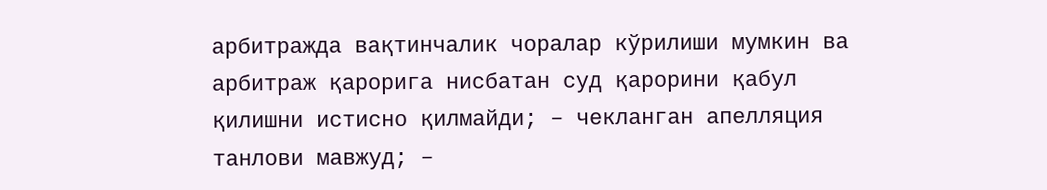арбитражда вақтинчалик чоралар кўрилиши мумкин ва арбитраж қарорига нисбатан суд қарорини қабул қилишни истисно қилмайди; – чекланган апелляция танлови мавжуд; –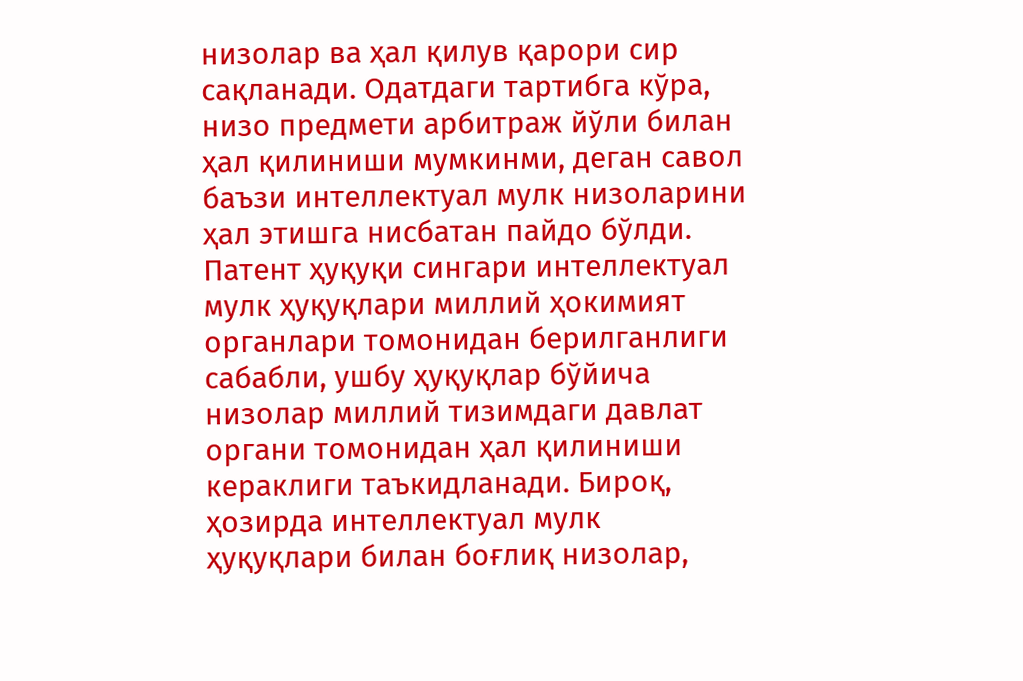низолар ва ҳал қилув қарори сир сақланади. Одатдаги тартибга кўра, низо предмети арбитраж йўли билан ҳал қилиниши мумкинми, деган савол баъзи интеллектуал мулк низоларини ҳал этишга нисбатан пайдо бўлди. Патент ҳуқуқи сингари интеллектуал мулк ҳуқуқлари миллий ҳокимият органлари томонидан берилганлиги сабабли, ушбу ҳуқуқлар бўйича низолар миллий тизимдаги давлат органи томонидан ҳал қилиниши кераклиги таъкидланади. Бироқ, ҳозирда интеллектуал мулк ҳуқуқлари билан боғлиқ низолар,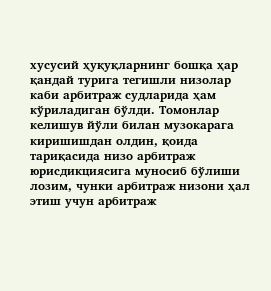хусусий ҳуқуқларнинг бошқа ҳар қандай турига тегишли низолар каби арбитраж судларида ҳам кўриладиган бўлди. Томонлар келишув йўли билан музокарага киришишдан олдин, қоида тариқасида низо арбитраж юрисдикциясига муносиб бўлиши лозим, чунки арбитраж низони ҳал этиш учун арбитраж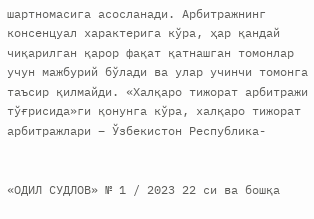шартномасига асосланади. Арбитражнинг консенцуал характерига кўра, ҳар қандай чиқарилган қарор фақат қатнашган томонлар учун мажбурий бўлади ва улар учинчи томонга таъсир қилмайди. «Халқаро тижорат арбитражи тўғрисида»ги қонунга кўра, халқаро тижорат арбитражлари – Ўзбекистон Республика-


«ОДИЛ СУДЛОВ» № 1 / 2023 22 си ва бошқа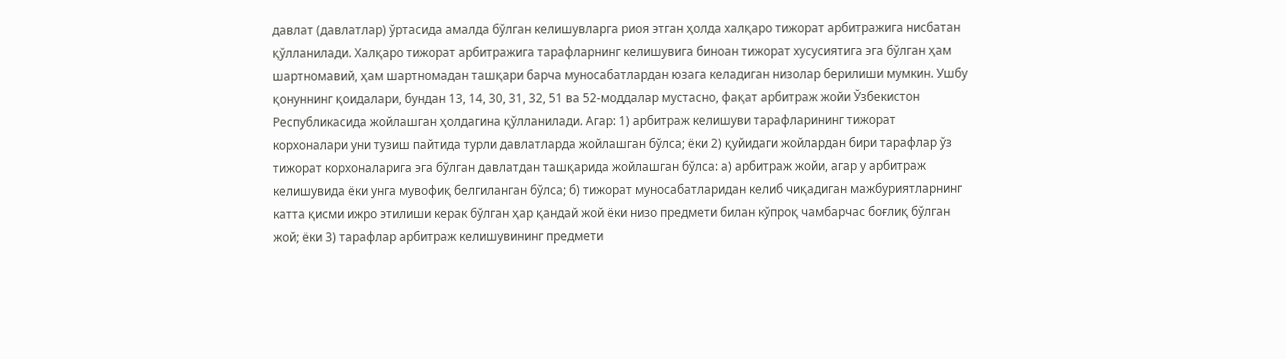давлат (давлатлар) ўртасида амалда бўлган келишувларга риоя этган ҳолда халқаро тижорат арбитражига нисбатан қўлланилади. Халқаро тижорат арбитражига тарафларнинг келишувига биноан тижорат хусусиятига эга бўлган ҳам шартномавий, ҳам шартномадан ташқари барча муносабатлардан юзага келадиган низолар берилиши мумкин. Ушбу қонуннинг қоидалари, бундан 13, 14, 30, 31, 32, 51 ва 52-моддалар мустасно, фақат арбитраж жойи Ўзбекистон Республикасида жойлашган ҳолдагина қўлланилади. Агар: 1) арбитраж келишуви тарафларининг тижорат корхоналари уни тузиш пайтида турли давлатларда жойлашган бўлса; ёки 2) қуйидаги жойлардан бири тарафлар ўз тижорат корхоналарига эга бўлган давлатдан ташқарида жойлашган бўлса: а) арбитраж жойи, агар у арбитраж келишувида ёки унга мувофиқ белгиланган бўлса; б) тижорат муносабатларидан келиб чиқадиган мажбуриятларнинг катта қисми ижро этилиши керак бўлган ҳар қандай жой ёки низо предмети билан кўпроқ чамбарчас боғлиқ бўлган жой; ёки 3) тарафлар арбитраж келишувининг предмети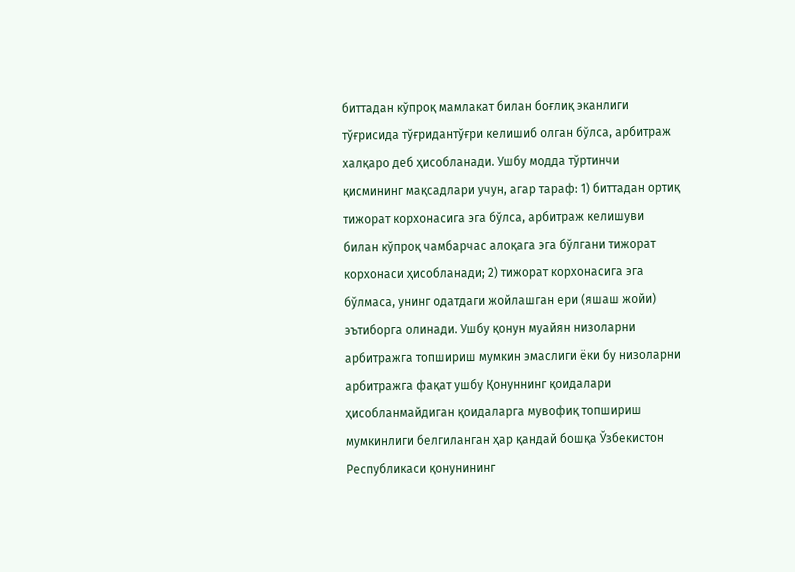биттадан кўпроқ мамлакат билан боғлиқ эканлиги тўғрисида тўғридантўғри келишиб олган бўлса, арбитраж халқаро деб ҳисобланади. Ушбу модда тўртинчи қисмининг мақсадлари учун, агар тараф: 1) биттадан ортиқ тижорат корхонасига эга бўлса, арбитраж келишуви билан кўпроқ чамбарчас алоқага эга бўлгани тижорат корхонаси ҳисобланади; 2) тижорат корхонасига эга бўлмаса, унинг одатдаги жойлашган ери (яшаш жойи) эътиборга олинади. Ушбу қонун муайян низоларни арбитражга топшириш мумкин эмаслиги ёки бу низоларни арбитражга фақат ушбу Қонуннинг қоидалари ҳисобланмайдиган қоидаларга мувофиқ топшириш мумкинлиги белгиланган ҳар қандай бошқа Ўзбекистон Республикаси қонунининг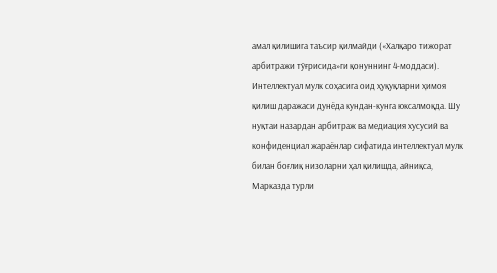амал қилишига таъсир қилмайди («Халқаро тижорат арбитражи тўғрисида»ги қонуннинг 4-моддаси). Интеллектуал мулк соҳасига оид ҳуқуқларни ҳимоя қилиш даражаси дунёда кундан-кунга юксалмоқда. Шу нуқтаи назардан арбитраж ва медиация хусусий ва конфиденциал жараёнлар сифатида интеллектуал мулк билан боғлиқ низоларни ҳал қилишда, айниқса, Марказда турли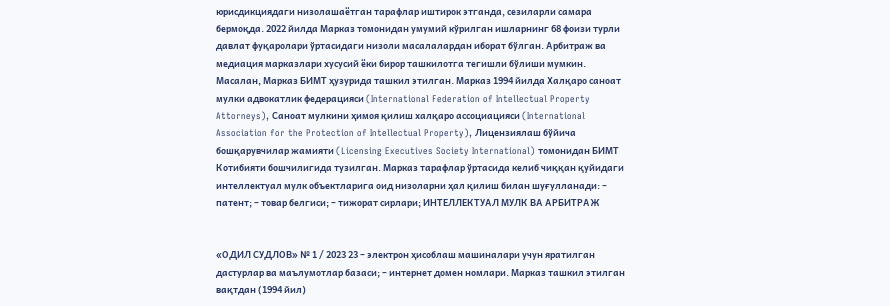юрисдикциядаги низолашаётган тарафлар иштирок этганда, сезиларли самара бермоқда. 2022 йилда Марказ томонидан умумий кўрилган ишларнинг 68 фоизи турли давлат фуқаролари ўртасидаги низоли масалалардан иборат бўлган. Арбитраж ва медиация марказлари хусусий ёки бирор ташкилотга тегишли бўлиши мумкин. Масалан, Марказ БИМТ ҳузурида ташкил этилган. Марказ 1994 йилда Халқаро саноат мулки адвокатлик федерацияси (International Federation of Intellectual Property Attorneys), Саноат мулкини ҳимоя қилиш халқаро ассоциацияси (International Association for the Protection of Intellectual Property), Лицензиялаш бўйича бошқарувчилар жамияти (Licensing Executives Society International) томонидан БИМТ Котибияти бошчилигида тузилган. Марказ тарафлар ўртасида келиб чиққан қуйидаги интеллектуал мулк объектларига оид низоларни ҳал қилиш билан шуғулланади: – патент; – товар белгиси; – тижорат сирлари; ИНТЕЛЛЕКТУАЛ МУЛК ВА АРБИТРАЖ


«ОДИЛ СУДЛОВ» № 1 / 2023 23 – электрон ҳисоблаш машиналари учун яратилган дастурлар ва маълумотлар базаси; – интернет домен номлари. Марказ ташкил этилган вақтдан (1994 йил)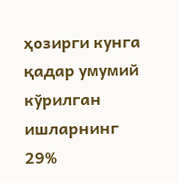ҳозирги кунга қадар умумий кўрилган ишларнинг 29%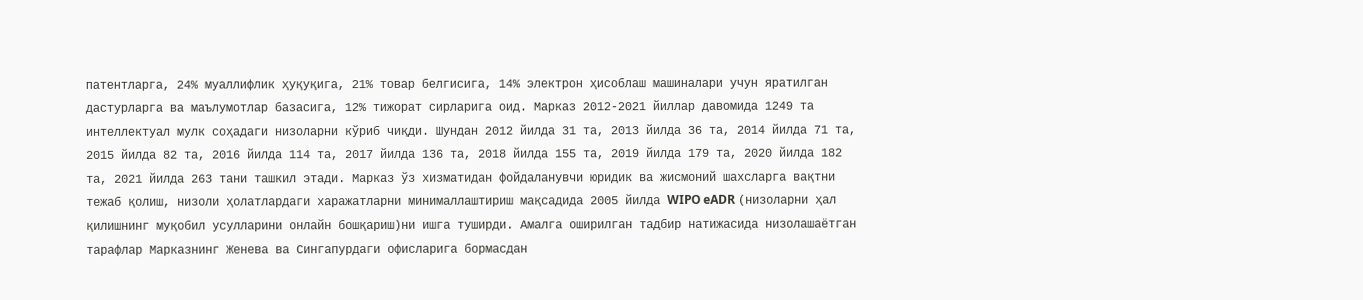патентларга, 24% муаллифлик ҳуқуқига, 21% товар белгисига, 14% электрон ҳисоблаш машиналари учун яратилган дастурларга ва маълумотлар базасига, 12% тижорат сирларига оид. Марказ 2012-2021 йиллар давомида 1249 та интеллектуал мулк соҳадаги низоларни кўриб чиқди. Шундан 2012 йилда 31 та, 2013 йилда 36 та, 2014 йилда 71 та, 2015 йилда 82 та, 2016 йилда 114 та, 2017 йилда 136 та, 2018 йилда 155 та, 2019 йилда 179 та, 2020 йилда 182 та, 2021 йилда 263 тани ташкил этади. Марказ ўз хизматидан фойдаланувчи юридик ва жисмоний шахсларга вақтни тежаб қолиш, низоли ҳолатлардаги харажатларни минималлаштириш мақсадида 2005 йилда WIPO eADR (низоларни ҳал қилишнинг муқобил усулларини онлайн бошқариш)ни ишга туширди. Амалга оширилган тадбир натижасида низолашаётган тарафлар Марказнинг Женева ва Сингапурдаги офисларига бормасдан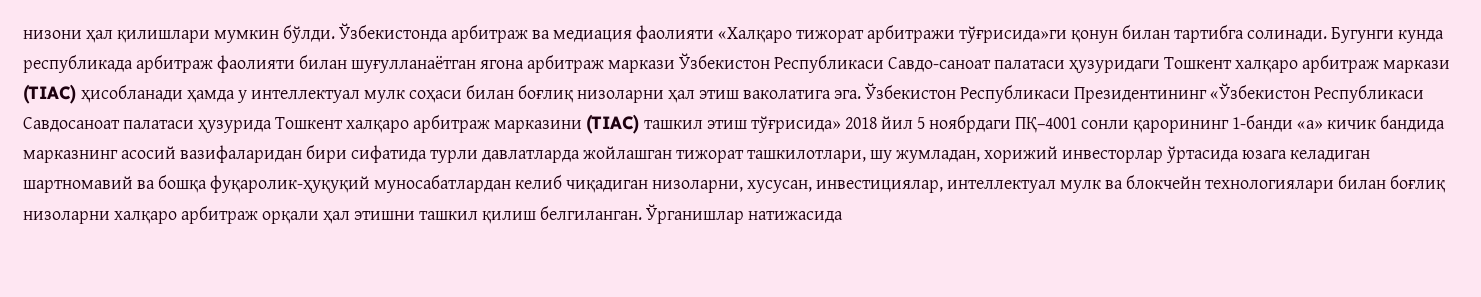низони ҳал қилишлари мумкин бўлди. Ўзбекистонда арбитраж ва медиация фаолияти «Халқаро тижорат арбитражи тўғрисида»ги қонун билан тартибга солинади. Бугунги кунда республикада арбитраж фаолияти билан шуғулланаётган ягона арбитраж маркази Ўзбекистон Республикаси Савдо-саноат палатаси ҳузуридаги Тошкент халқаро арбитраж маркази (TIAC) ҳисобланади ҳамда у интеллектуал мулк соҳаси билан боғлиқ низоларни ҳал этиш ваколатига эга. Ўзбекистон Республикаси Президентининг «Ўзбекистон Республикаси Савдосаноат палатаси ҳузурида Тошкент халқаро арбитраж марказини (TIAC) ташкил этиш тўғрисида» 2018 йил 5 ноябрдаги ПҚ–4001 сонли қарорининг 1-банди «а» кичик бандида марказнинг асосий вазифаларидан бири сифатида турли давлатларда жойлашган тижорат ташкилотлари, шу жумладан, хорижий инвесторлар ўртасида юзага келадиган шартномавий ва бошқа фуқаролик-ҳуқуқий муносабатлардан келиб чиқадиган низоларни, хусусан, инвестициялар, интеллектуал мулк ва блокчейн технологиялари билан боғлиқ низоларни халқаро арбитраж орқали ҳал этишни ташкил қилиш белгиланган. Ўрганишлар натижасида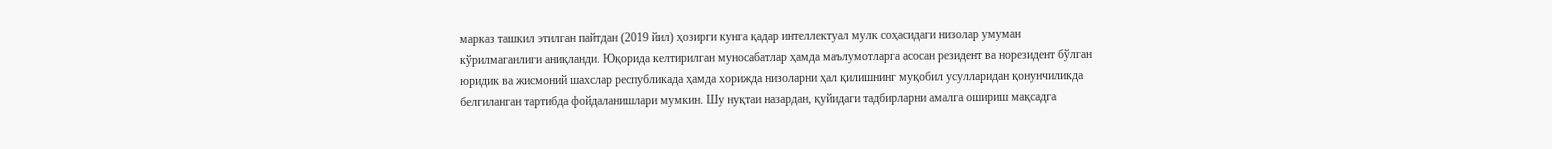марказ ташкил этилган пайтдан (2019 йил) ҳозирги кунга қадар интеллектуал мулк соҳасидаги низолар умуман кўрилмаганлиги аниқланди. Юқорида келтирилган муносабатлар ҳамда маълумотларга асосан резидент ва норезидент бўлган юридик ва жисмоний шахслар республикада ҳамда хорижда низоларни ҳал қилишнинг муқобил усулларидан қонунчиликда белгиланган тартибда фойдаланишлари мумкин. Шу нуқтаи назардан, қуйидаги тадбирларни амалга ошириш мақсадга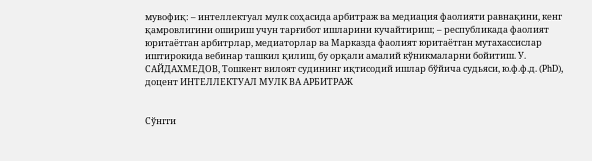мувофиқ: – интеллектуал мулк соҳасида арбитраж ва медиация фаолияти равнақини, кенг қамровлигини ошириш учун тарғибот ишларини кучайтириш; – республикада фаолият юритаётган арбитрлар, медиаторлар ва Марказда фаолият юритаётган мутахассислар иштирокида вебинар ташкил қилиш, бу орқали амалий кўникмаларни бойитиш. У. САЙДАХМЕДОВ, Тошкент вилоят судининг иқтисодий ишлар бўйича судьяси, ю.ф.ф.д. (PhD), доцент ИНТЕЛЛЕКТУАЛ МУЛК ВА АРБИТРАЖ


Сўнгги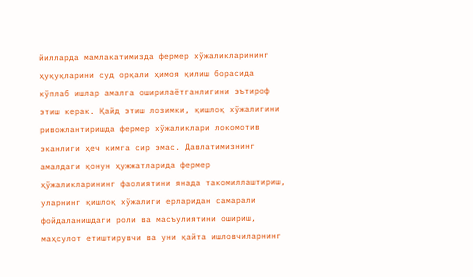йилларда мамлакатимизда фермер хўжаликларининг ҳуқуқларини суд орқали ҳимоя қилиш борасида кўплаб ишлар амалга оширилаётганлигини эътироф этиш керак. Қайд этиш лозимки, қишлоқ хўжалигини ривожлантиришда фермер хўжаликлари локомотив эканлиги ҳеч кимга сир эмас. Давлатимизнинг амалдаги қонун ҳужжатларида фермер ҳўжаликларининг фаолиятини янада такомиллаштириш, уларнинг қишлоқ хўжалиги ерларидан самарали фойдаланишдаги роли ва масъулиятини ошириш, маҳсулот етиштирувчи ва уни қайта ишловчиларнинг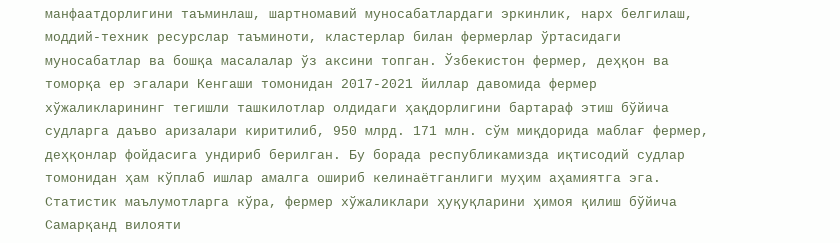манфаатдорлигини таъминлаш, шартномавий муносабатлардаги эркинлик, нарх белгилаш, моддий-техник ресурслар таъминоти, кластерлар билан фермерлар ўртасидаги муносабатлар ва бошқа масалалар ўз аксини топган. Ўзбекистон фермер, деҳқон ва томорқа ер эгалари Кенгаши томонидан 2017-2021 йиллар давомида фермер хўжаликларининг тегишли ташкилотлар олдидаги ҳақдорлигини бартараф этиш бўйича судларга даъво аризалари киритилиб, 950 млрд. 171 млн. сўм миқдорида маблағ фермер, деҳқонлар фойдасига ундириб берилган. Бу борада республикамизда иқтисодий судлар томонидан ҳам кўплаб ишлар амалга ошириб келинаётганлиги муҳим аҳамиятга эга. Статистик маълумотларга кўра, фермер хўжаликлари ҳуқуқларини ҳимоя қилиш бўйича Самарқанд вилояти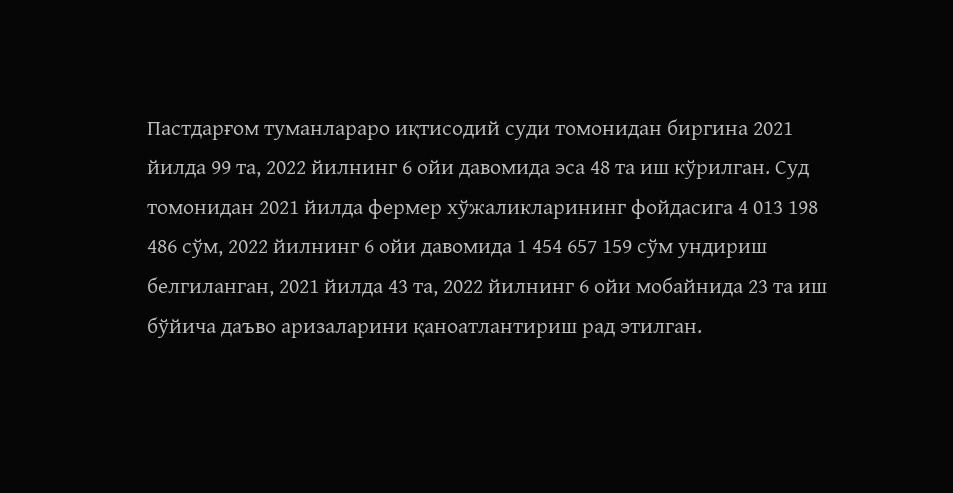Пастдарғом туманлараро иқтисодий суди томонидан биргина 2021 йилда 99 та, 2022 йилнинг 6 ойи давомида эса 48 та иш кўрилган. Суд томонидан 2021 йилда фермер хўжаликларининг фойдасига 4 013 198 486 сўм, 2022 йилнинг 6 ойи давомида 1 454 657 159 сўм ундириш белгиланган, 2021 йилда 43 та, 2022 йилнинг 6 ойи мобайнида 23 та иш бўйича даъво аризаларини қаноатлантириш рад этилган.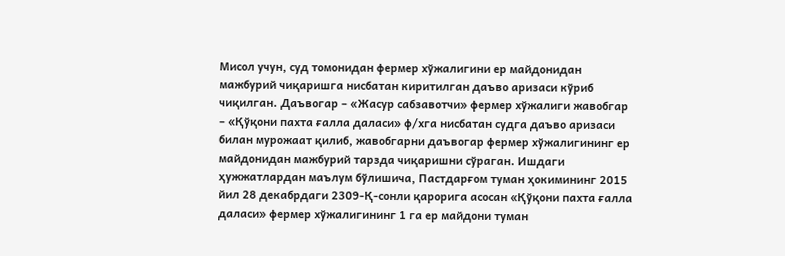Мисол учун, суд томонидан фермер хўжалигини ер майдонидан мажбурий чиқаришга нисбатан киритилган даъво аризаси кўриб чиқилган. Даъвогар – «Жасур сабзавотчи» фермер хўжалиги жавобгар – «Қўқони пахта ғалла даласи» ф/хга нисбатан судга даъво аризаси билан мурожаат қилиб, жавобгарни даъвогар фермер хўжалигининг ер майдонидан мажбурий тарзда чиқаришни сўраган. Ишдаги ҳужжатлардан маълум бўлишича, Пастдарғом туман ҳокимининг 2015 йил 28 декабрдаги 2309-Қ-сонли қарорига асосан «Қўқони пахта ғалла даласи» фермер хўжалигининг 1 га ер майдони туман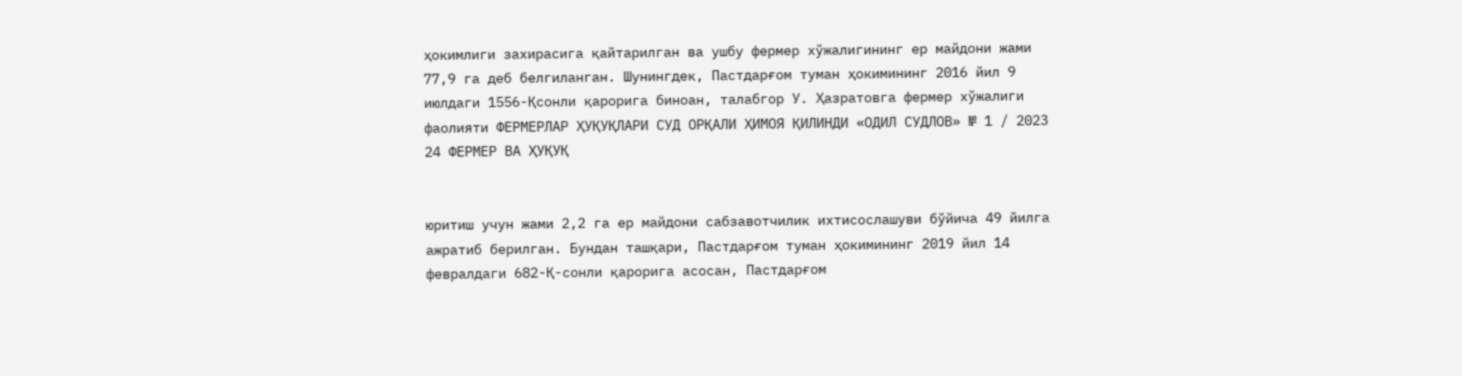ҳокимлиги захирасига қайтарилган ва ушбу фермер хўжалигининг ер майдони жами 77,9 га деб белгиланган. Шунингдек, Пастдарғом туман ҳокимининг 2016 йил 9 июлдаги 1556-Қсонли қарорига биноан, талабгор У. Ҳазратовга фермер хўжалиги фаолияти ФЕРМЕРЛАР ҲУҚУҚЛАРИ СУД ОРҚАЛИ ҲИМОЯ ҚИЛИНДИ «ОДИЛ СУДЛОВ» № 1 / 2023 24 ФЕРМЕР ВА ҲУҚУҚ


юритиш учун жами 2,2 га ер майдони сабзавотчилик ихтисослашуви бўйича 49 йилга ажратиб берилган. Бундан ташқари, Пастдарғом туман ҳокимининг 2019 йил 14 февралдаги 682-Қ-сонли қарорига асосан, Пастдарғом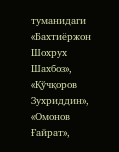туманидаги «Бахтиёржон Шохрух Шахбоз», «Қўчқоров Зухриддин», «Омонов Ғайрат»,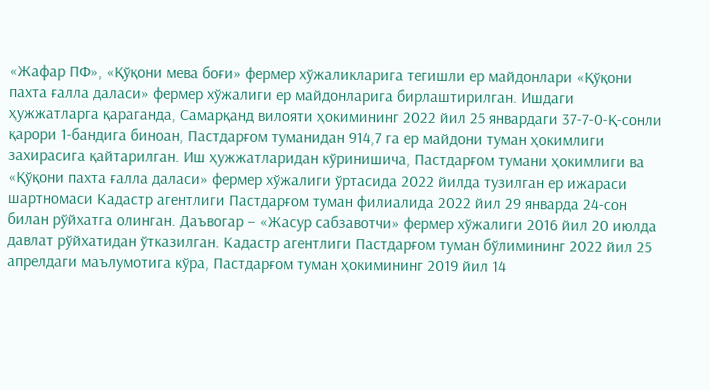«Жафар ПФ», «Қўқони мева боғи» фермер хўжаликларига тегишли ер майдонлари «Қўқони пахта ғалла даласи» фермер хўжалиги ер майдонларига бирлаштирилган. Ишдаги ҳужжатларга қараганда, Самарқанд вилояти ҳокимининг 2022 йил 25 январдаги 37-7-0-Қ-сонли қарори 1-бандига биноан, Пастдарғом туманидан 914,7 га ер майдони туман ҳокимлиги захирасига қайтарилган. Иш ҳужжатларидан кўринишича, Пастдарғом тумани ҳокимлиги ва «Қўқони пахта ғалла даласи» фермер хўжалиги ўртасида 2022 йилда тузилган ер ижараси шартномаси Кадастр агентлиги Пастдарғом туман филиалида 2022 йил 29 январда 24-сон билан рўйхатга олинган. Даъвогар – «Жасур сабзавотчи» фермер хўжалиги 2016 йил 20 июлда давлат рўйхатидан ўтказилган. Кадастр агентлиги Пастдарғом туман бўлимининг 2022 йил 25 апрелдаги маълумотига кўра, Пастдарғом туман ҳокимининг 2019 йил 14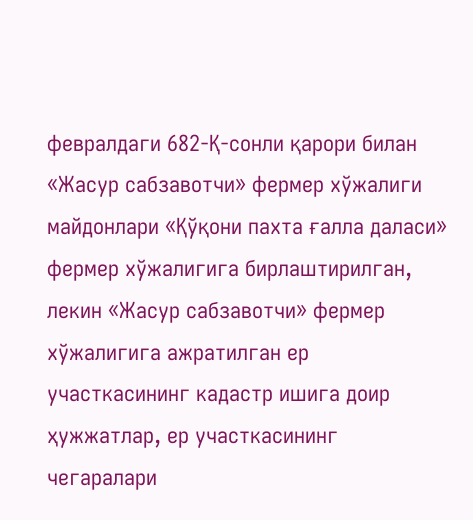февралдаги 682-Қ-сонли қарори билан «Жасур сабзавотчи» фермер хўжалиги майдонлари «Қўқони пахта ғалла даласи» фермер хўжалигига бирлаштирилган, лекин «Жасур сабзавотчи» фермер хўжалигига ажратилган ер участкасининг кадастр ишига доир ҳужжатлар, ер участкасининг чегаралари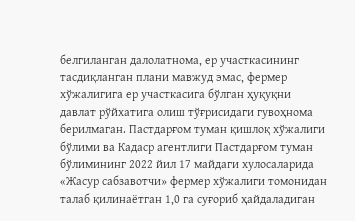белгиланган далолатнома, ер участкасининг тасдиқланган плани мавжуд эмас, фермер хўжалигига ер участкасига бўлган ҳуқуқни давлат рўйхатига олиш тўғрисидаги гувоҳнома берилмаган. Пастдарғом туман қишлоқ хўжалиги бўлими ва Кадаср агентлиги Пастдарғом туман бўлимининг 2022 йил 17 майдаги хулосаларида «Жасур сабзавотчи» фермер хўжалиги томонидан талаб қилинаётган 1,0 га суғориб ҳайдаладиган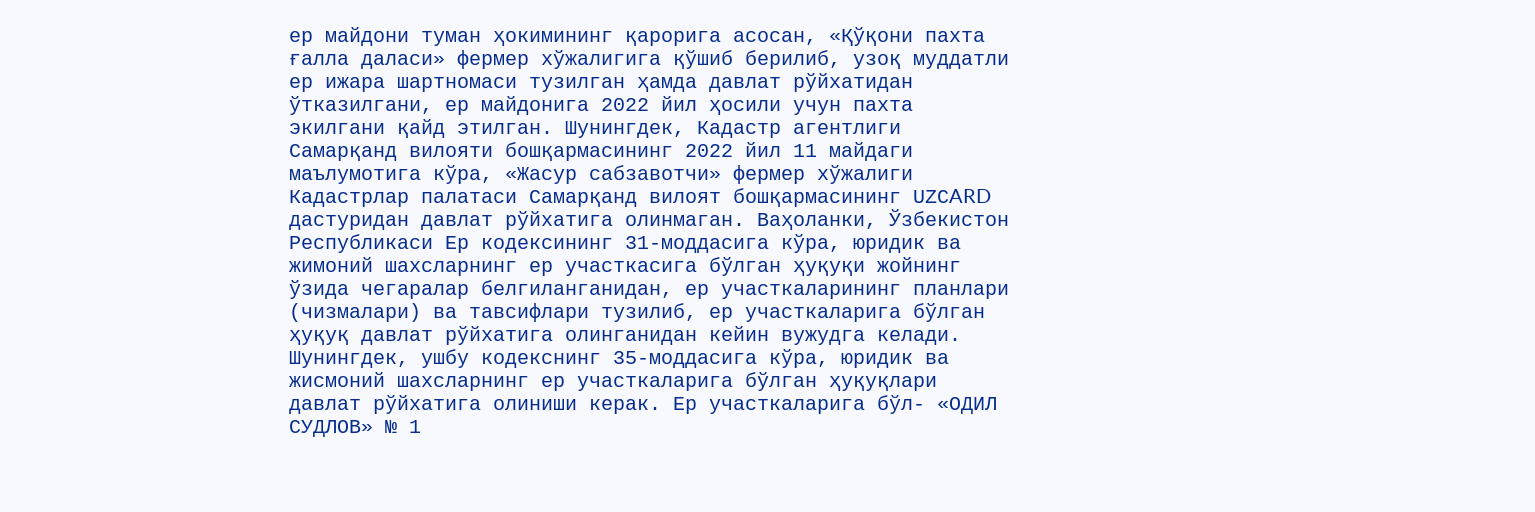ер майдони туман ҳокимининг қарорига асосан, «Қўқони пахта ғалла даласи» фермер хўжалигига қўшиб берилиб, узоқ муддатли ер ижара шартномаси тузилган ҳамда давлат рўйхатидан ўтказилгани, ер майдонига 2022 йил ҳосили учун пахта экилгани қайд этилган. Шунингдек, Кадастр агентлиги Самарқанд вилояти бошқармасининг 2022 йил 11 майдаги маълумотига кўра, «Жасур сабзавотчи» фермер хўжалиги Кадастрлар палатаси Самарқанд вилоят бошқармасининг UZСARD дастуридан давлат рўйхатига олинмаган. Ваҳоланки, Ўзбекистон Республикаси Ер кодексининг 31-моддасига кўра, юридик ва жимоний шахсларнинг ер участкасига бўлган ҳуқуқи жойнинг ўзида чегаралар белгиланганидан, ер участкаларининг планлари (чизмалари) ва тавсифлари тузилиб, ер участкаларига бўлган ҳуқуқ давлат рўйхатига олинганидан кейин вужудга келади. Шунингдек, ушбу кодекснинг 35-моддасига кўра, юридик ва жисмоний шахсларнинг ер участкаларига бўлган ҳуқуқлари давлат рўйхатига олиниши керак. Ер участкаларига бўл- «ОДИЛ СУДЛОВ» № 1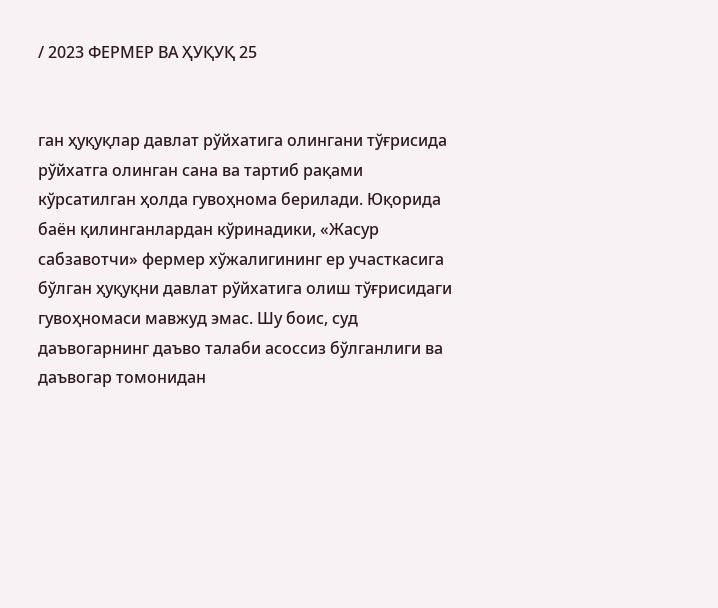/ 2023 ФЕРМЕР ВА ҲУҚУҚ 25


ган ҳуқуқлар давлат рўйхатига олингани тўғрисида рўйхатга олинган сана ва тартиб рақами кўрсатилган ҳолда гувоҳнома берилади. Юқорида баён қилинганлардан кўринадики, «Жасур сабзавотчи» фермер хўжалигининг ер участкасига бўлган ҳуқуқни давлат рўйхатига олиш тўғрисидаги гувоҳномаси мавжуд эмас. Шу боис, суд даъвогарнинг даъво талаби асоссиз бўлганлиги ва даъвогар томонидан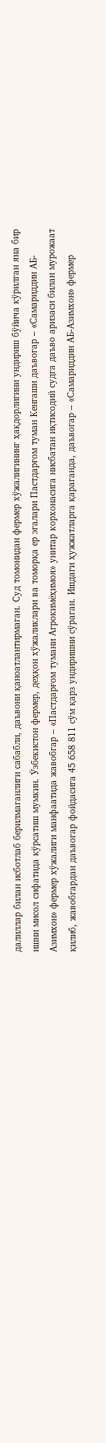далиллар билан исботлаб берилмаганлиги сабабли, даъвони қаноатлантирмаган. Суд томонидан фермер хўжалигининг ҳақдорлигини ундириш бўйича кўрилган яна бир ишни мисол сифатида кўрсатиш мумкин. Ўзбекистон фермер, деҳқон хўжаликлари ва томорқа ер эгалари Пастдарғом туман Кенгаши даъвогар – «Самариддин АБ-Азимхон» фермер хўжалиги манфаатида жавобгар – «Пастдарғом тумани Агрокимёҳимоя» унитар корхонасига нисбатан иқтисодий судга даъво аризаси билан мурожаат қилиб, жавобгардан даъвогар фойдасига 45 658 811 сўм қарз ундиришни сўраган. Ишдаги ҳужжатларга қараганда, даъвогар – «Самариддин АБ-Азимхон» фермер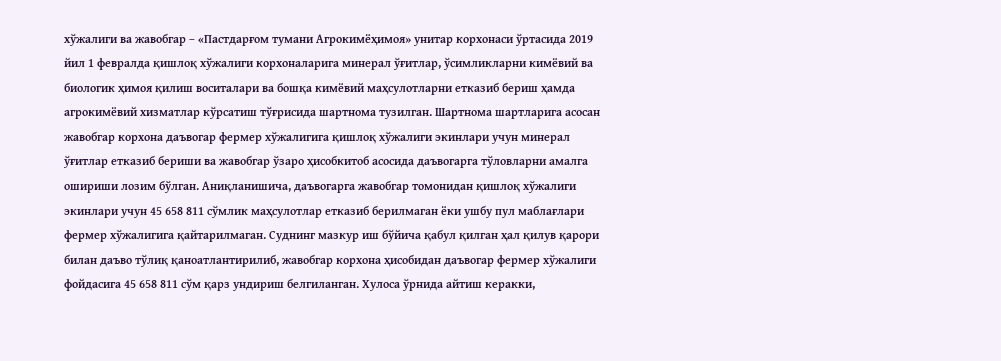хўжалиги ва жавобгар – «Пастдарғом тумани Агрокимёҳимоя» унитар корхонаси ўртасида 2019 йил 1 февралда қишлоқ хўжалиги корхоналарига минерал ўғитлар, ўсимликларни кимёвий ва биологик ҳимоя қилиш воситалари ва бошқа кимёвий маҳсулотларни етказиб бериш ҳамда агрокимёвий хизматлар кўрсатиш тўғрисида шартнома тузилган. Шартнома шартларига асосан жавобгар корхона даъвогар фермер хўжалигига қишлоқ хўжалиги экинлари учун минерал ўғитлар етказиб бериши ва жавобгар ўзаро ҳисобкитоб асосида даъвогарга тўловларни амалга ошириши лозим бўлган. Аниқланишича, даъвогарга жавобгар томонидан қишлоқ хўжалиги экинлари учун 45 658 811 сўмлик маҳсулотлар етказиб берилмаган ёки ушбу пул маблағлари фермер хўжалигига қайтарилмаган. Суднинг мазкур иш бўйича қабул қилган ҳал қилув қарори билан даъво тўлиқ қаноатлантирилиб, жавобгар корхона ҳисобидан даъвогар фермер хўжалиги фойдасига 45 658 811 сўм қарз ундириш белгиланган. Хулоса ўрнида айтиш керакки,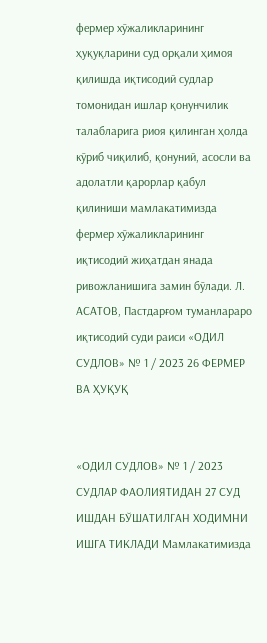фермер хўжаликларининг ҳуқуқларини суд орқали ҳимоя қилишда иқтисодий судлар томонидан ишлар қонунчилик талабларига риоя қилинган ҳолда кўриб чиқилиб, қонуний, асосли ва адолатли қарорлар қабул қилиниши мамлакатимизда фермер хўжаликларининг иқтисодий жиҳатдан янада ривожланишига замин бўлади. Л. АСАТОВ, Пастдарғом туманлараро иқтисодий суди раиси «ОДИЛ СУДЛОВ» № 1 / 2023 26 ФЕРМЕР ВА ҲУҚУҚ


«ОДИЛ СУДЛОВ» № 1 / 2023 СУДЛАР ФАОЛИЯТИДАН 27 СУД ИШДАН БЎШАТИЛГАН ХОДИМНИ ИШГА ТИКЛАДИ Мамлакатимизда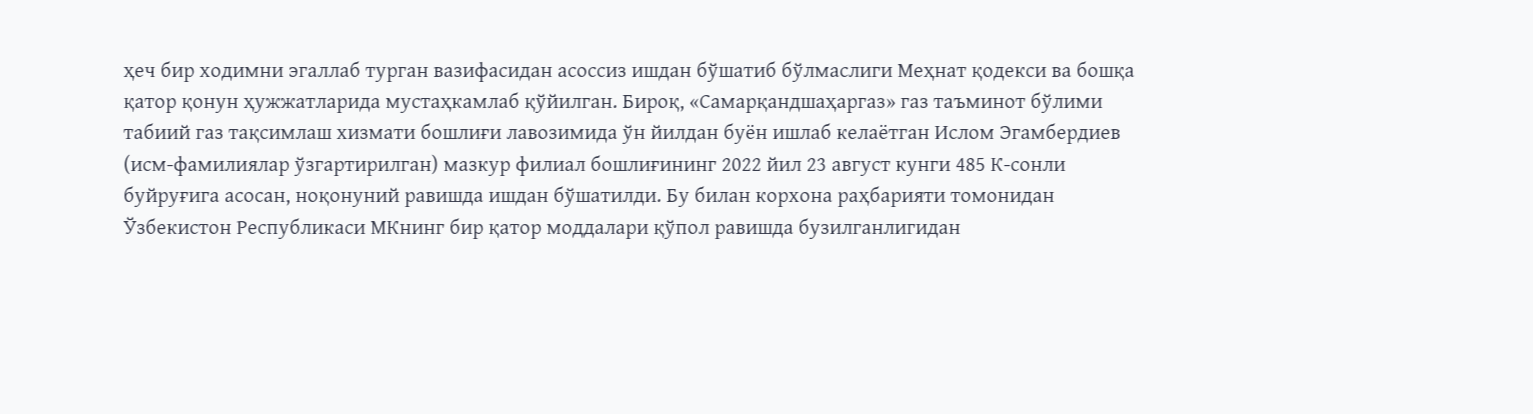ҳеч бир ходимни эгаллаб турган вазифасидан асоссиз ишдан бўшатиб бўлмаслиги Меҳнат қодекси ва бошқа қатор қонун ҳужжатларида мустаҳкамлаб қўйилган. Бироқ, «Самарқандшаҳаргаз» газ таъминот бўлими табиий газ тақсимлаш хизмати бошлиғи лавозимида ўн йилдан буён ишлаб келаётган Ислом Эгамбердиев (исм-фамилиялар ўзгартирилган) мазкур филиал бошлиғининг 2022 йил 23 август кунги 485 К-сонли буйруғига асосан, ноқонуний равишда ишдан бўшатилди. Бу билан корхона раҳбарияти томонидан Ўзбекистон Республикаси МКнинг бир қатор моддалари қўпол равишда бузилганлигидан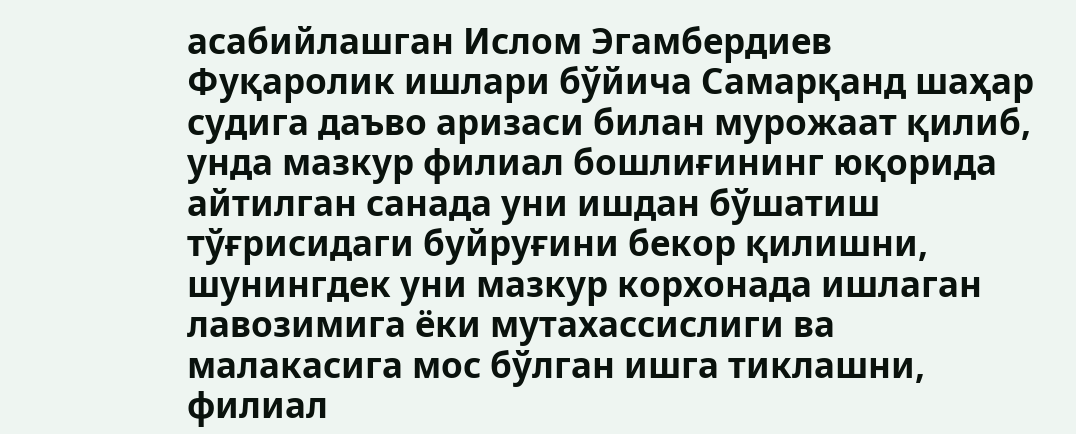асабийлашган Ислом Эгамбердиев Фуқаролик ишлари бўйича Самарқанд шаҳар судига даъво аризаси билан мурожаат қилиб, унда мазкур филиал бошлиғининг юқорида айтилган санада уни ишдан бўшатиш тўғрисидаги буйруғини бекор қилишни, шунингдек уни мазкур корхонада ишлаган лавозимига ёки мутахассислиги ва малакасига мос бўлган ишга тиклашни, филиал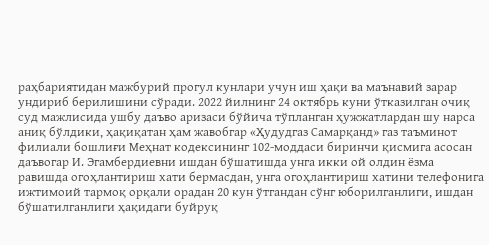раҳбариятидан мажбурий прогул кунлари учун иш ҳақи ва маънавий зарар ундириб берилишини сўради. 2022 йилнинг 24 октябрь куни ўтказилган очиқ суд мажлисида ушбу даъво аризаси бўйича тўпланган ҳужжатлардан шу нарса аниқ бўлдики, ҳақиқатан ҳам жавобгар «Ҳудудгаз Самарқанд» газ таъминот филиали бошлиғи Меҳнат кодексининг 102-моддаси биринчи қисмига асосан даъвогар И. Эгамбердиевни ишдан бўшатишда унга икки ой олдин ёзма равишда огоҳлантириш хати бермасдан, унга огоҳлантириш хатини телефонига ижтимоий тармоқ орқали орадан 20 кун ўтгандан сўнг юборилганлиги, ишдан бўшатилганлиги ҳақидаги буйруқ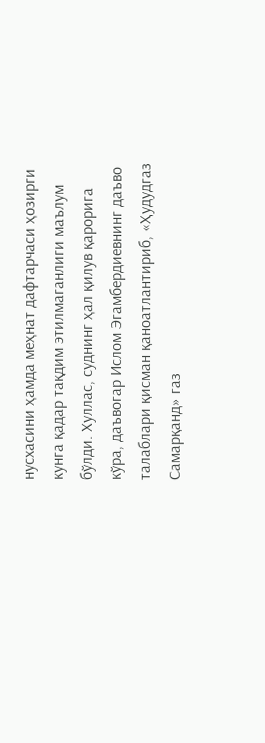нусхасини ҳамда меҳнат дафтарчаси ҳозирги кунга қадар тақдим этилмаганлиги маълум бўлди. Хуллас, суднинг ҳал қилув қарорига кўра, даъвогар Ислом Эгамбердиевнинг даъво талаблари қисман қаноатлантириб, «Ҳудудгаз Самарқанд» газ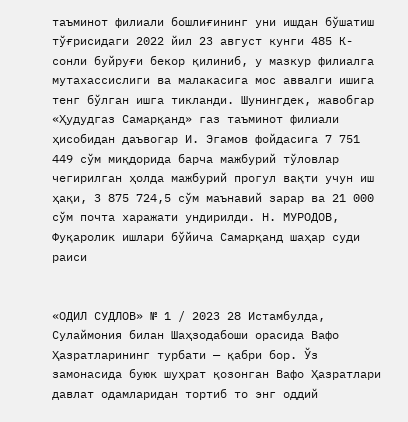таъминот филиали бошлиғининг уни ишдан бўшатиш тўғрисидаги 2022 йил 23 август кунги 485 К-сонли буйруғи бекор қилиниб, у мазкур филиалга мутахассислиги ва малакасига мос аввалги ишига тенг бўлган ишга тикланди. Шунингдек, жавобгар «Ҳудудгаз Самарқанд» газ таъминот филиали ҳисобидан даъвогар И. Эгамов фойдасига 7 751 449 сўм миқдорида барча мажбурий тўловлар чегирилган ҳолда мажбурий прогул вақти учун иш ҳақи, 3 875 724,5 сўм маънавий зарар ва 21 000 сўм почта харажати ундирилди. Н. МУРОДОВ, Фуқаролик ишлари бўйича Самарқанд шаҳар суди раиси


«ОДИЛ СУДЛОВ» № 1 / 2023 28 Истамбулда, Сулаймония билан Шаҳзодабоши орасида Вафо Ҳазратларининг турбати — қабри бор. Ўз замонасида буюк шуҳрат қозонган Вафо Ҳазратлари давлат одамларидан тортиб то энг оддий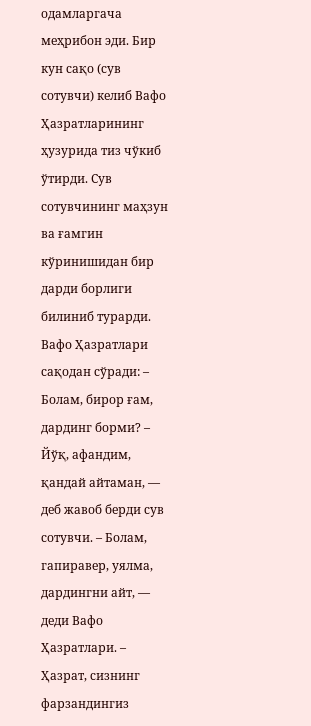одамларгача меҳрибон эди. Бир кун сақо (сув сотувчи) келиб Вафо Ҳазратларининг ҳузурида тиз чўкиб ўтирди. Сув сотувчининг маҳзун ва ғамгин кўринишидан бир дарди борлиги билиниб турарди. Вафо Ҳазратлари сақодан сўради: – Болам, бирор ғам, дардинг борми? – Йўқ, афандим, қандай айтаман, — деб жавоб берди сув сотувчи. – Болам, гапиравер, уялма, дардингни айт, — деди Вафо Ҳазратлари. – Ҳазрат, сизнинг фарзандингиз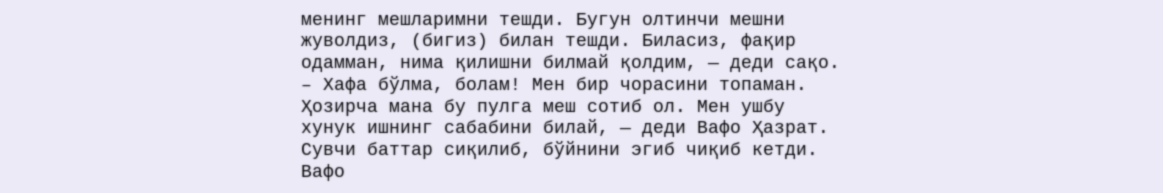менинг мешларимни тешди. Бугун олтинчи мешни жуволдиз, (бигиз) билан тешди. Биласиз, фақир одамман, нима қилишни билмай қолдим, — деди сақо. – Хафа бўлма, болам! Мен бир чорасини топаман. Ҳозирча мана бу пулга меш сотиб ол. Мен ушбу хунук ишнинг сабабини билай, — деди Вафо Ҳазрат. Сувчи баттар сиқилиб, бўйнини эгиб чиқиб кетди. Вафо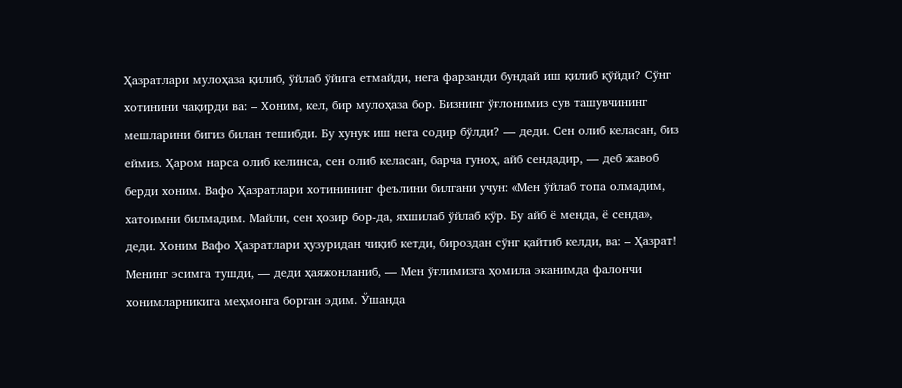Ҳазратлари мулоҳаза қилиб, ўйлаб ўйига етмайди, нега фарзанди бундай иш қилиб қўйди? Сўнг хотинини чақирди ва: – Хоним, кел, бир мулоҳаза бор. Бизнинг ўғлонимиз сув ташувчининг мешларини бигиз билан тешибди. Бу хунук иш нега содир бўлди? — деди. Сен олиб келасан, биз еймиз. Ҳаром нарса олиб келинса, сен олиб келасан, барча гуноҳ, айб сендадир, — деб жавоб берди хоним. Вафо Ҳазратлари хотинининг феълини билгани учун: «Мен ўйлаб топа олмадим, хатоимни билмадим. Майли, сен ҳозир бор-да, яхшилаб ўйлаб кўр. Бу айб ё менда, ё сенда», деди. Хоним Вафо Ҳазратлари ҳузуридан чиқиб кетди, бироздан сўнг қайтиб келди, ва: – Ҳазрат! Менинг эсимга тушди, — деди ҳаяжонланиб, — Мен ўғлимизга ҳомила эканимда фалончи хонимларникига меҳмонга борган эдим. Ўшанда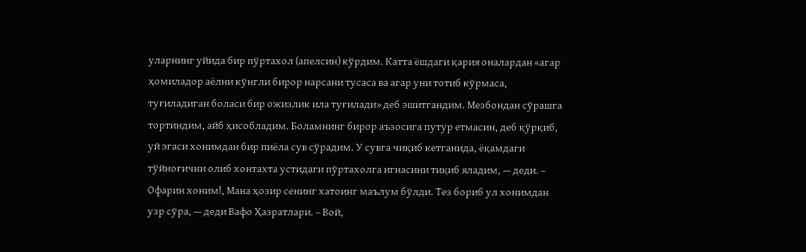уларнинг уйида бир пўртахол (апелсин) кўрдим. Катта ёшдаги қария оналардан «агар ҳомиладор аёлни кўнгли бирор нарсани тусаса ва агар уни тотиб кўрмаса, туғиладиган боласи бир ожизлик ила туғилади» деб эшитгандим. Мезбондан сўрашга тортиндим, айб ҳисобладим. Боламнинг бирор аъзосига путур етмасин, деб қўрқиб, уй эгаси хонимдан бир пиёла сув сўрадим. У сувга чиқиб кетганида, ёқамдаги тўйноғични олиб хонтахта устидаги пўртахолга игнасини тиқиб яладим, — деди. – Офарин хоним!, Мана ҳозир сенинг хатоинг маълум бўлди. Тез бориб ул хонимдан узр сўра, — деди Вафо Ҳазратлари. – Вой,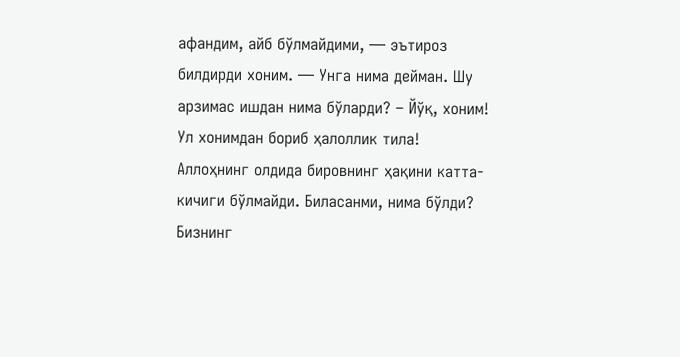афандим, айб бўлмайдими, — эътироз билдирди хоним. — Унга нима дейман. Шу арзимас ишдан нима бўларди? – Йўқ, хоним! Ул хонимдан бориб ҳалоллик тила! Аллоҳнинг олдида бировнинг ҳақини катта-кичиги бўлмайди. Биласанми, нима бўлди? Бизнинг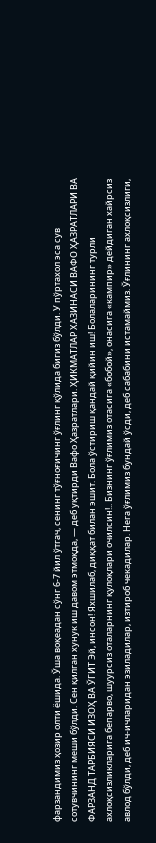фарзандимиз ҳозир олти ёшида. Ўша воқеадан сўнг 6-7 йил ўтгач, сенинг тўғноғичинг ўғлинг қўлида бигиз бўлди. У пўртахол эса сув сотувчининг меши бўлди. Сен қилган хунук иш давом этмоқда, — деб уқтирди Вафо Ҳазратлари. ҲИКМАТЛАР ХАЗИНАСИ ВАФО ҲАЗРАТЛАРИ ВА ФАРЗАНД ТАРБИЯСИ ИЗОҲ ВА ЎГИТ Эй, инсон! Яхшилаб, диққат билан эшит. Бола ўстириш қандай қийин иш! Болаларининг турли ахлоқсизликларига бепарво, шуурсиз оталарнинг қулоқлари очилсин!.. Бизнинг ўғлимиз отасига «бобой», онасига «кампир» дейдиган хайрсиз авлод бўлди, деб ич-ичларидан эзиладилар, изтироб чекадилар. Нега ўғлимиз бундай ўсди, деб сабабини истамаймиз. Ўғлининг ахлоқсизлиги,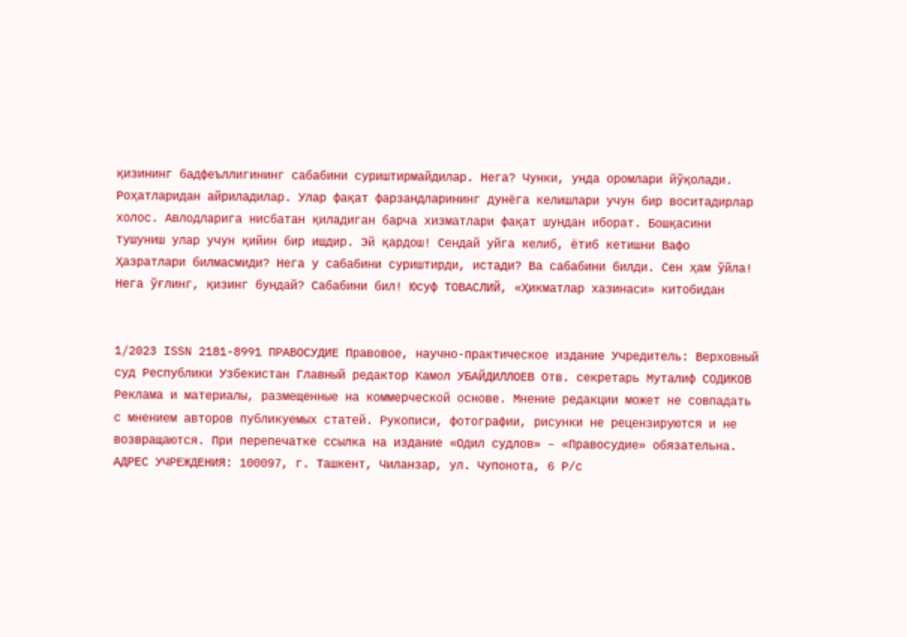қизининг бадфеъллигининг сабабини суриштирмайдилар. Нега? Чунки, унда оромлари йўқолади. Роҳатларидан айриладилар. Улар фақат фарзандларининг дунёга келишлари учун бир воситадирлар холос. Авлодларига нисбатан қиладиган барча хизматлари фақат шундан иборат. Бошқасини тушуниш улар учун қийин бир ишдир. Эй қардош! Сендай уйга келиб, ётиб кетишни Вафо Ҳазратлари билмасмиди? Нега у сабабини суриштирди, истади? Ва сабабини билди. Сен ҳам ўйла! Heгa ўғлинг, қизинг бундай? Сабабини бил! Юсуф ТОВАСЛИЙ, «Ҳикматлар хазинаси» китобидан


1/2023 ISSN 2181-8991 ПРАВОСУДИЕ Правовое, научно-практическое издание Учредитель: Верховный суд Республики Узбекистан Главный редактор Kамол УБАЙДИЛЛОЕВ Отв. секретарь Муталиф СОДИКОВ Реклама и материалы, размещенные на коммерческой основе. Мнение редакции может не совпадать с мнением авторов публикуемых статей. Рукописи, фотографии, рисунки не рецензируются и не возвращаются. При перепечатке ссылка на издание «Одил судлов» ‒ «Правосудие» обязательна. АДРЕС УЧРЕЖДЕНИЯ: 100097, г. Ташкент, Чиланзар, ул. Чупонота, 6 Р/с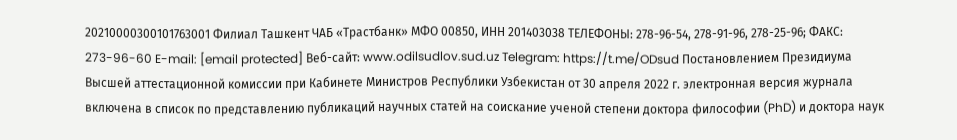20210000300101763001 Филиал Ташкент ЧАБ «Трастбанк» МФО 00850, ИНН 201403038 ТЕЛЕФОНЫ: 278-96-54, 278-91-96, 278-25-96; ФАКС: 273-96-60 E-mail: [email protected] Веб-сайт: www.odilsudlov.sud.uz Telegram: https://t.me/ODsud Постановлением Президиума Высшей аттестационной комиссии при Кабинете Министров Республики Узбекистан от 30 апреля 2022 г. электронная версия журнала включена в список по представлению публикаций научных статей на соискание ученой степени доктора философии (PhD) и доктора наук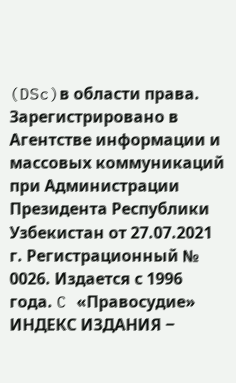(DSc)в области права. Зарегистрировано в Агентстве информации и массовых коммуникаций при Администрации Президента Республики Узбекистан от 27.07.2021 г. Регистрационный № 0026. Издается с 1996 года. C «Правосудие» ИНДЕКС ИЗДАНИЯ ‒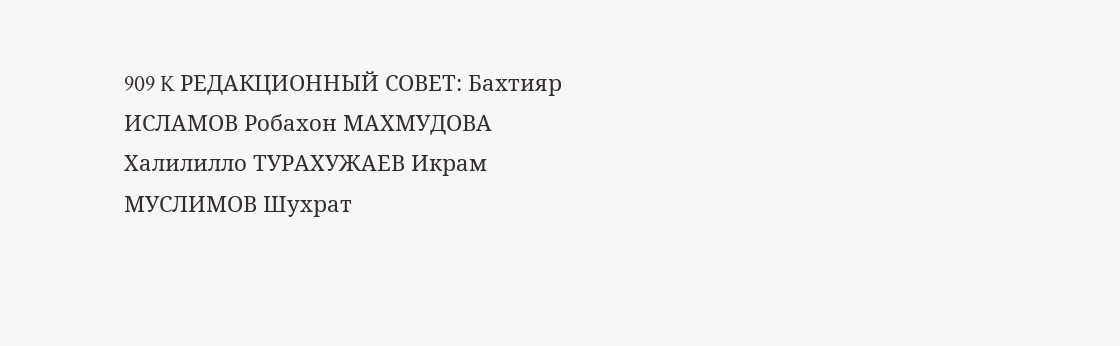909 K РЕДАКЦИОННЫЙ СОВЕТ: Бахтияр ИСЛАМОВ Робахон МАХМУДОВА Халилилло ТУРАХУЖАЕВ Икрам МУСЛИМОВ Шухрат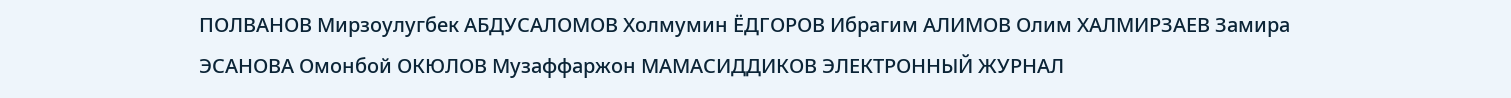ПОЛВАНОВ Мирзоулугбек АБДУСАЛОМОВ Холмумин ЁДГОРОВ Ибрагим АЛИМОВ Олим ХАЛМИРЗАЕВ Замира ЭСАНОВА Омонбой ОКЮЛОВ Музаффаржон МАМАСИДДИКОВ ЭЛЕКТРОННЫЙ ЖУРНАЛ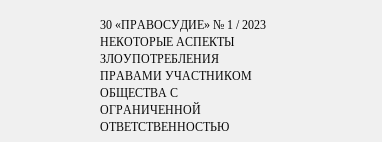30 «ПРАВОСУДИЕ» № 1 / 2023 НЕКОТОРЫЕ АСПЕКТЫ ЗЛОУПОТРЕБЛЕНИЯ ПРАВАМИ УЧАСТНИКОМ ОБЩЕСТВА С ОГРАНИЧЕННОЙ ОТВЕТСТВЕННОСТЬЮ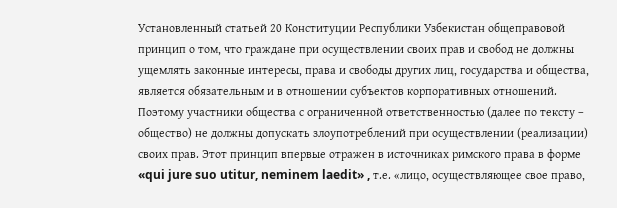Установленный статьей 20 Конституции Республики Узбекистан общеправовой принцип о том, что граждане при осуществлении своих прав и свобод не должны ущемлять законные интересы, права и свободы других лиц, государства и общества, является обязательным и в отношении субъектов корпоративных отношений. Поэтому участники общества с ограниченной ответственностью (далее по тексту – общество) не должны допускать злоупотреблений при осуществлении (реализации) своих прав. Этот принцип впервые отражен в источниках римского права в форме «qui jure suo utitur, neminem laedit» , т.е. «лицо, осуществляющее свое право,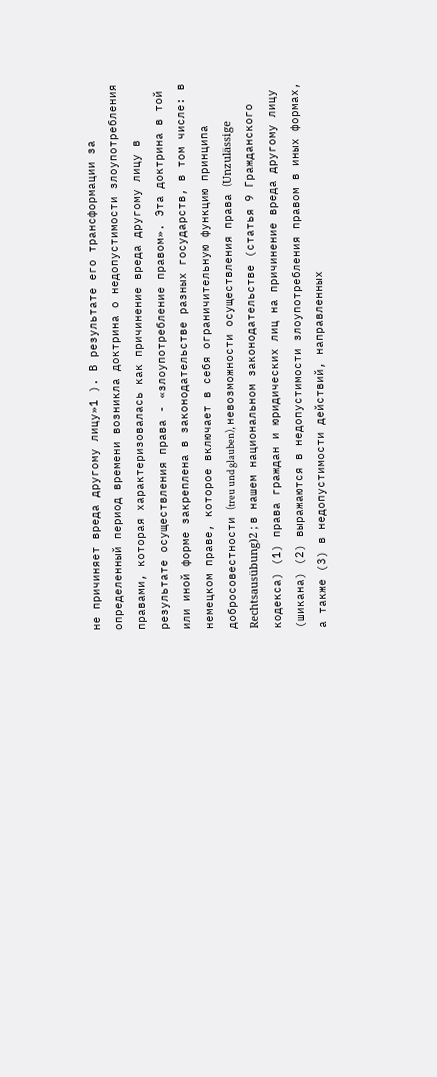не причиняет вреда другому лицу»1 ). В результате его трансформации за определенный период времени возникла доктрина о недопустимости злоупотребления правами, которая характеризовалась как причинение вреда другому лицу в результате осуществления права - «злоупотребление правом». Эта доктрина в той или иной форме закреплена в законодательстве разных государств, в том числе: в немецком праве, которое включает в себя ограничительную функцию принципа добросовестности (treu und glauben), невозможности осуществления права (Unzulässige Rechtsausübung)2 ; в нашем национальном законодательстве (статья 9 Гражданского кодекса) (1) права граждан и юридических лиц на причинение вреда другому лицу (шикана) (2) выражаются в недопустимости злоупотребления правом в иных формах, а также (3) в недопустимости действий, направленных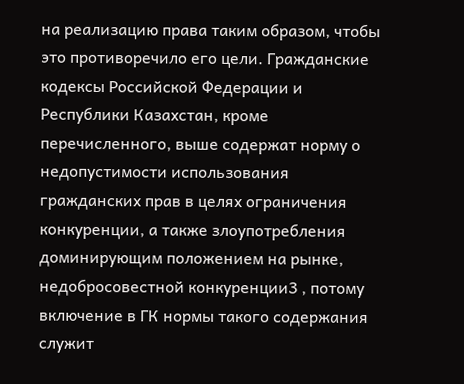на реализацию права таким образом, чтобы это противоречило его цели. Гражданские кодексы Российской Федерации и Республики Казахстан, кроме перечисленного, выше содержат норму о недопустимости использования гражданских прав в целях ограничения конкуренции, а также злоупотребления доминирующим положением на рынке, недобросовестной конкуренции3 , потому включение в ГК нормы такого содержания служит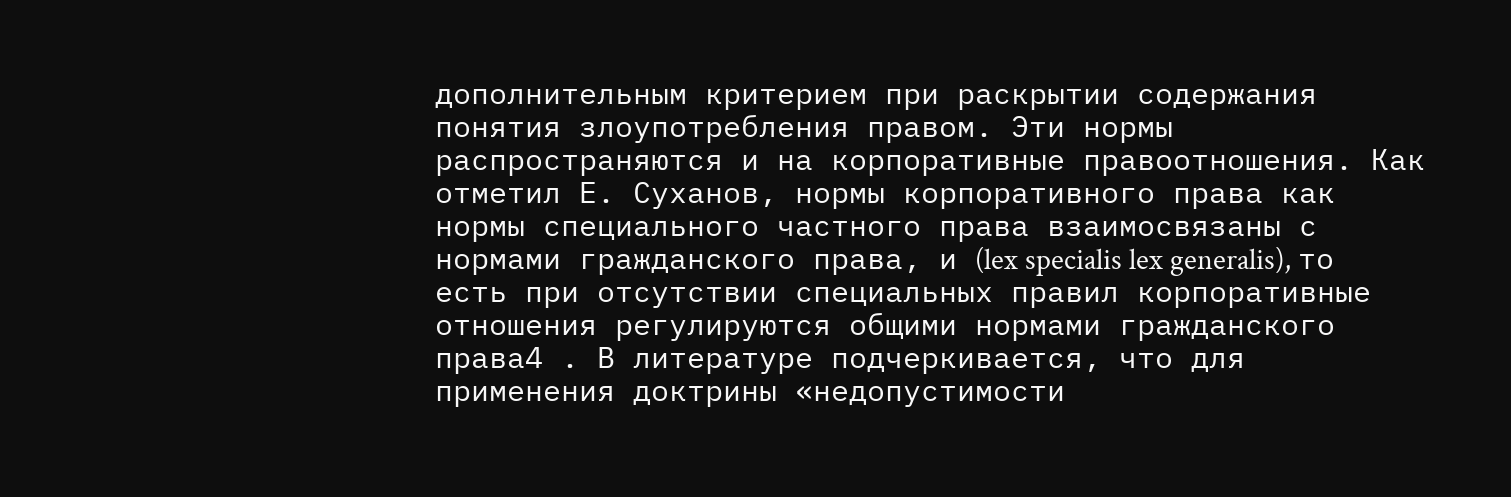дополнительным критерием при раскрытии содержания понятия злоупотребления правом. Эти нормы распространяются и на корпоративные правоотношения. Как отметил Е. Суханов, нормы корпоративного права как нормы специального частного права взаимосвязаны с нормами гражданского права, и (lex specialis lex generalis), то есть при отсутствии специальных правил корпоративные отношения регулируются общими нормами гражданского права4 . В литературе подчеркивается, что для применения доктрины «недопустимости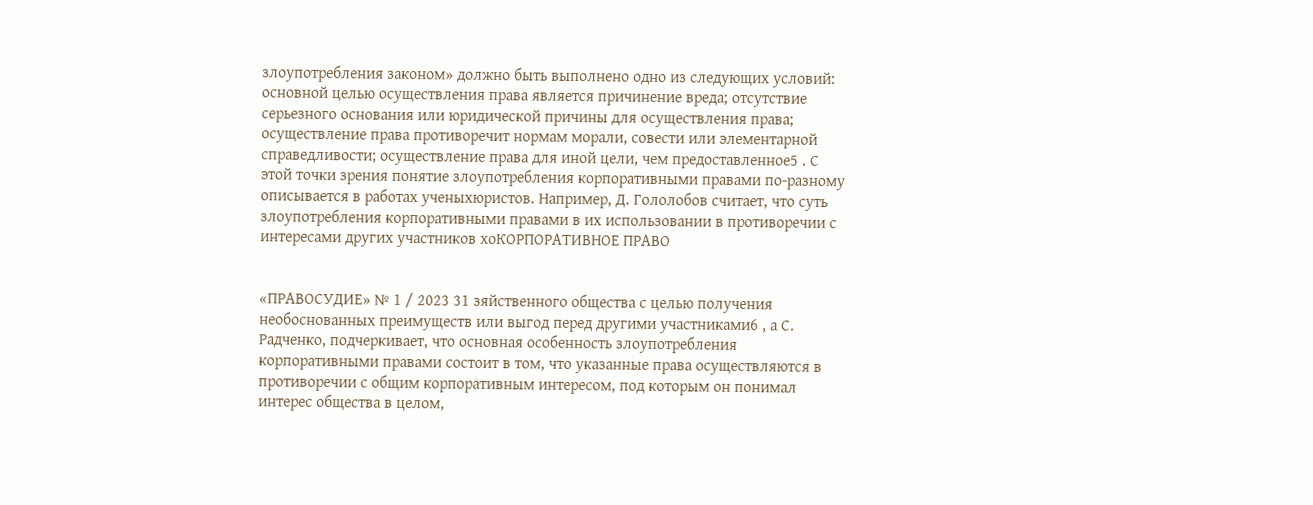злоупотребления законом» должно быть выполнено одно из следующих условий: основной целью осуществления права является причинение вреда; отсутствие серьезного основания или юридической причины для осуществления права; осуществление права противоречит нормам морали, совести или элементарной справедливости; осуществление права для иной цели, чем предоставленное5 . С этой точки зрения понятие злоупотребления корпоративными правами по-разному описывается в работах ученыхюристов. Например, Д. Гололобов считает, что суть злоупотребления корпоративными правами в их использовании в противоречии с интересами других участников хоКОРПОРАТИВНОЕ ПРАВО


«ПРАВОСУДИЕ» № 1 / 2023 31 зяйственного общества с целью получения необоснованных преимуществ или выгод перед другими участниками6 , а С. Радченко, подчеркивает, что основная особенность злоупотребления корпоративными правами состоит в том, что указанные права осуществляются в противоречии с общим корпоративным интересом, под которым он понимал интерес общества в целом,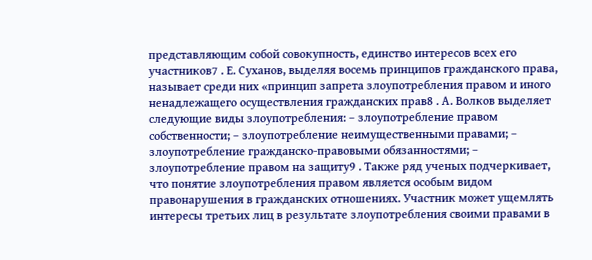представляющим собой совокупность, единство интересов всех его участников7 . Е. Суханов, выделяя восемь принципов гражданского права, называет среди них «принцип запрета злоупотребления правом и иного ненадлежащего осуществления гражданских прав8 . А. Волков выделяет следующие виды злоупотребления: – злоупотребление правом собственности; – злоупотребление неимущественными правами; – злоупотребление гражданско-правовыми обязанностями; – злоупотребление правом на защиту9 . Также ряд ученых подчеркивает, что понятие злоупотребления правом является особым видом правонарушения в гражданских отношениях. Участник может ущемлять интересы третьих лиц в результате злоупотребления своими правами в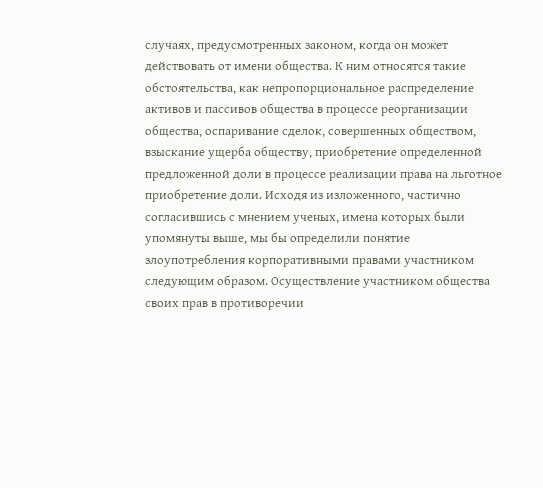случаях, предусмотренных законом, когда он может действовать от имени общества. К ним относятся такие обстоятельства, как непропорциональное распределение активов и пассивов общества в процессе реорганизации общества, оспаривание сделок, совершенных обществом, взыскание ущерба обществу, приобретение определенной предложенной доли в процессе реализации права на льготное приобретение доли. Исходя из изложенного, частично согласившись с мнением ученых, имена которых были упомянуты выше, мы бы определили понятие злоупотребления корпоративными правами участником следующим образом. Осуществление участником общества своих прав в противоречии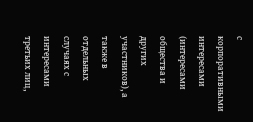с корпоративными интересами (интересами общества и других участников), а также в отдельных случаях с интересами третьих лиц,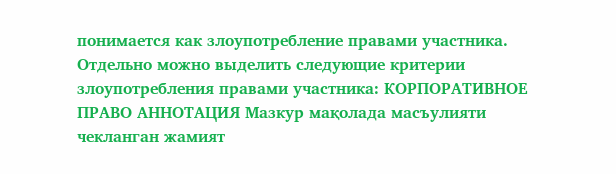понимается как злоупотребление правами участника. Отдельно можно выделить следующие критерии злоупотребления правами участника: КОРПОРАТИВНОЕ ПРАВО АННОТАЦИЯ Мазкур мақолада масъулияти чекланган жамият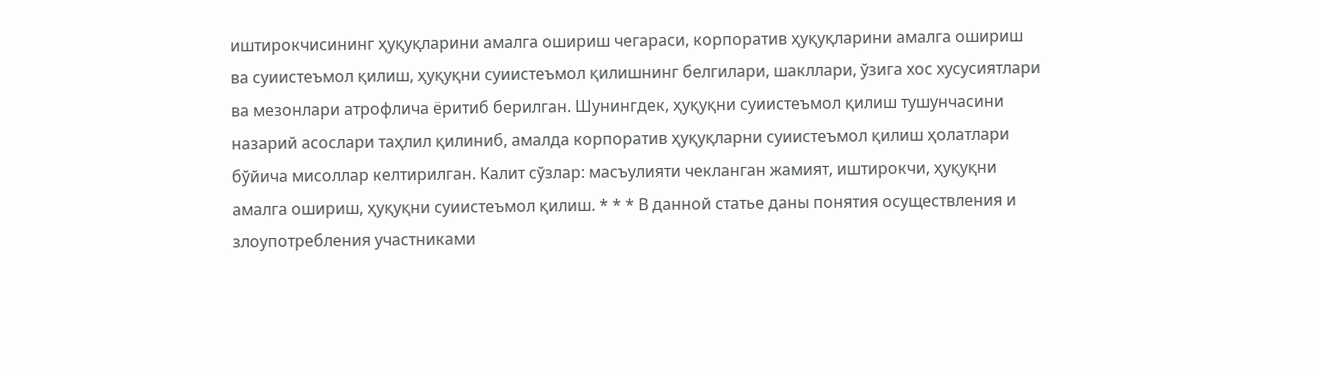иштирокчисининг ҳуқуқларини амалга ошириш чегараси, корпоратив ҳуқуқларини амалга ошириш ва суиистеъмол қилиш, ҳуқуқни суиистеъмол қилишнинг белгилари, шакллари, ўзига хос хусусиятлари ва мезонлари атрофлича ёритиб берилган. Шунингдек, ҳуқуқни суиистеъмол қилиш тушунчасини назарий асослари таҳлил қилиниб, амалда корпоратив ҳуқуқларни суиистеъмол қилиш ҳолатлари бўйича мисоллар келтирилган. Калит сўзлар: масъулияти чекланган жамият, иштирокчи, ҳуқуқни амалга ошириш, ҳуқуқни суиистеъмол қилиш. * * * В данной статье даны понятия осуществления и злоупотребления участниками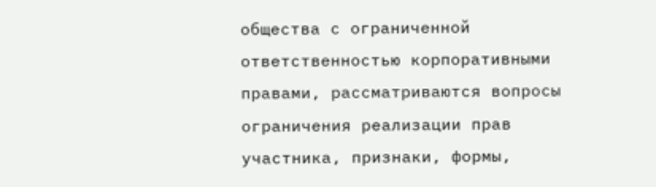общества с ограниченной ответственностью корпоративными правами, рассматриваются вопросы ограничения реализации прав участника, признаки, формы,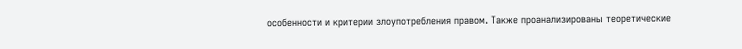особенности и критерии злоупотребления правом. Также проанализированы теоретические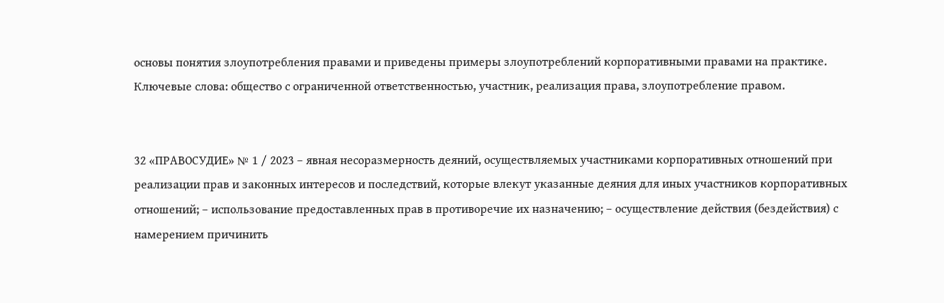основы понятия злоупотребления правами и приведены примеры злоупотреблений корпоративными правами на практике. Ключевые слова: общество с ограниченной ответственностью, участник, реализация права, злоупотребление правом.


32 «ПРАВОСУДИЕ» № 1 / 2023 – явная несоразмерность деяний, осуществляемых участниками корпоративных отношений при реализации прав и законных интересов и последствий, которые влекут указанные деяния для иных участников корпоративных отношений; – использование предоставленных прав в противоречие их назначению; – осуществление действия (бездействия) с намерением причинить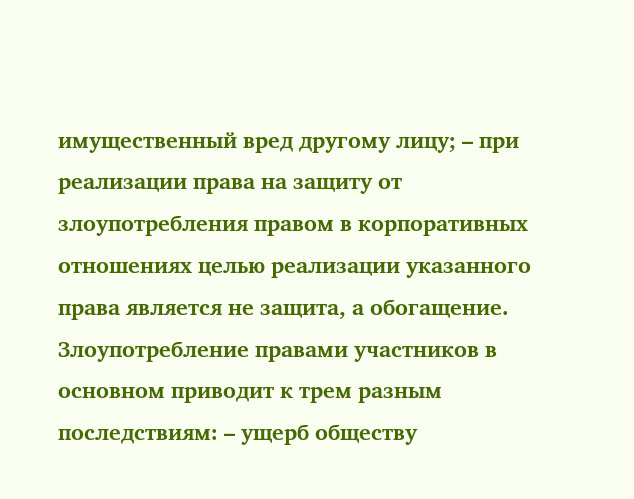имущественный вред другому лицу; – при реализации права на защиту от злоупотребления правом в корпоративных отношениях целью реализации указанного права является не защита, а обогащение. Злоупотребление правами участников в основном приводит к трем разным последствиям: – ущерб обществу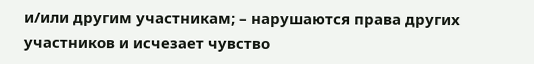и/или другим участникам; – нарушаются права других участников и исчезает чувство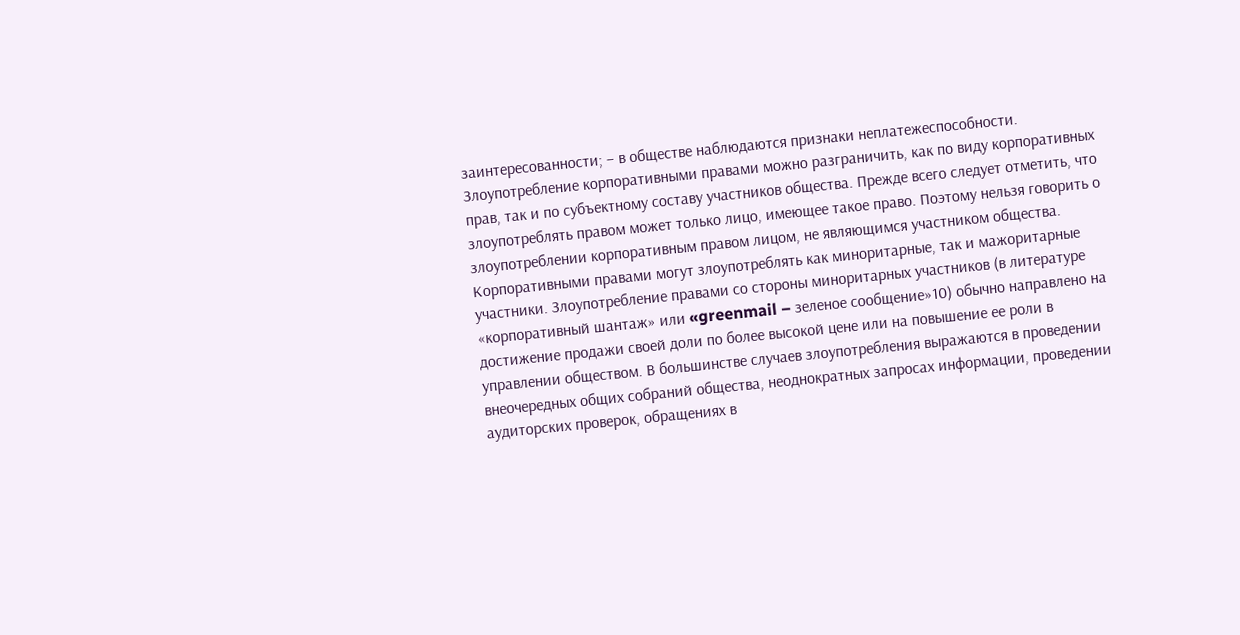заинтересованности; – в обществе наблюдаются признаки неплатежеспособности. Злоупотребление корпоративными правами можно разграничить, как по виду корпоративных прав, так и по субъектному составу участников общества. Прежде всего следует отметить, что злоупотреблять правом может только лицо, имеющее такое право. Поэтому нельзя говорить о злоупотреблении корпоративным правом лицом, не являющимся участником общества. Корпоративными правами могут злоупотреблять как миноритарные, так и мажоритарные участники. Злоупотребление правами со стороны миноритарных участников (в литературе «корпоративный шантаж» или «greenmail – зеленое сообщение»10) обычно направлено на достижение продажи своей доли по более высокой цене или на повышение ее роли в управлении обществом. В большинстве случаев злоупотребления выражаются в проведении внеочередных общих собраний общества, неоднократных запросах информации, проведении аудиторских проверок, обращениях в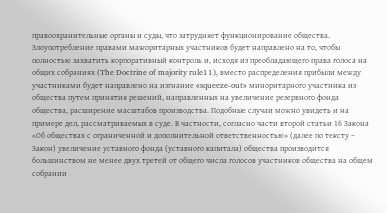правоохранительные органы и суды, что затрудняет функционирование общества. Злоупотребление правами мажоритарных участников будет направлено на то, чтобы полностью захватить корпоративный контроль и, исходя из преобладающего права голоса на общих собраниях (The Doctrine of majority rule11), вместо распределения прибыли между участниками будет направлено на изгнание «squeeze-out» миноритарного участника из общества путем принятия решений, направленных на увеличение резервного фонда общества, расширение масштабов производства. Подобные случаи можно увидеть и на примере дел, рассматриваемых в суде. В частности, согласно части второй статьи 16 Закона «Об обществах с ограниченной и дополнительной ответственностью» (далее по тексту – Закон) увеличение уставного фонда (уставного капитала) общества производится большинством не менее двух третей от общего числа голосов участников общества на общем собрании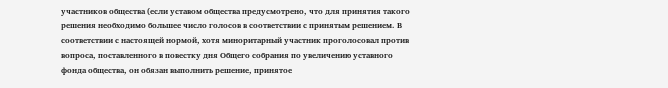участников общества (если уставом общества предусмотрено, что для принятия такого решения необходимо большее число голосов в соответствии с принятым решением. В соответствии с настоящей нормой, хотя миноритарный участник проголосовал против вопроса, поставленного в повестку дня Общего собрания по увеличению уставного фонда общества, он обязан выполнить решение, принятое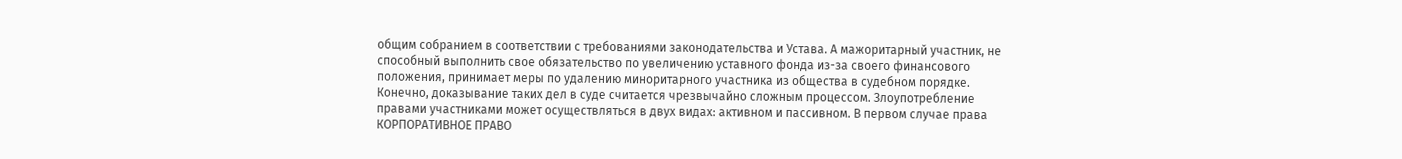общим собранием в соответствии с требованиями законодательства и Устава. А мажоритарный участник, не способный выполнить свое обязательство по увеличению уставного фонда из-за своего финансового положения, принимает меры по удалению миноритарного участника из общества в судебном порядке. Конечно, доказывание таких дел в суде считается чрезвычайно сложным процессом. Злоупотребление правами участниками может осуществляться в двух видах: активном и пассивном. В первом случае права КОРПОРАТИВНОЕ ПРАВО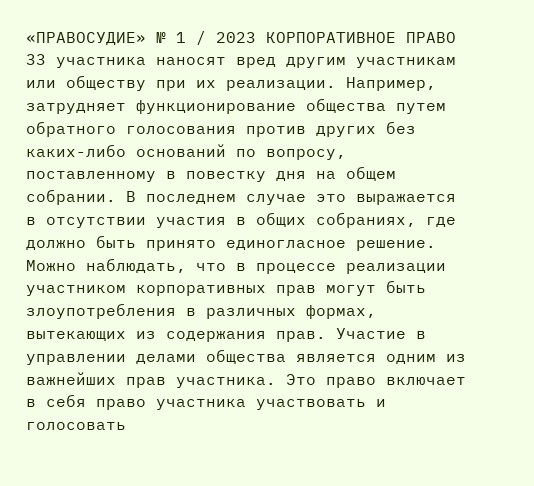«ПРАВОСУДИЕ» № 1 / 2023 КОРПОРАТИВНОЕ ПРАВО 33 участника наносят вред другим участникам или обществу при их реализации. Например, затрудняет функционирование общества путем обратного голосования против других без каких-либо оснований по вопросу, поставленному в повестку дня на общем собрании. В последнем случае это выражается в отсутствии участия в общих собраниях, где должно быть принято единогласное решение. Можно наблюдать, что в процессе реализации участником корпоративных прав могут быть злоупотребления в различных формах, вытекающих из содержания прав. Участие в управлении делами общества является одним из важнейших прав участника. Это право включает в себя право участника участвовать и голосовать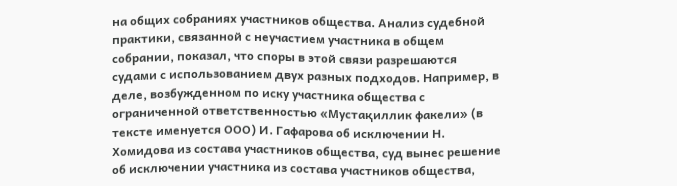на общих собраниях участников общества. Анализ судебной практики, связанной с неучастием участника в общем собрании, показал, что споры в этой связи разрешаются судами с использованием двух разных подходов. Например, в деле, возбужденном по иску участника общества с ограниченной ответственностью «Мустақиллик факели» (в тексте именуется ООО) И. Гафарова об исключении Н. Хомидова из состава участников общества, суд вынес решение об исключении участника из состава участников общества,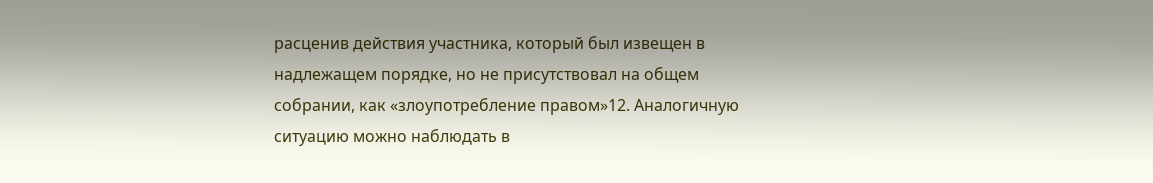расценив действия участника, который был извещен в надлежащем порядке, но не присутствовал на общем собрании, как «злоупотребление правом»12. Аналогичную ситуацию можно наблюдать в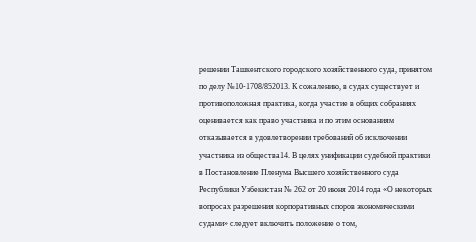решении Ташкентского городского хозяйственного суда, принятом по делу №10-1708/852013. К сожалению, в судах существует и противоположная практика, когда участие в общих собраниях оценивается как право участника и по этим основаниям отказывается в удовлетворении требований об исключении участника из общества14. В целях унификации судебной практики в Постановление Пленума Высшего хозяйственного суда Республики Узбекистан № 262 от 20 июня 2014 года «О некоторых вопросах разрешения корпоративных споров экономическими судами» следует включить положение о том,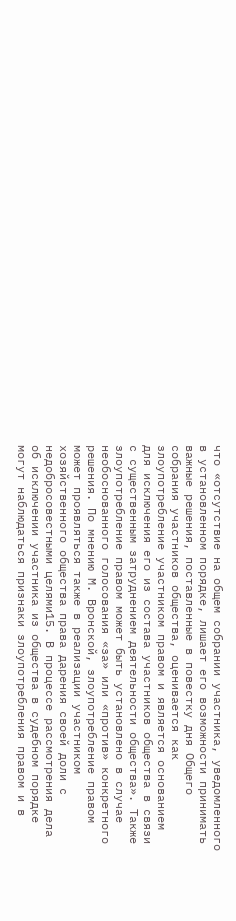что «отсутствие на общем собрании участника, уведомленного в установленном порядке, лишает его возможности принимать важные решения, поставленные в повестку дня Общего собрания участников общества, оценивается как злоупотребление участником правом и является основанием для исключения его из состава участников общества в связи с существенным затруднением деятельности общества». Также злоупотребление правом может быть установлено в случае необоснованного голосования «за» или «против» конкретного решения. По мнению М. Вронской, злоупотребление правом может проявляться также в реализации участником хозяйственного общества права дарения своей доли с недобросовестными целями15. В процессе рассмотрения дела об исключении участника из общества в судебном порядке могут наблюдаться признаки злоупотребления правом и в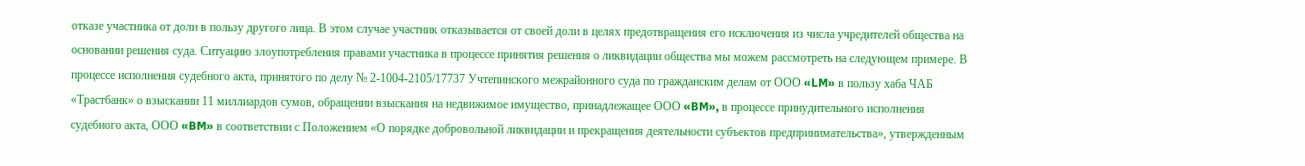отказе участника от доли в пользу другого лица. В этом случае участник отказывается от своей доли в целях предотвращения его исключения из числа учредителей общества на основании решения суда. Ситуацию злоупотребления правами участника в процессе принятия решения о ликвидации общества мы можем рассмотреть на следующем примере. В процессе исполнения судебного акта, принятого по делу № 2-1004-2105/17737 Учтепинского межрайонного суда по гражданским делам от ООО «LM» в пользу хаба ЧАБ «Трастбанк» о взыскании 11 миллиардов сумов, обращении взыскания на недвижимое имущество, принадлежащее ООО «BM», в процессе принудительного исполнения судебного акта, ООО «BM» в соответствии с Положением «О порядке добровольной ликвидации и прекращения деятельности субъектов предпринимательства», утвержденным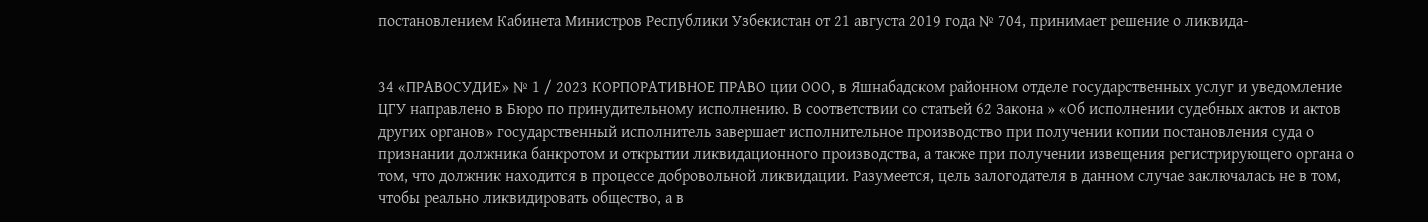постановлением Кабинета Министров Республики Узбекистан от 21 августа 2019 года № 704, принимает решение о ликвида-


34 «ПРАВОСУДИЕ» № 1 / 2023 КОРПОРАТИВНОЕ ПРАВО ции ООО, в Яшнабадском районном отделе государственных услуг и уведомление ЦГУ направлено в Бюро по принудительному исполнению. В соответствии со статьей 62 Закона » «Об исполнении судебных актов и актов других органов» государственный исполнитель завершает исполнительное производство при получении копии постановления суда о признании должника банкротом и открытии ликвидационного производства, а также при получении извещения регистрирующего органа о том, что должник находится в процессе добровольной ликвидации. Разумеется, цель залогодателя в данном случае заключалась не в том, чтобы реально ликвидировать общество, а в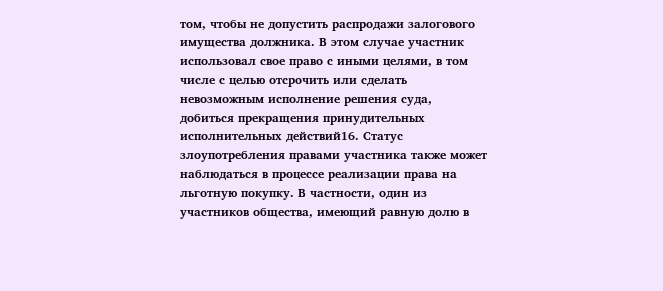том, чтобы не допустить распродажи залогового имущества должника. В этом случае участник использовал свое право с иными целями, в том числе с целью отсрочить или сделать невозможным исполнение решения суда, добиться прекращения принудительных исполнительных действий16. Статус злоупотребления правами участника также может наблюдаться в процессе реализации права на льготную покупку. В частности, один из участников общества, имеющий равную долю в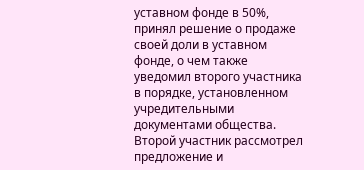уставном фонде в 50%, принял решение о продаже своей доли в уставном фонде, о чем также уведомил второго участника в порядке, установленном учредительными документами общества. Второй участник рассмотрел предложение и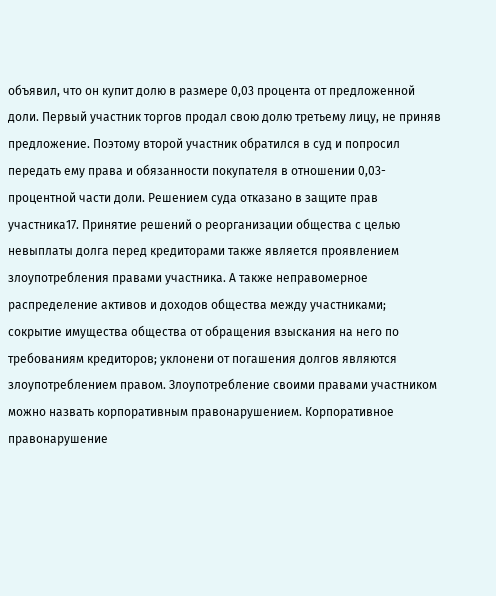объявил, что он купит долю в размере 0,03 процента от предложенной доли. Первый участник торгов продал свою долю третьему лицу, не приняв предложение. Поэтому второй участник обратился в суд и попросил передать ему права и обязанности покупателя в отношении 0,03-процентной части доли. Решением суда отказано в защите прав участника17. Принятие решений о реорганизации общества с целью невыплаты долга перед кредиторами также является проявлением злоупотребления правами участника. А также неправомерное распределение активов и доходов общества между участниками; сокрытие имущества общества от обращения взыскания на него по требованиям кредиторов; уклонени от погашения долгов являются злоупотреблением правом. Злоупотребление своими правами участником можно назвать корпоративным правонарушением. Корпоративное правонарушение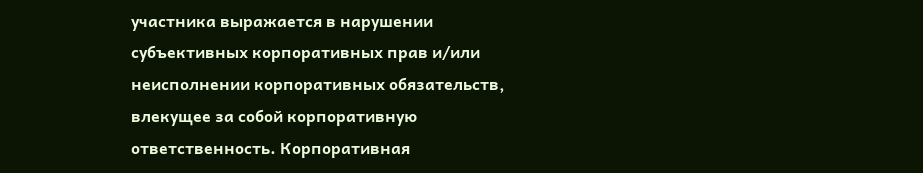участника выражается в нарушении субъективных корпоративных прав и/или неисполнении корпоративных обязательств, влекущее за собой корпоративную ответственность. Корпоративная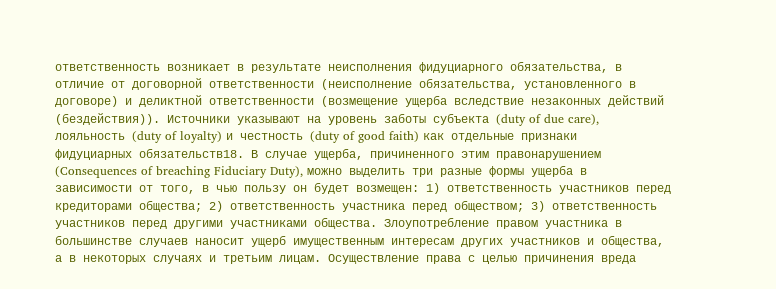ответственность возникает в результате неисполнения фидуциарного обязательства, в отличие от договорной ответственности (неисполнение обязательства, установленного в договоре) и деликтной ответственности (возмещение ущерба вследствие незаконных действий (бездействия)). Источники указывают на уровень заботы субъекта (duty of due care), лояльность (duty of loyalty) и честность (duty of good faith) как отдельные признаки фидуциарных обязательств18. В случае ущерба, причиненного этим правонарушением (Consequences of breaching Fiduciary Duty), можно выделить три разные формы ущерба в зависимости от того, в чью пользу он будет возмещен: 1) ответственность участников перед кредиторами общества; 2) ответственность участника перед обществом; 3) ответственность участников перед другими участниками общества. Злоупотребление правом участника в большинстве случаев наносит ущерб имущественным интересам других участников и общества, а в некоторых случаях и третьим лицам. Осуществление права с целью причинения вреда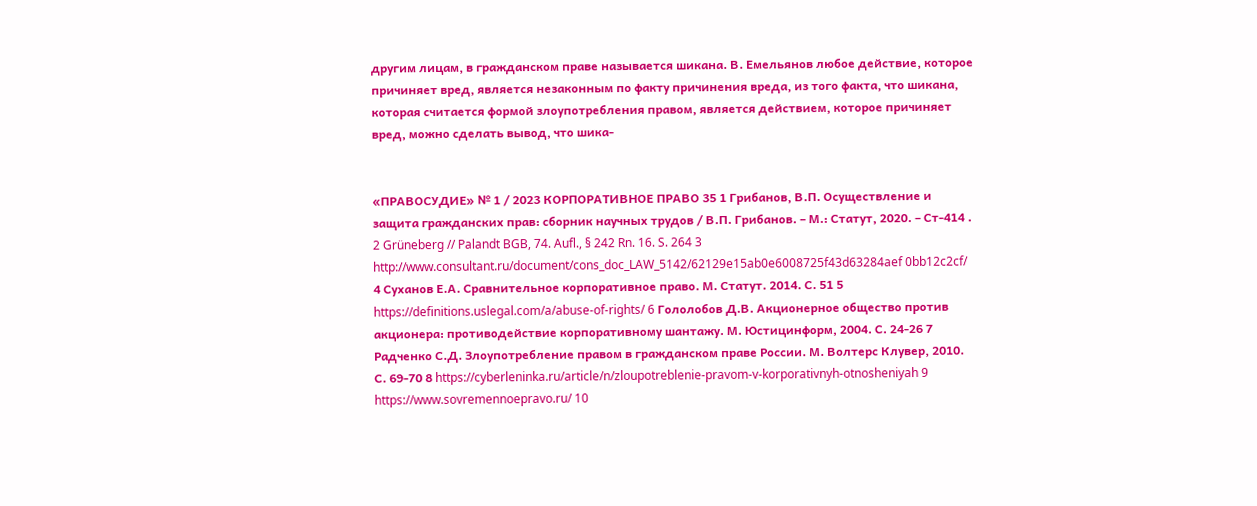другим лицам, в гражданском праве называется шикана. В. Емельянов любое действие, которое причиняет вред, является незаконным по факту причинения вреда, из того факта, что шикана, которая считается формой злоупотребления правом, является действием, которое причиняет вред, можно сделать вывод, что шика-


«ПРАВОСУДИЕ» № 1 / 2023 КОРПОРАТИВНОЕ ПРАВО 35 1 Грибанов, В.П. Осуществление и защита гражданских прав: сборник научных трудов / В.П. Грибанов. – М.: Статут, 2020. – Ст-414 . 2 Grüneberg // Palandt BGB, 74. Aufl., § 242 Rn. 16. S. 264 3 http://www.consultant.ru/document/cons_doc_LAW_5142/62129e15ab0e6008725f43d63284aef 0bb12c2cf/ 4 Суханов Е.А. Сравнительное корпоративное право. М. Статут. 2014. С. 51 5 https://definitions.uslegal.com/a/abuse-of-rights/ 6 Гололобов Д.В. Акционерное общество против акционера: противодействие корпоративному шантажу. М. Юстицинформ, 2004. С. 24-26 7 Радченко С.Д. Злоупотребление правом в гражданском праве России. М. Волтерс Клувер, 2010. С. 69-70 8 https://cyberleninka.ru/article/n/zloupotreblenie-pravom-v-korporativnyh-otnosheniyah 9 https://www.sovremennoepravo.ru/ 10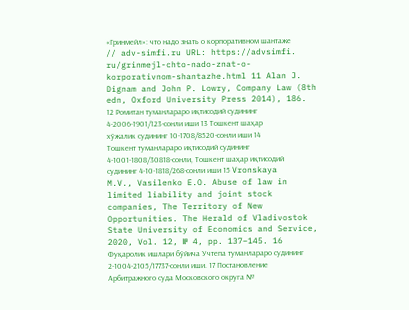«Гринмейл»: что надо знать о корпоративном шантаже // adv-simfi.ru URL: https://advsimfi. ru/grinmejl-chto-nado-znat-o-korporativnom-shantazhe.html 11 Alan J. Dignam and John P. Lowry, Company Law (8th edn, Oxford University Press 2014), 186. 12 Ромитан туманлараро иқтисодий судининг 4-2006-1901/123-сонли иши 13 Тошкент шаҳар хўжалик судининг 10-1708/8520-сонли иши 14 Тошкент туманлараро иқтисодий судининг 4-1001-1808/30818-сонли, Тошкент шаҳар иқтисодий судининг 4-10-1818/268-сонли иши 15 Vronskaya M.V., Vasilenko E.O. Abuse of law in limited liability and joint stock companies, The Territory of New Opportunities. The Herald of Vladivostok State University of Economics and Service, 2020, Vol. 12, № 4, pp. 137–145. 16 Фуқаролик ишлари бўйича Учтепа туманлараро судининг 2-1004-2105/17737-сонли иши. 17 Постановление Арбитражного суда Московского округа №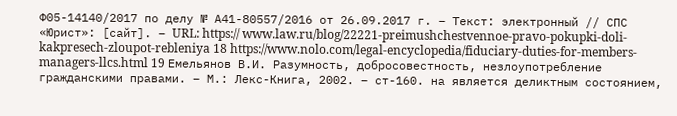Ф05-14140/2017 по делу № А41-80557/2016 от 26.09.2017 г. – Текст: электронный // СПС «Юрист»: [сайт]. – URL: https:// www.law.ru/blog/22221-preimushchestvennoe-pravo-pokupki-doli-kakpresech-zloupot-rebleniya 18 https://www.nolo.com/legal-encyclopedia/fiduciary-duties-for-members-managers-llcs.html 19 Емельянов В.И. Разумность, добросовестность, незлоупотребление гражданскими правами. – М.: Лекс-Книга, 2002. – cт-160. на является деликтным состоянием,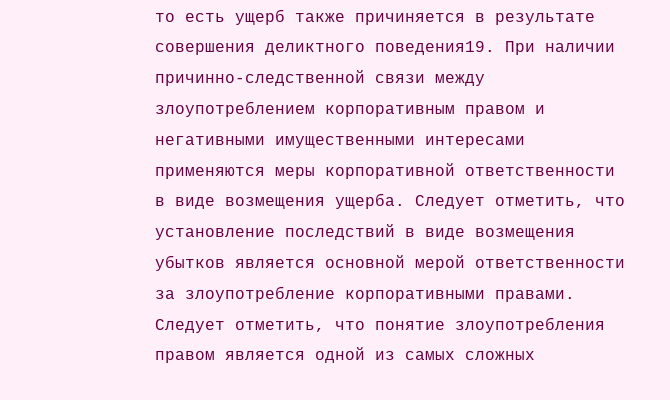то есть ущерб также причиняется в результате совершения деликтного поведения19. При наличии причинно-следственной связи между злоупотреблением корпоративным правом и негативными имущественными интересами применяются меры корпоративной ответственности в виде возмещения ущерба. Следует отметить, что установление последствий в виде возмещения убытков является основной мерой ответственности за злоупотребление корпоративными правами. Следует отметить, что понятие злоупотребления правом является одной из самых сложных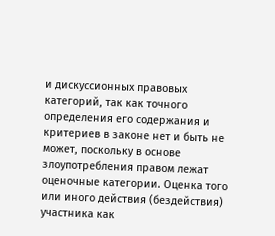и дискуссионных правовых категорий, так как точного определения его содержания и критериев в законе нет и быть не может, поскольку в основе злоупотребления правом лежат оценочные категории. Оценка того или иного действия (бездействия) участника как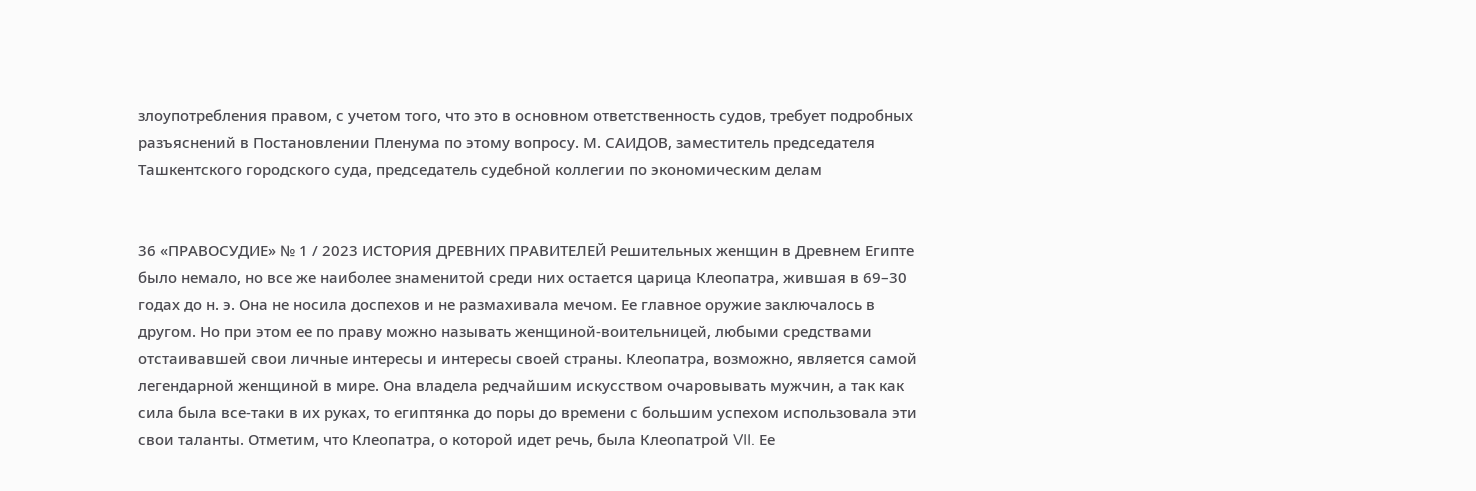злоупотребления правом, с учетом того, что это в основном ответственность судов, требует подробных разъяснений в Постановлении Пленума по этому вопросу. М. САИДОВ, заместитель председателя Ташкентского городского суда, председатель судебной коллегии по экономическим делам


36 «ПРАВОСУДИЕ» № 1 / 2023 ИСТОРИЯ ДРЕВНИХ ПРАВИТЕЛЕЙ Решительных женщин в Древнем Египте было немало, но все же наиболее знаменитой среди них остается царица Клеопатра, жившая в 69–30 годах до н. э. Она не носила доспехов и не размахивала мечом. Ее главное оружие заключалось в другом. Но при этом ее по праву можно называть женщиной-воительницей, любыми средствами отстаивавшей свои личные интересы и интересы своей страны. Клеопатра, возможно, является самой легендарной женщиной в мире. Она владела редчайшим искусством очаровывать мужчин, а так как сила была все-таки в их руках, то египтянка до поры до времени с большим успехом использовала эти свои таланты. Отметим, что Клеопатра, о которой идет речь, была Клеопатрой VII. Ее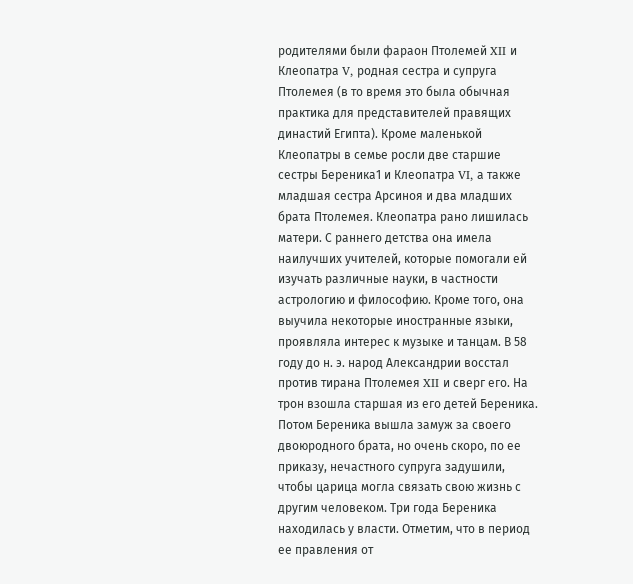родителями были фараон Птолемей XII и Клеопатра V, родная сестра и супруга Птолемея (в то время это была обычная практика для представителей правящих династий Египта). Кроме маленькой Клеопатры в семье росли две старшие сестры Береника1 и Клеопатра VI, а также младшая сестра Арсиноя и два младших брата Птолемея. Клеопатра рано лишилась матери. С раннего детства она имела наилучших учителей, которые помогали ей изучать различные науки, в частности астрологию и философию. Кроме того, она выучила некоторые иностранные языки, проявляла интерес к музыке и танцам. В 58 году до н. э. народ Александрии восстал против тирана Птолемея XII и сверг его. На трон взошла старшая из его детей Береника. Потом Береника вышла замуж за своего двоюродного брата, но очень скоро, по ее приказу, нечастного супруга задушили, чтобы царица могла связать свою жизнь с другим человеком. Три года Береника находилась у власти. Отметим, что в период ее правления от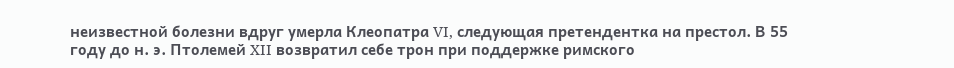неизвестной болезни вдруг умерла Клеопатра VI, следующая претендентка на престол. В 55 году до н. э. Птолемей XII возвратил себе трон при поддержке римского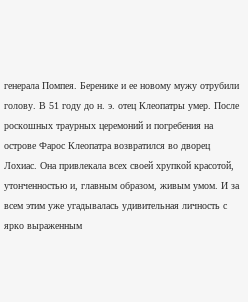генерала Помпея. Беренике и ее новому мужу отрубили голову. В 51 году до н. э. отец Клеопатры умер. После роскошных траурных церемоний и погребения на острове Фарос Клеопатра возвратился во дворец Лохиас. Она привлекала всех своей хрупкой красотой, утонченностью и, главным образом, живым умом. И за всем этим уже угадывалась удивительная личность с ярко выраженным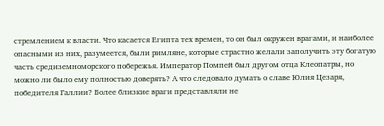стремлением к власти. Что касается Египта тех времен, то он был окружен врагами, и наиболее опасными из них, разумеется, были римляне, которые страстно желали заполучить эту богатую часть средиземноморского побережья. Император Помпей был другом отца Клеопатры, но можно ли было ему полностью доверять? А что следовало думать о славе Юлия Цезаря, победителя Галлии? Более близкие враги представляли не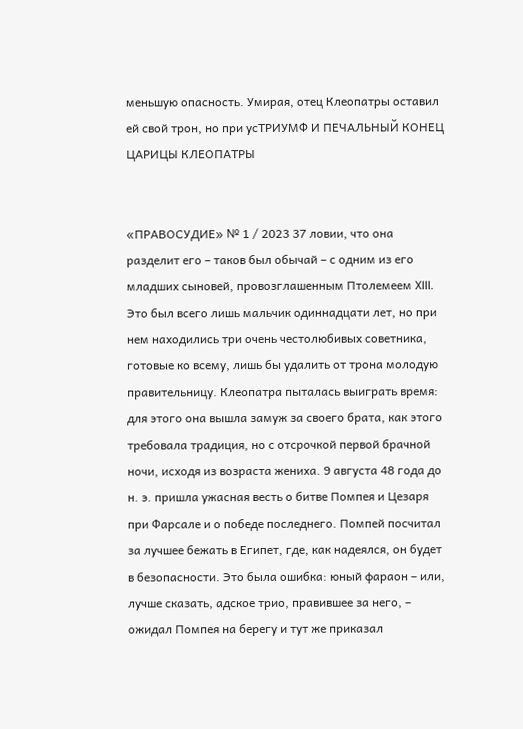меньшую опасность. Умирая, отец Клеопатры оставил ей свой трон, но при усТРИУМФ И ПЕЧАЛЬНЫЙ КОНЕЦ ЦАРИЦЫ КЛЕОПАТРЫ


«ПРАВОСУДИЕ» № 1 / 2023 37 ловии, что она разделит его – таков был обычай – с одним из его младших сыновей, провозглашенным Птолемеем XIII. Это был всего лишь мальчик одиннадцати лет, но при нем находились три очень честолюбивых советника, готовые ко всему, лишь бы удалить от трона молодую правительницу. Клеопатра пыталась выиграть время: для этого она вышла замуж за своего брата, как этого требовала традиция, но с отсрочкой первой брачной ночи, исходя из возраста жениха. 9 августа 48 года до н. э. пришла ужасная весть о битве Помпея и Цезаря при Фарсале и о победе последнего. Помпей посчитал за лучшее бежать в Египет, где, как надеялся, он будет в безопасности. Это была ошибка: юный фараон – или, лучше сказать, адское трио, правившее за него, – ожидал Помпея на берегу и тут же приказал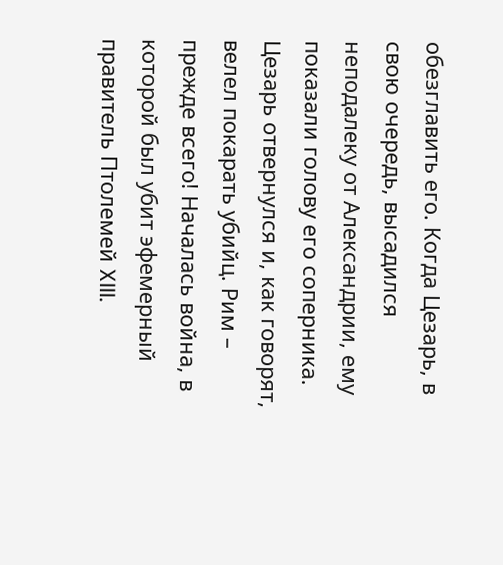обезглавить его. Когда Цезарь, в свою очередь, высадился неподалеку от Александрии, ему показали голову его соперника. Цезарь отвернулся и, как говорят, велел покарать убийц. Рим – прежде всего! Началась война, в которой был убит эфемерный правитель Птолемей XIII.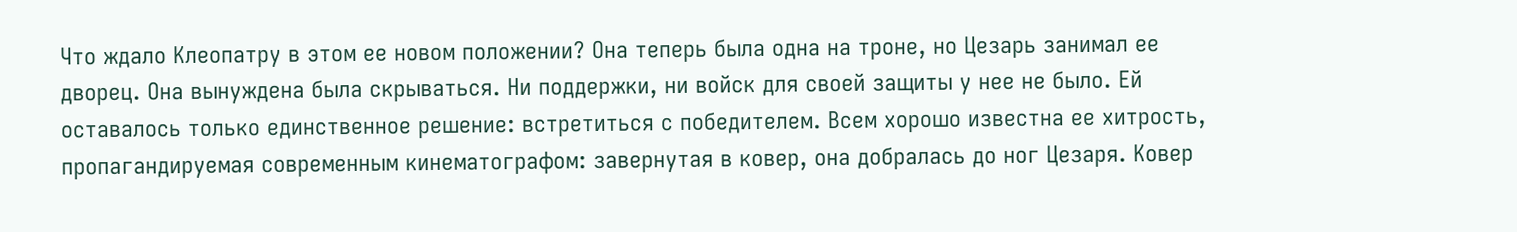Что ждало Клеопатру в этом ее новом положении? Она теперь была одна на троне, но Цезарь занимал ее дворец. Она вынуждена была скрываться. Ни поддержки, ни войск для своей защиты у нее не было. Ей оставалось только единственное решение: встретиться с победителем. Всем хорошо известна ее хитрость, пропагандируемая современным кинематографом: завернутая в ковер, она добралась до ног Цезаря. Ковер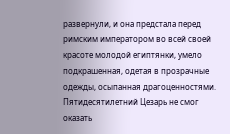развернули, и она предстала перед римским императором во всей своей красоте молодой египтянки, умело подкрашенная, одетая в прозрачные одежды, осыпанная драгоценностями. Пятидесятилетний Цезарь не смог оказать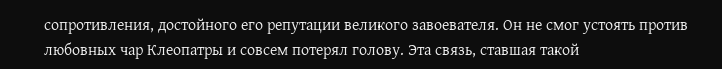сопротивления, достойного его репутации великого завоевателя. Он не смог устоять против любовных чар Клеопатры и совсем потерял голову. Эта связь, ставшая такой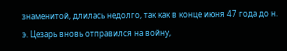знаменитой, длилась недолго, так как в конце июня 47 года до н. э. Цезарь вновь отправился на войну,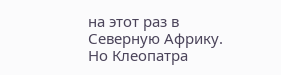на этот раз в Северную Африку. Но Клеопатра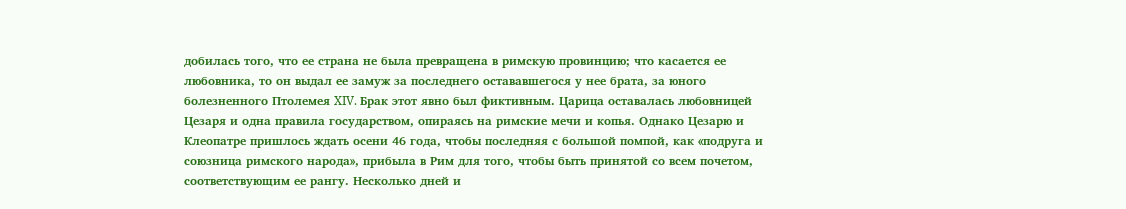добилась того, что ее страна не была превращена в римскую провинцию; что касается ее любовника, то он выдал ее замуж за последнего остававшегося у нее брата, за юного болезненного Птолемея XIV. Брак этот явно был фиктивным. Царица оставалась любовницей Цезаря и одна правила государством, опираясь на римские мечи и копья. Однако Цезарю и Клеопатре пришлось ждать осени 46 года, чтобы последняя с большой помпой, как «подруга и союзница римского народа», прибыла в Рим для того, чтобы быть принятой со всем почетом, соответствующим ее рангу. Несколько дней и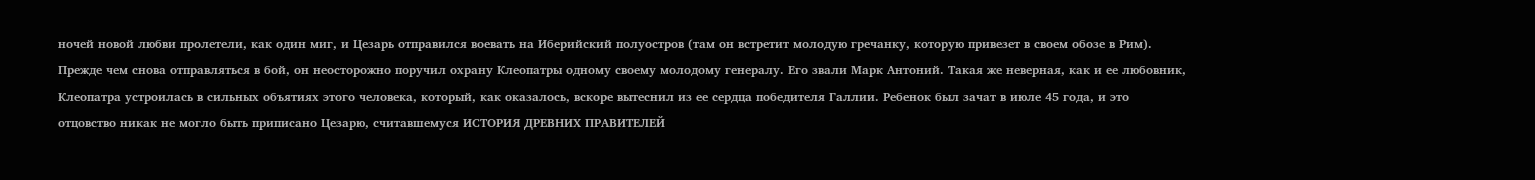ночей новой любви пролетели, как один миг, и Цезарь отправился воевать на Иберийский полуостров (там он встретит молодую гречанку, которую привезет в своем обозе в Рим). Прежде чем снова отправляться в бой, он неосторожно поручил охрану Клеопатры одному своему молодому генералу. Его звали Марк Антоний. Такая же неверная, как и ее любовник, Клеопатра устроилась в сильных объятиях этого человека, который, как оказалось, вскоре вытеснил из ее сердца победителя Галлии. Ребенок был зачат в июле 45 года, и это отцовство никак не могло быть приписано Цезарю, считавшемуся ИСТОРИЯ ДРЕВНИХ ПРАВИТЕЛЕЙ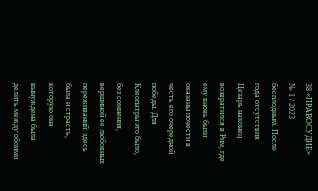38 «ПРАВОСУДИЕ» № 1 / 2023 бесплодным. После года отсутствия Цезарь наконец возвратился в Рим, где ему вновь были оказаны почести в честь его очередной победы. Для Клеопатры это было, без сомнения, вершиной ее любовных переживаний: здесь была и страсть, которую она вынуждена была делить между обоими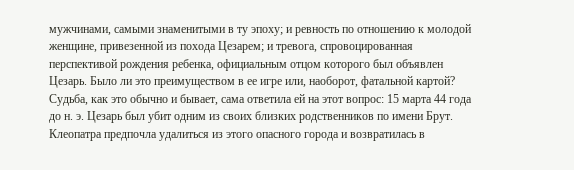мужчинами, самыми знаменитыми в ту эпоху; и ревность по отношению к молодой женщине, привезенной из похода Цезарем; и тревога, спровоцированная перспективой рождения ребенка, официальным отцом которого был объявлен Цезарь. Было ли это преимуществом в ее игре или, наоборот, фатальной картой? Судьба, как это обычно и бывает, сама ответила ей на этот вопрос: 15 марта 44 года до н. э. Цезарь был убит одним из своих близких родственников по имени Брут. Клеопатра предпочла удалиться из этого опасного города и возвратилась в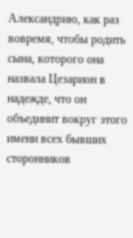Александрию, как раз вовремя, чтобы родить сына, которого она назвала Цезарион в надежде, что он объединит вокруг этого имени всех бывших сторонников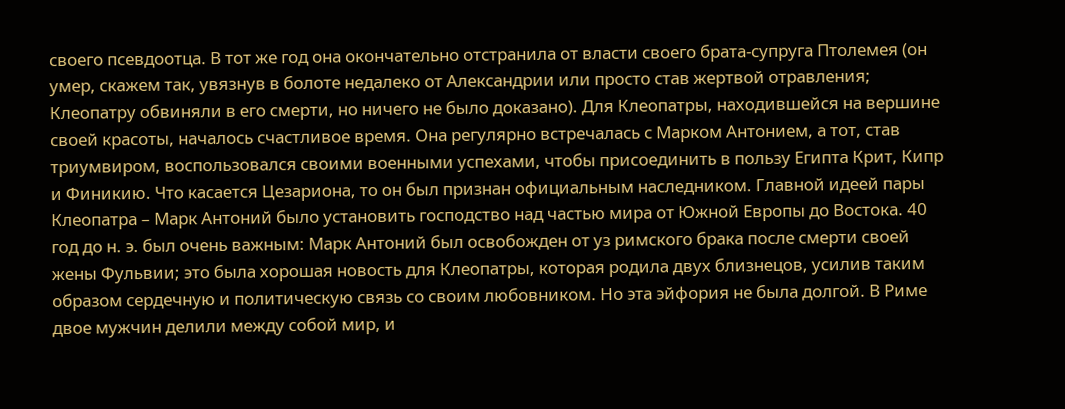своего псевдоотца. В тот же год она окончательно отстранила от власти своего брата-супруга Птолемея (он умер, скажем так, увязнув в болоте недалеко от Александрии или просто став жертвой отравления; Клеопатру обвиняли в его смерти, но ничего не было доказано). Для Клеопатры, находившейся на вершине своей красоты, началось счастливое время. Она регулярно встречалась с Марком Антонием, а тот, став триумвиром, воспользовался своими военными успехами, чтобы присоединить в пользу Египта Крит, Кипр и Финикию. Что касается Цезариона, то он был признан официальным наследником. Главной идеей пары Клеопатра – Марк Антоний было установить господство над частью мира от Южной Европы до Востока. 40 год до н. э. был очень важным: Марк Антоний был освобожден от уз римского брака после смерти своей жены Фульвии; это была хорошая новость для Клеопатры, которая родила двух близнецов, усилив таким образом сердечную и политическую связь со своим любовником. Но эта эйфория не была долгой. В Риме двое мужчин делили между собой мир, и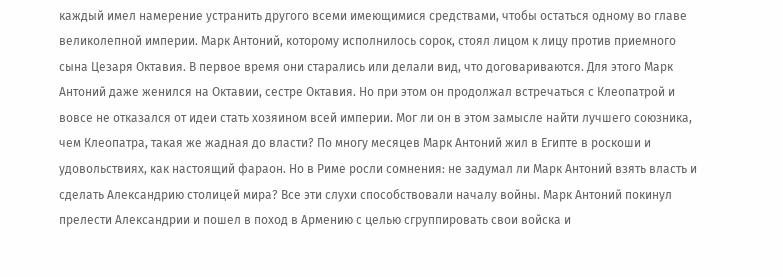каждый имел намерение устранить другого всеми имеющимися средствами, чтобы остаться одному во главе великолепной империи. Марк Антоний, которому исполнилось сорок, стоял лицом к лицу против приемного сына Цезаря Октавия. В первое время они старались или делали вид, что договариваются. Для этого Марк Антоний даже женился на Октавии, сестре Октавия. Но при этом он продолжал встречаться с Клеопатрой и вовсе не отказался от идеи стать хозяином всей империи. Мог ли он в этом замысле найти лучшего союзника, чем Клеопатра, такая же жадная до власти? По многу месяцев Марк Антоний жил в Египте в роскоши и удовольствиях, как настоящий фараон. Но в Риме росли сомнения: не задумал ли Марк Антоний взять власть и сделать Александрию столицей мира? Все эти слухи способствовали началу войны. Марк Антоний покинул прелести Александрии и пошел в поход в Армению с целью сгруппировать свои войска и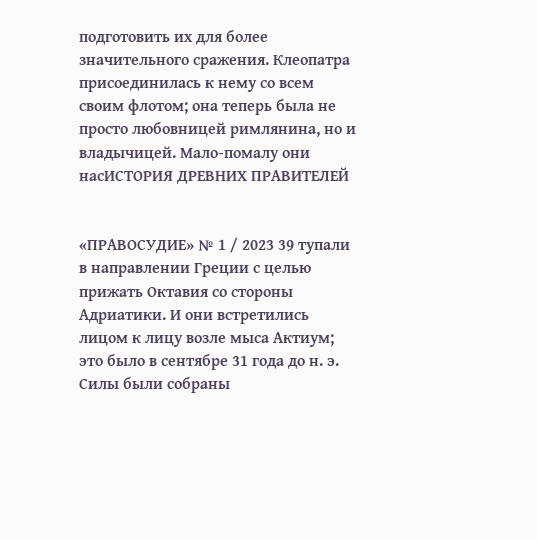подготовить их для более значительного сражения. Клеопатра присоединилась к нему со всем своим флотом; она теперь была не просто любовницей римлянина, но и владычицей. Мало-помалу они насИСТОРИЯ ДРЕВНИХ ПРАВИТЕЛЕЙ


«ПРАВОСУДИЕ» № 1 / 2023 39 тупали в направлении Греции с целью прижать Октавия со стороны Адриатики. И они встретились лицом к лицу возле мыса Актиум; это было в сентябре 31 года до н. э. Силы были собраны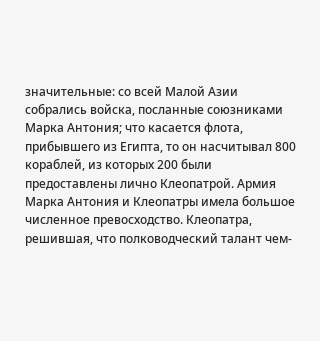значительные: со всей Малой Азии собрались войска, посланные союзниками Марка Антония; что касается флота, прибывшего из Египта, то он насчитывал 800 кораблей, из которых 200 были предоставлены лично Клеопатрой. Армия Марка Антония и Клеопатры имела большое численное превосходство. Клеопатра, решившая, что полководческий талант чем-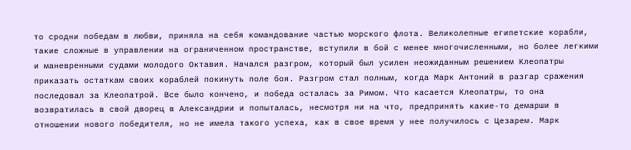то сродни победам в любви, приняла на себя командование частью морского флота. Великолепные египетские корабли, такие сложные в управлении на ограниченном пространстве, вступили в бой с менее многочисленными, но более легкими и маневренными судами молодого Октавия. Начался разгром, который был усилен неожиданным решением Клеопатры приказать остаткам своих кораблей покинуть поле боя. Разгром стал полным, когда Марк Антоний в разгар сражения последовал за Клеопатрой. Все было кончено, и победа осталась за Римом. Что касается Клеопатры, то она возвратилась в свой дворец в Александрии и попыталась, несмотря ни на что, предпринять какие-то демарши в отношении нового победителя, но не имела такого успеха, как в свое время у нее получилось с Цезарем. Марк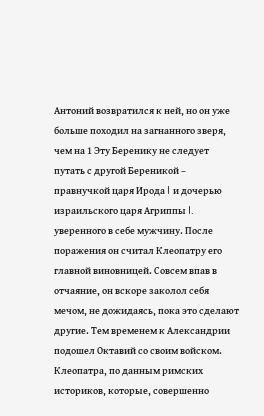Антоний возвратился к ней, но он уже больше походил на загнанного зверя, чем на 1 Эту Беренику не следует путать с другой Береникой – правнучкой царя Ирода I и дочерью израильского царя Агриппы I. уверенного в себе мужчину. После поражения он считал Клеопатру его главной виновницей. Совсем впав в отчаяние, он вскоре заколол себя мечом, не дожидаясь, пока это сделают другие. Тем временем к Александрии подошел Октавий со своим войском. Клеопатра, по данным римских историков, которые, совершенно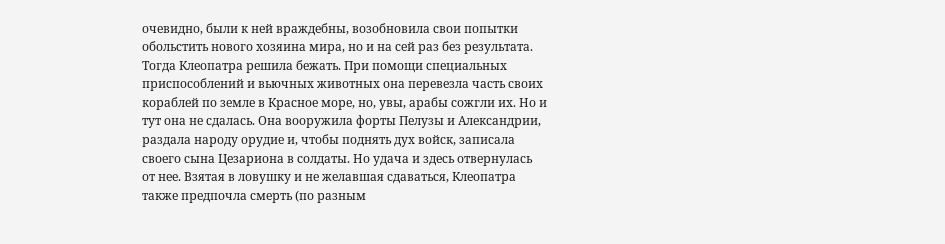очевидно, были к ней враждебны, возобновила свои попытки обольстить нового хозяина мира, но и на сей раз без результата. Тогда Клеопатра решила бежать. При помощи специальных приспособлений и вьючных животных она перевезла часть своих кораблей по земле в Красное море, но, увы, арабы сожгли их. Но и тут она не сдалась. Она вооружила форты Пелузы и Александрии, раздала народу орудие и, чтобы поднять дух войск, записала своего сына Цезариона в солдаты. Но удача и здесь отвернулась от нее. Взятая в ловушку и не желавшая сдаваться, Клеопатра также предпочла смерть (по разным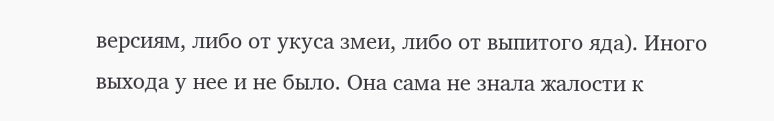версиям, либо от укуса змеи, либо от выпитого яда). Иного выхода у нее и не было. Она сама не знала жалости к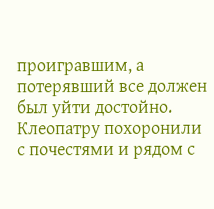проигравшим, а потерявший все должен был уйти достойно. Клеопатру похоронили с почестями и рядом с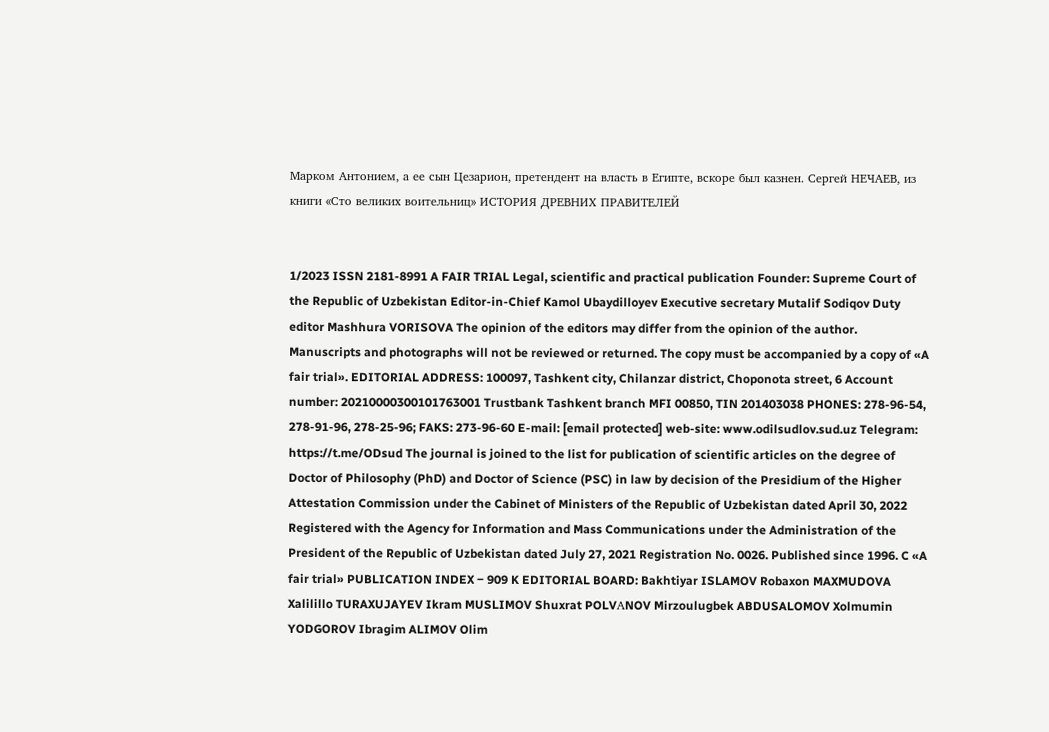Марком Антонием, а ее сын Цезарион, претендент на власть в Египте, вскоре был казнен. Сергей НЕЧАЕВ, из книги «Сто великих воительниц» ИСТОРИЯ ДРЕВНИХ ПРАВИТЕЛЕЙ


1/2023 ISSN 2181-8991 A FAIR TRIAL Legal, scientific and practical publication Founder: Supreme Court of the Republic of Uzbekistan Editor-in-Chief Kamol Ubaydilloyev Executive secretary Mutalif Sodiqov Duty editor Mashhura VORISOVA The opinion of the editors may differ from the opinion of the author. Manuscripts and photographs will not be reviewed or returned. The copy must be accompanied by a copy of «A fair trial». EDITORIAL ADDRESS: 100097, Tashkent city, Chilanzar district, Choponota street, 6 Account number: 20210000300101763001 Trustbank Tashkent branch MFI 00850, TIN 201403038 PHONES: 278-96-54, 278-91-96, 278-25-96; FAKS: 273-96-60 E-mail: [email protected] web-site: www.odilsudlov.sud.uz Telegram: https://t.me/ODsud The journal is joined to the list for publication of scientific articles on the degree of Doctor of Philosophy (PhD) and Doctor of Science (PSC) in law by decision of the Presidium of the Higher Attestation Commission under the Cabinet of Ministers of the Republic of Uzbekistan dated April 30, 2022 Registered with the Agency for Information and Mass Communications under the Administration of the President of the Republic of Uzbekistan dated July 27, 2021 Registration No. 0026. Published since 1996. C «A fair trial» PUBLICATION INDEX ‒ 909 K EDITORIAL BOARD: Bakhtiyar ISLAMOV Robaxon MAXMUDOVA Xalilillo TURAXUJAYEV Ikram MUSLIMOV Shuxrat POLVАNOV Mirzoulugbek ABDUSALOMOV Xolmumin YODGOROV Ibragim ALIMOV Olim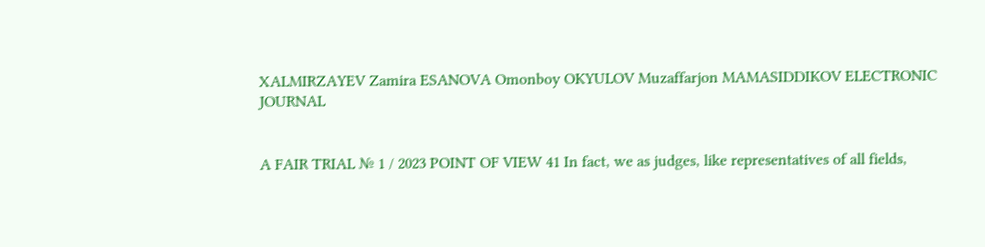XALMIRZAYEV Zamira ESANOVA Omonboy OKYULOV Muzaffarjon MAMASIDDIKOV ELECTRONIC JOURNAL


A FAIR TRIAL № 1 / 2023 POINT OF VIEW 41 In fact, we as judges, like representatives of all fields,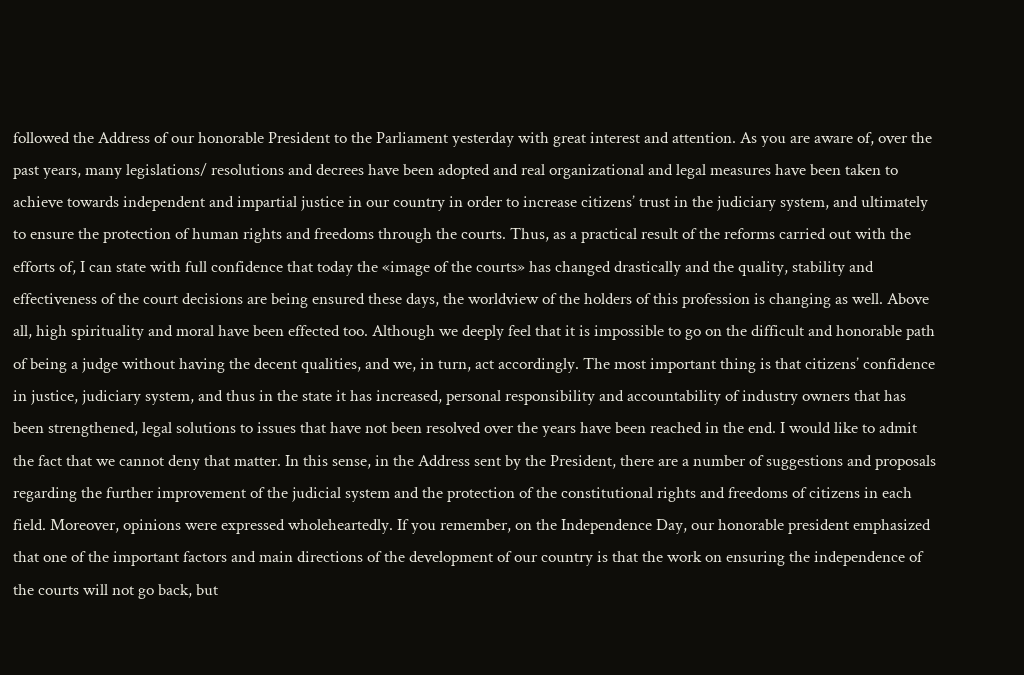followed the Address of our honorable President to the Parliament yesterday with great interest and attention. As you are aware of, over the past years, many legislations/ resolutions and decrees have been adopted and real organizational and legal measures have been taken to achieve towards independent and impartial justice in our country in order to increase citizens’ trust in the judiciary system, and ultimately to ensure the protection of human rights and freedoms through the courts. Thus, as a practical result of the reforms carried out with the efforts of, I can state with full confidence that today the «image of the courts» has changed drastically and the quality, stability and effectiveness of the court decisions are being ensured these days, the worldview of the holders of this profession is changing as well. Above all, high spirituality and moral have been effected too. Although we deeply feel that it is impossible to go on the difficult and honorable path of being a judge without having the decent qualities, and we, in turn, act accordingly. The most important thing is that citizens’ confidence in justice, judiciary system, and thus in the state it has increased, personal responsibility and accountability of industry owners that has been strengthened, legal solutions to issues that have not been resolved over the years have been reached in the end. I would like to admit the fact that we cannot deny that matter. In this sense, in the Address sent by the President, there are a number of suggestions and proposals regarding the further improvement of the judicial system and the protection of the constitutional rights and freedoms of citizens in each field. Moreover, opinions were expressed wholeheartedly. If you remember, on the Independence Day, our honorable president emphasized that one of the important factors and main directions of the development of our country is that the work on ensuring the independence of the courts will not go back, but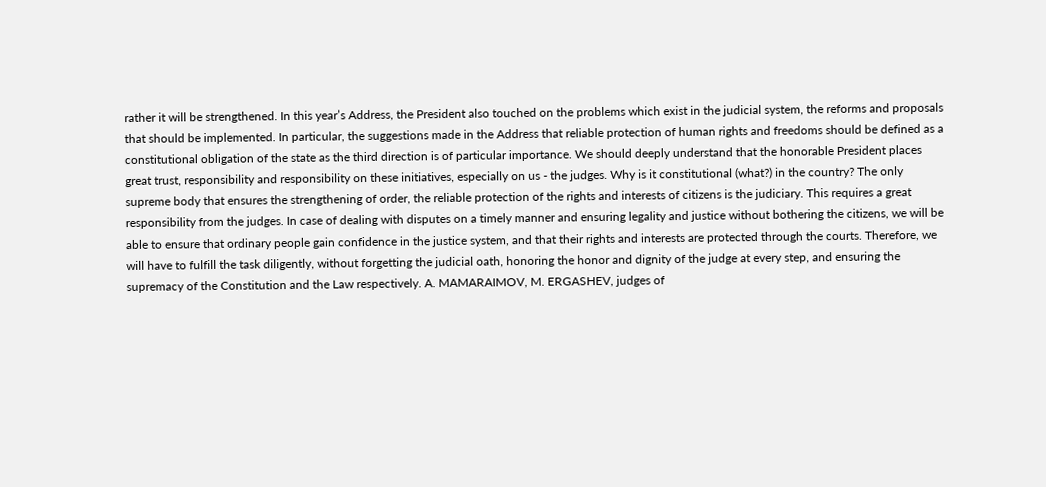rather it will be strengthened. In this year’s Address, the President also touched on the problems which exist in the judicial system, the reforms and proposals that should be implemented. In particular, the suggestions made in the Address that reliable protection of human rights and freedoms should be defined as a constitutional obligation of the state as the third direction is of particular importance. We should deeply understand that the honorable President places great trust, responsibility and responsibility on these initiatives, especially on us - the judges. Why is it constitutional (what?) in the country? The only supreme body that ensures the strengthening of order, the reliable protection of the rights and interests of citizens is the judiciary. This requires a great responsibility from the judges. In case of dealing with disputes on a timely manner and ensuring legality and justice without bothering the citizens, we will be able to ensure that ordinary people gain confidence in the justice system, and that their rights and interests are protected through the courts. Therefore, we will have to fulfill the task diligently, without forgetting the judicial oath, honoring the honor and dignity of the judge at every step, and ensuring the supremacy of the Constitution and the Law respectively. A. MAMARAIMOV, M. ERGASHEV, judges of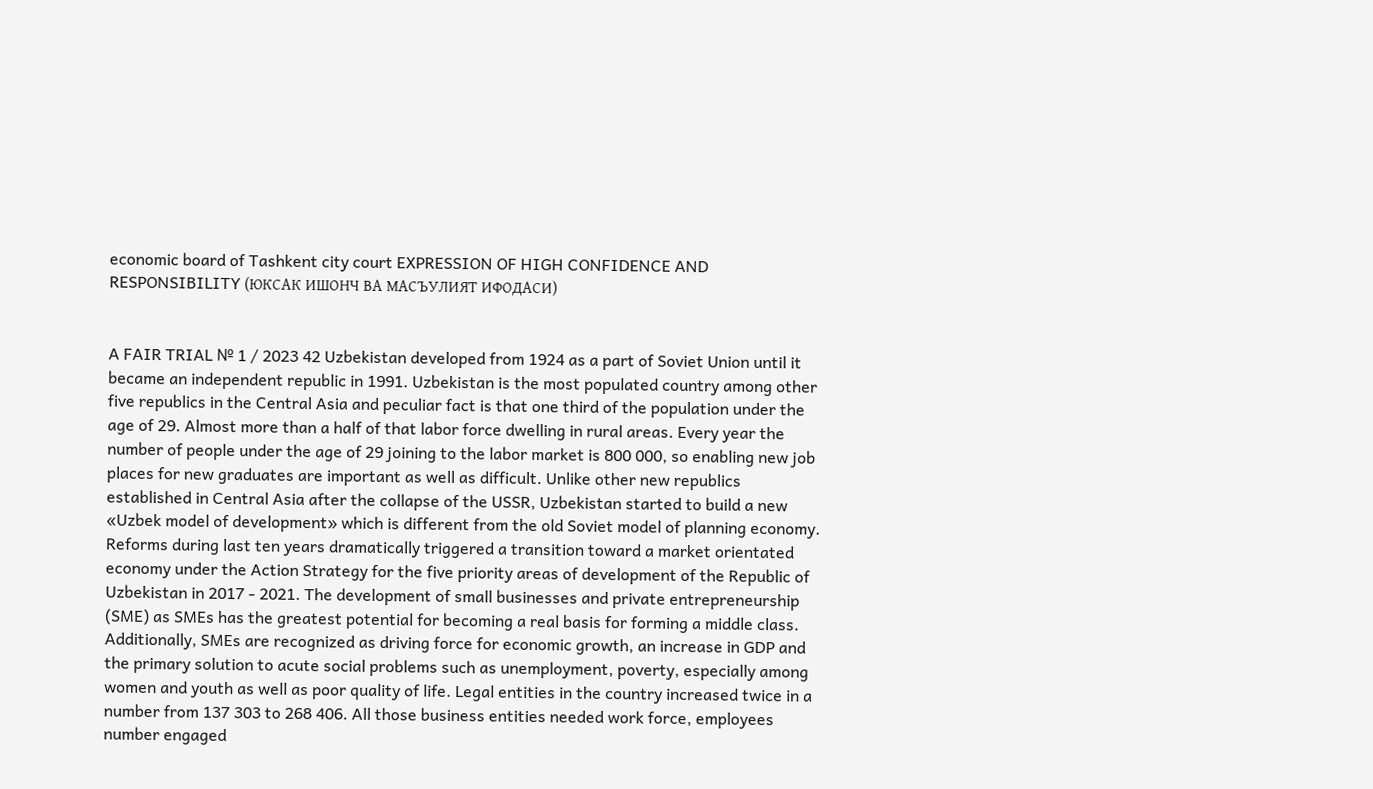economic board of Tashkent city court EXPRESSION OF HIGH CONFIDENCE AND RESPONSIBILITY (ЮКСАК ИШОНЧ ВА МАСЪУЛИЯТ ИФОДАСИ)


A FAIR TRIAL № 1 / 2023 42 Uzbekistan developed from 1924 as a part of Soviet Union until it became an independent republic in 1991. Uzbekistan is the most populated country among other five republics in the Central Asia and peculiar fact is that one third of the population under the age of 29. Almost more than a half of that labor force dwelling in rural areas. Every year the number of people under the age of 29 joining to the labor market is 800 000, so enabling new job places for new graduates are important as well as difficult. Unlike other new republics established in Central Asia after the collapse of the USSR, Uzbekistan started to build a new «Uzbek model of development» which is different from the old Soviet model of planning economy. Reforms during last ten years dramatically triggered a transition toward a market orientated economy under the Action Strategy for the five priority areas of development of the Republic of Uzbekistan in 2017 - 2021. The development of small businesses and private entrepreneurship (SME) as SMEs has the greatest potential for becoming a real basis for forming a middle class. Additionally, SMEs are recognized as driving force for economic growth, an increase in GDP and the primary solution to acute social problems such as unemployment, poverty, especially among women and youth as well as poor quality of life. Legal entities in the country increased twice in a number from 137 303 to 268 406. All those business entities needed work force, employees number engaged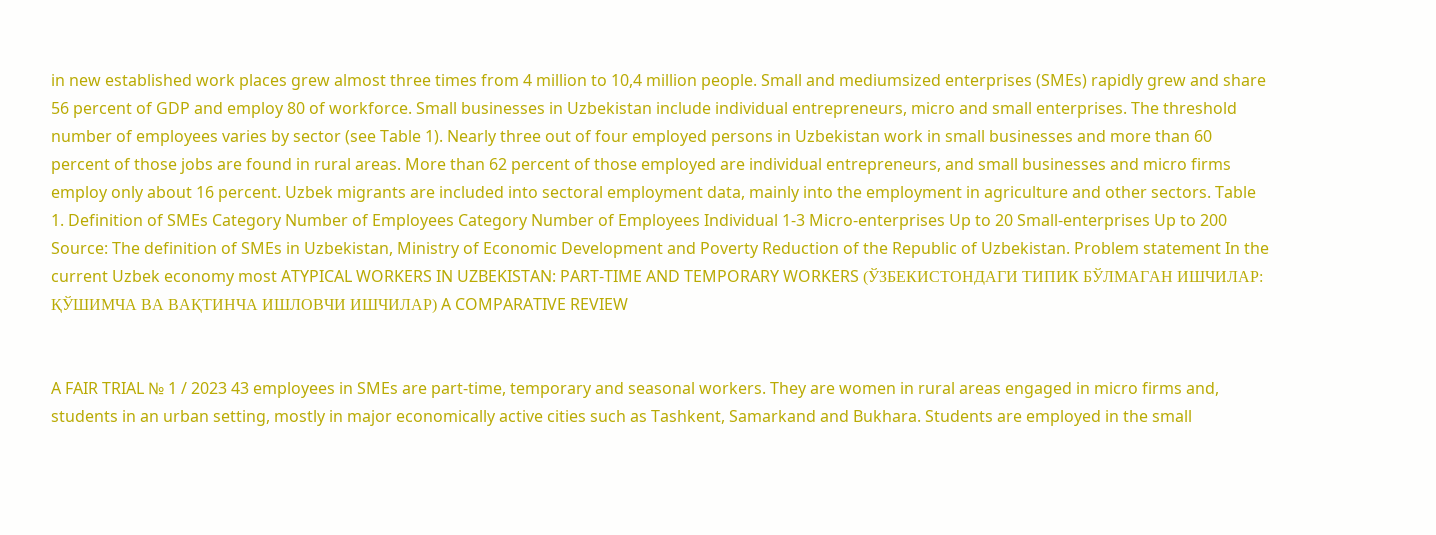in new established work places grew almost three times from 4 million to 10,4 million people. Small and mediumsized enterprises (SMEs) rapidly grew and share 56 percent of GDP and employ 80 of workforce. Small businesses in Uzbekistan include individual entrepreneurs, micro and small enterprises. The threshold number of employees varies by sector (see Table 1). Nearly three out of four employed persons in Uzbekistan work in small businesses and more than 60 percent of those jobs are found in rural areas. More than 62 percent of those employed are individual entrepreneurs, and small businesses and micro firms employ only about 16 percent. Uzbek migrants are included into sectoral employment data, mainly into the employment in agriculture and other sectors. Table 1. Definition of SMEs Category Number of Employees Category Number of Employees Individual 1-3 Micro-enterprises Up to 20 Small-enterprises Up to 200 Source: The definition of SMEs in Uzbekistan, Ministry of Economic Development and Poverty Reduction of the Republic of Uzbekistan. Problem statement In the current Uzbek economy most ATYPICAL WORKERS IN UZBEKISTAN: PART-TIME AND TEMPORARY WORKERS (ЎЗБEКИСТОНДАГИ ТИПИК БЎЛМАГАН ИШЧИЛАР: ҚЎШИМЧА ВА ВАҚТИНЧА ИШЛОВЧИ ИШЧИЛАР) A COMPARATIVE REVIEW


A FAIR TRIAL № 1 / 2023 43 employees in SMEs are part-time, temporary and seasonal workers. They are women in rural areas engaged in micro firms and, students in an urban setting, mostly in major economically active cities such as Tashkent, Samarkand and Bukhara. Students are employed in the small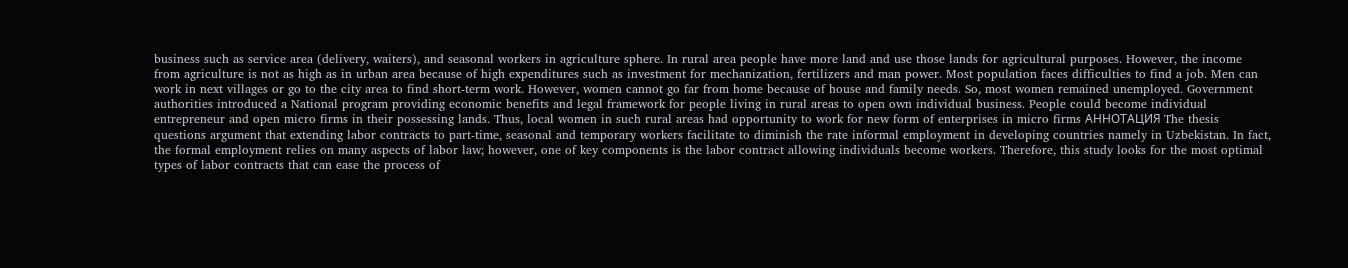business such as service area (delivery, waiters), and seasonal workers in agriculture sphere. In rural area people have more land and use those lands for agricultural purposes. However, the income from agriculture is not as high as in urban area because of high expenditures such as investment for mechanization, fertilizers and man power. Most population faces difficulties to find a job. Men can work in next villages or go to the city area to find short-term work. However, women cannot go far from home because of house and family needs. So, most women remained unemployed. Government authorities introduced a National program providing economic benefits and legal framework for people living in rural areas to open own individual business. People could become individual entrepreneur and open micro firms in their possessing lands. Thus, local women in such rural areas had opportunity to work for new form of enterprises in micro firms АННОТАЦИЯ The thesis questions argument that extending labor contracts to part-time, seasonal and temporary workers facilitate to diminish the rate informal employment in developing countries namely in Uzbekistan. In fact, the formal employment relies on many aspects of labor law; however, one of key components is the labor contract allowing individuals become workers. Therefore, this study looks for the most optimal types of labor contracts that can ease the process of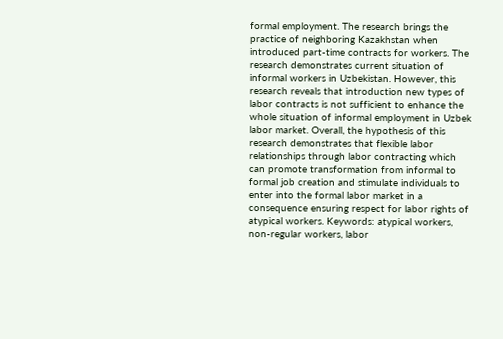formal employment. The research brings the practice of neighboring Kazakhstan when introduced part-time contracts for workers. The research demonstrates current situation of informal workers in Uzbekistan. However, this research reveals that introduction new types of labor contracts is not sufficient to enhance the whole situation of informal employment in Uzbek labor market. Overall, the hypothesis of this research demonstrates that flexible labor relationships through labor contracting which can promote transformation from informal to formal job creation and stimulate individuals to enter into the formal labor market in a consequence ensuring respect for labor rights of atypical workers. Keywords: atypical workers, non-regular workers, labor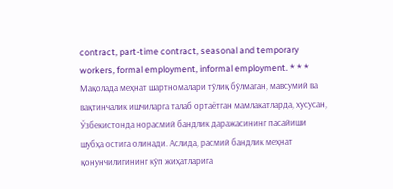contract, part-time contract, seasonal and temporary workers, formal employment, informal employment. * * * Мақолада меҳнат шартномалари тўлиқ бўлмаган, мавсумий ва вақтинчалик ишчиларга талаб ортаётган мамлакатларда, хусусан, Ўзбекистонда норасмий бандлик даражасининг пасайиши шубҳа остига олинади. Аслида, расмий бандлик меҳнат қонунчилигининг кўп жиҳатларига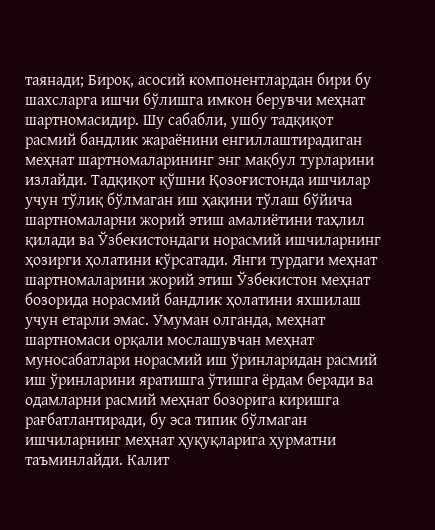таянади; Бироқ, асосий компонентлардан бири бу шахсларга ишчи бўлишга имкон берувчи меҳнат шартномасидир. Шу сабабли, ушбу тадқиқот расмий бандлик жараёнини енгиллаштирадиган меҳнат шартномаларининг энг мақбул турларини излайди. Тадқиқот қўшни Қозоғистонда ишчилар учун тўлиқ бўлмаган иш ҳақини тўлаш бўйича шартномаларни жорий этиш амалиётини таҳлил қилади ва Ўзбекистондаги норасмий ишчиларнинг ҳозирги ҳолатини кўрсатади. Янги турдаги меҳнат шартномаларини жорий этиш Ўзбекистон меҳнат бозорида норасмий бандлик ҳолатини яхшилаш учун етарли эмас. Умуман олганда, меҳнат шартномаси орқали мослашувчан меҳнат муносабатлари норасмий иш ўринларидан расмий иш ўринларини яратишга ўтишга ёрдам беради ва одамларни расмий меҳнат бозорига киришга рағбатлантиради, бу эса типик бўлмаган ишчиларнинг меҳнат ҳуқуқларига ҳурматни таъминлайди. Калит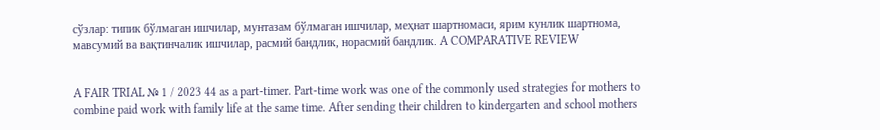сўзлар: типик бўлмаган ишчилар, мунтазам бўлмаган ишчилар, меҳнат шартномаси, ярим кунлик шартнома, мавсумий ва вақтинчалик ишчилар, расмий бандлик, норасмий бандлик. A COMPARATIVE REVIEW


A FAIR TRIAL № 1 / 2023 44 as a part-timer. Part-time work was one of the commonly used strategies for mothers to combine paid work with family life at the same time. After sending their children to kindergarten and school mothers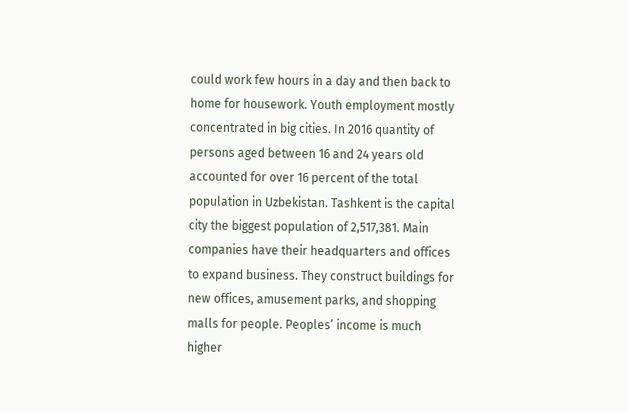could work few hours in a day and then back to home for housework. Youth employment mostly concentrated in big cities. In 2016 quantity of persons aged between 16 and 24 years old accounted for over 16 percent of the total population in Uzbekistan. Tashkent is the capital city the biggest population of 2,517,381. Main companies have their headquarters and offices to expand business. They construct buildings for new offices, amusement parks, and shopping malls for people. Peoples’ income is much higher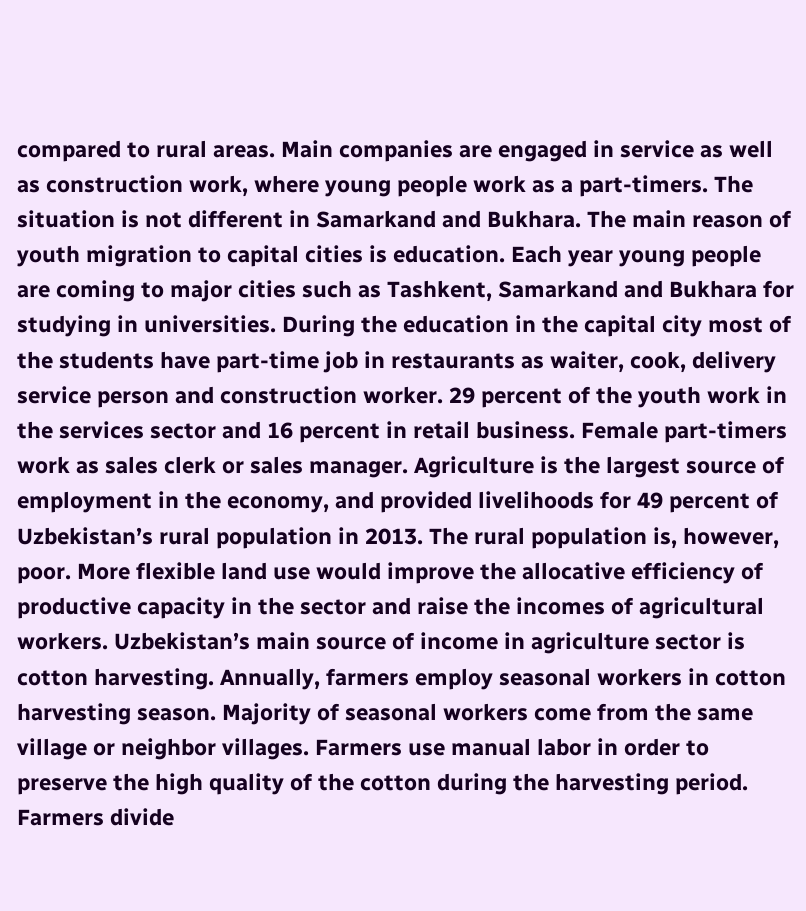compared to rural areas. Main companies are engaged in service as well as construction work, where young people work as a part-timers. The situation is not different in Samarkand and Bukhara. The main reason of youth migration to capital cities is education. Each year young people are coming to major cities such as Tashkent, Samarkand and Bukhara for studying in universities. During the education in the capital city most of the students have part-time job in restaurants as waiter, cook, delivery service person and construction worker. 29 percent of the youth work in the services sector and 16 percent in retail business. Female part-timers work as sales clerk or sales manager. Agriculture is the largest source of employment in the economy, and provided livelihoods for 49 percent of Uzbekistan’s rural population in 2013. The rural population is, however, poor. More flexible land use would improve the allocative efficiency of productive capacity in the sector and raise the incomes of agricultural workers. Uzbekistan’s main source of income in agriculture sector is cotton harvesting. Annually, farmers employ seasonal workers in cotton harvesting season. Majority of seasonal workers come from the same village or neighbor villages. Farmers use manual labor in order to preserve the high quality of the cotton during the harvesting period. Farmers divide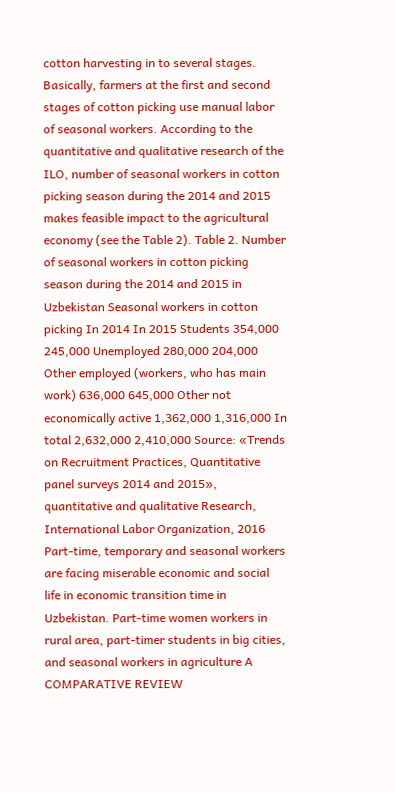cotton harvesting in to several stages. Basically, farmers at the first and second stages of cotton picking use manual labor of seasonal workers. According to the quantitative and qualitative research of the ILO, number of seasonal workers in cotton picking season during the 2014 and 2015 makes feasible impact to the agricultural economy (see the Table 2). Table 2. Number of seasonal workers in cotton picking season during the 2014 and 2015 in Uzbekistan Seasonal workers in cotton picking In 2014 In 2015 Students 354,000 245,000 Unemployed 280,000 204,000 Other employed (workers, who has main work) 636,000 645,000 Other not economically active 1,362,000 1,316,000 In total 2,632,000 2,410,000 Source: «Trends on Recruitment Practices, Quantitative panel surveys 2014 and 2015», quantitative and qualitative Research, International Labor Organization, 2016 Part-time, temporary and seasonal workers are facing miserable economic and social life in economic transition time in Uzbekistan. Part-time women workers in rural area, part-timer students in big cities, and seasonal workers in agriculture A COMPARATIVE REVIEW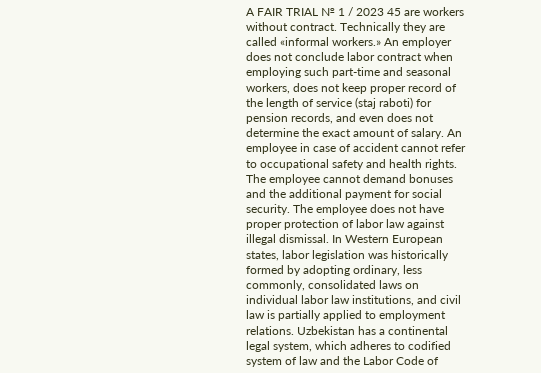A FAIR TRIAL № 1 / 2023 45 are workers without contract. Technically they are called «informal workers.» An employer does not conclude labor contract when employing such part-time and seasonal workers, does not keep proper record of the length of service (staj raboti) for pension records, and even does not determine the exact amount of salary. An employee in case of accident cannot refer to occupational safety and health rights. The employee cannot demand bonuses and the additional payment for social security. The employee does not have proper protection of labor law against illegal dismissal. In Western European states, labor legislation was historically formed by adopting ordinary, less commonly, consolidated laws on individual labor law institutions, and civil law is partially applied to employment relations. Uzbekistan has a continental legal system, which adheres to codified system of law and the Labor Code of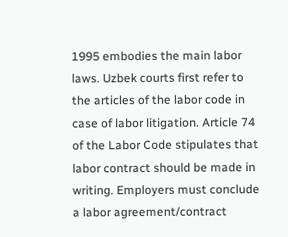1995 embodies the main labor laws. Uzbek courts first refer to the articles of the labor code in case of labor litigation. Article 74 of the Labor Code stipulates that labor contract should be made in writing. Employers must conclude a labor agreement/contract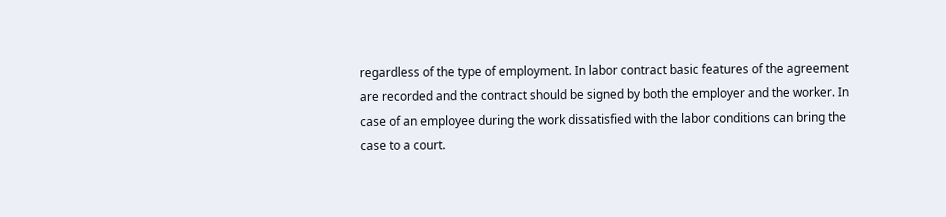regardless of the type of employment. In labor contract basic features of the agreement are recorded and the contract should be signed by both the employer and the worker. In case of an employee during the work dissatisfied with the labor conditions can bring the case to a court.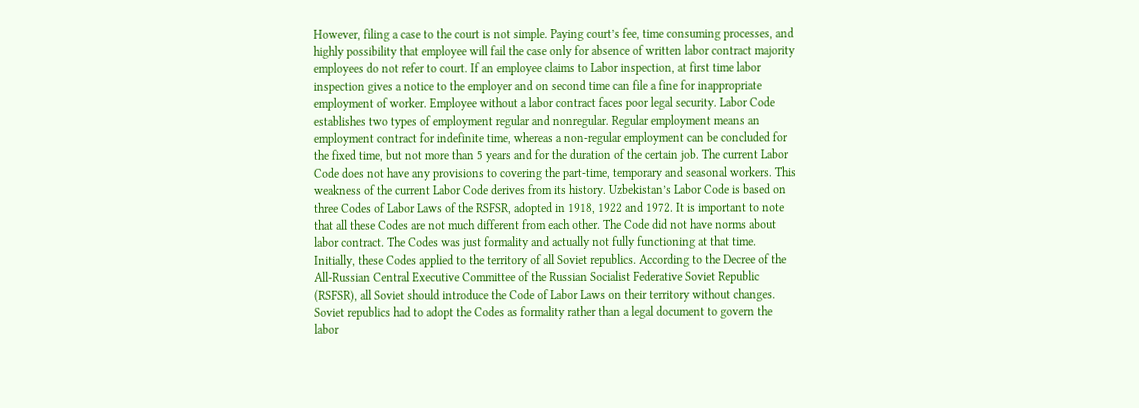However, filing a case to the court is not simple. Paying court’s fee, time consuming processes, and highly possibility that employee will fail the case only for absence of written labor contract majority employees do not refer to court. If an employee claims to Labor inspection, at first time labor inspection gives a notice to the employer and on second time can file a fine for inappropriate employment of worker. Employee without a labor contract faces poor legal security. Labor Code establishes two types of employment regular and nonregular. Regular employment means an employment contract for indefinite time, whereas a non-regular employment can be concluded for the fixed time, but not more than 5 years and for the duration of the certain job. The current Labor Code does not have any provisions to covering the part-time, temporary and seasonal workers. This weakness of the current Labor Code derives from its history. Uzbekistan’s Labor Code is based on three Codes of Labor Laws of the RSFSR, adopted in 1918, 1922 and 1972. It is important to note that all these Codes are not much different from each other. The Code did not have norms about labor contract. The Codes was just formality and actually not fully functioning at that time. Initially, these Codes applied to the territory of all Soviet republics. According to the Decree of the All-Russian Central Executive Committee of the Russian Socialist Federative Soviet Republic (RSFSR), all Soviet should introduce the Code of Labor Laws on their territory without changes. Soviet republics had to adopt the Codes as formality rather than a legal document to govern the labor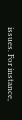issues. For instance,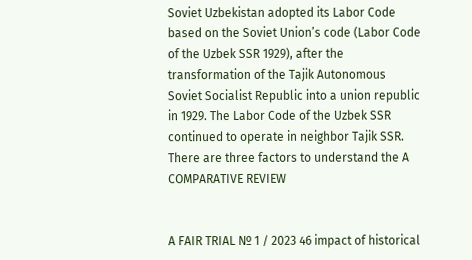Soviet Uzbekistan adopted its Labor Code based on the Soviet Union’s code (Labor Code of the Uzbek SSR 1929), after the transformation of the Tajik Autonomous Soviet Socialist Republic into a union republic in 1929. The Labor Code of the Uzbek SSR continued to operate in neighbor Tajik SSR. There are three factors to understand the A COMPARATIVE REVIEW


A FAIR TRIAL № 1 / 2023 46 impact of historical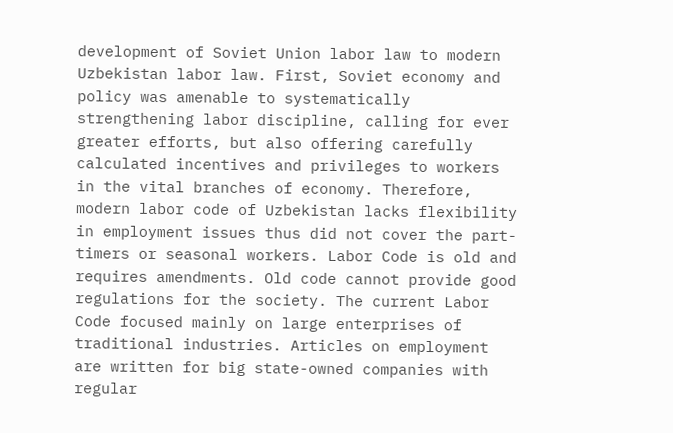development of Soviet Union labor law to modern Uzbekistan labor law. First, Soviet economy and policy was amenable to systematically strengthening labor discipline, calling for ever greater efforts, but also offering carefully calculated incentives and privileges to workers in the vital branches of economy. Therefore, modern labor code of Uzbekistan lacks flexibility in employment issues thus did not cover the part-timers or seasonal workers. Labor Code is old and requires amendments. Old code cannot provide good regulations for the society. The current Labor Code focused mainly on large enterprises of traditional industries. Articles on employment are written for big state-owned companies with regular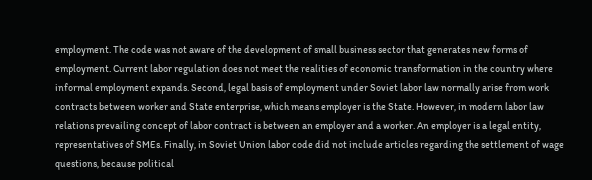employment. The code was not aware of the development of small business sector that generates new forms of employment. Current labor regulation does not meet the realities of economic transformation in the country where informal employment expands. Second, legal basis of employment under Soviet labor law normally arise from work contracts between worker and State enterprise, which means employer is the State. However, in modern labor law relations prevailing concept of labor contract is between an employer and a worker. An employer is a legal entity, representatives of SMEs. Finally, in Soviet Union labor code did not include articles regarding the settlement of wage questions, because political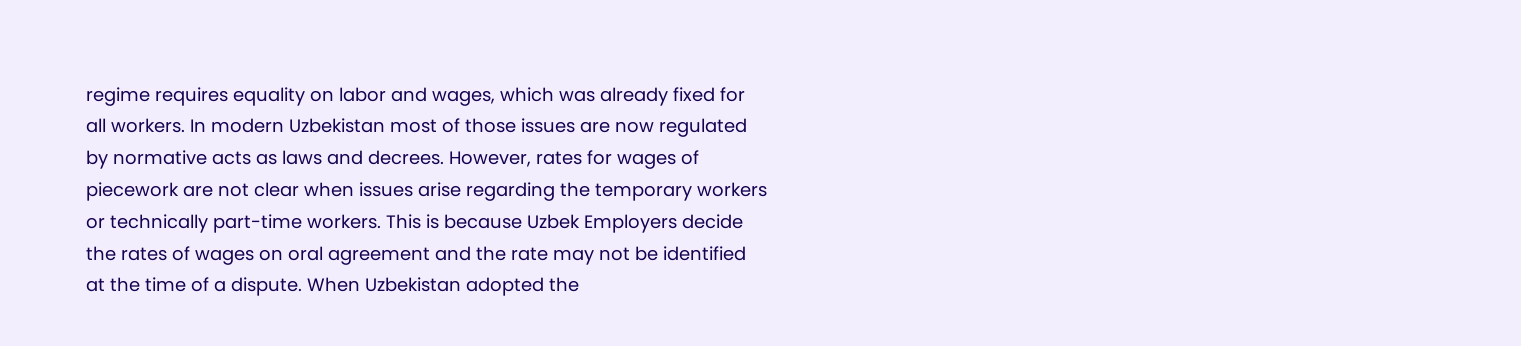regime requires equality on labor and wages, which was already fixed for all workers. In modern Uzbekistan most of those issues are now regulated by normative acts as laws and decrees. However, rates for wages of piecework are not clear when issues arise regarding the temporary workers or technically part-time workers. This is because Uzbek Employers decide the rates of wages on oral agreement and the rate may not be identified at the time of a dispute. When Uzbekistan adopted the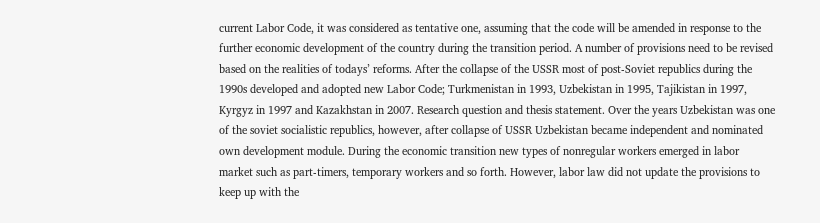current Labor Code, it was considered as tentative one, assuming that the code will be amended in response to the further economic development of the country during the transition period. A number of provisions need to be revised based on the realities of todays’ reforms. After the collapse of the USSR most of post-Soviet republics during the 1990s developed and adopted new Labor Code; Turkmenistan in 1993, Uzbekistan in 1995, Tajikistan in 1997, Kyrgyz in 1997 and Kazakhstan in 2007. Research question and thesis statement. Over the years Uzbekistan was one of the soviet socialistic republics, however, after collapse of USSR Uzbekistan became independent and nominated own development module. During the economic transition new types of nonregular workers emerged in labor market such as part-timers, temporary workers and so forth. However, labor law did not update the provisions to keep up with the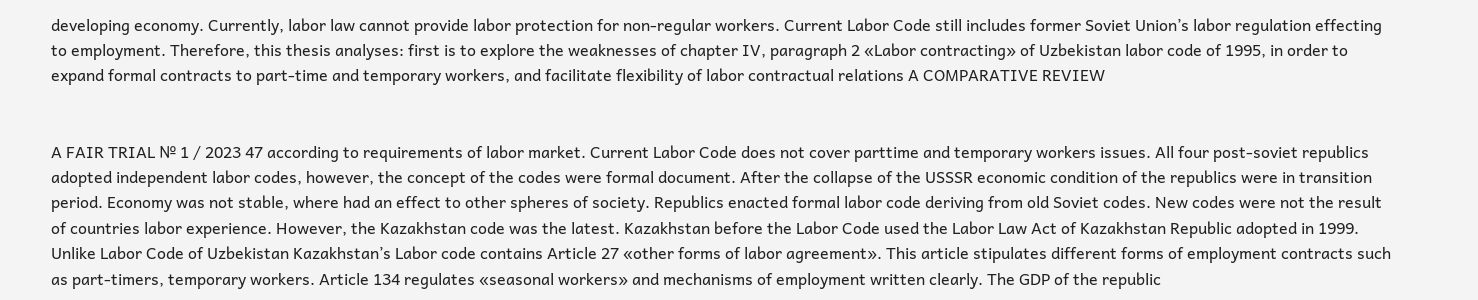developing economy. Currently, labor law cannot provide labor protection for non-regular workers. Current Labor Code still includes former Soviet Union’s labor regulation effecting to employment. Therefore, this thesis analyses: first is to explore the weaknesses of chapter IV, paragraph 2 «Labor contracting» of Uzbekistan labor code of 1995, in order to expand formal contracts to part-time and temporary workers, and facilitate flexibility of labor contractual relations A COMPARATIVE REVIEW


A FAIR TRIAL № 1 / 2023 47 according to requirements of labor market. Current Labor Code does not cover parttime and temporary workers issues. All four post-soviet republics adopted independent labor codes, however, the concept of the codes were formal document. After the collapse of the USSSR economic condition of the republics were in transition period. Economy was not stable, where had an effect to other spheres of society. Republics enacted formal labor code deriving from old Soviet codes. New codes were not the result of countries labor experience. However, the Kazakhstan code was the latest. Kazakhstan before the Labor Code used the Labor Law Act of Kazakhstan Republic adopted in 1999. Unlike Labor Code of Uzbekistan Kazakhstan’s Labor code contains Article 27 «other forms of labor agreement». This article stipulates different forms of employment contracts such as part-timers, temporary workers. Article 134 regulates «seasonal workers» and mechanisms of employment written clearly. The GDP of the republic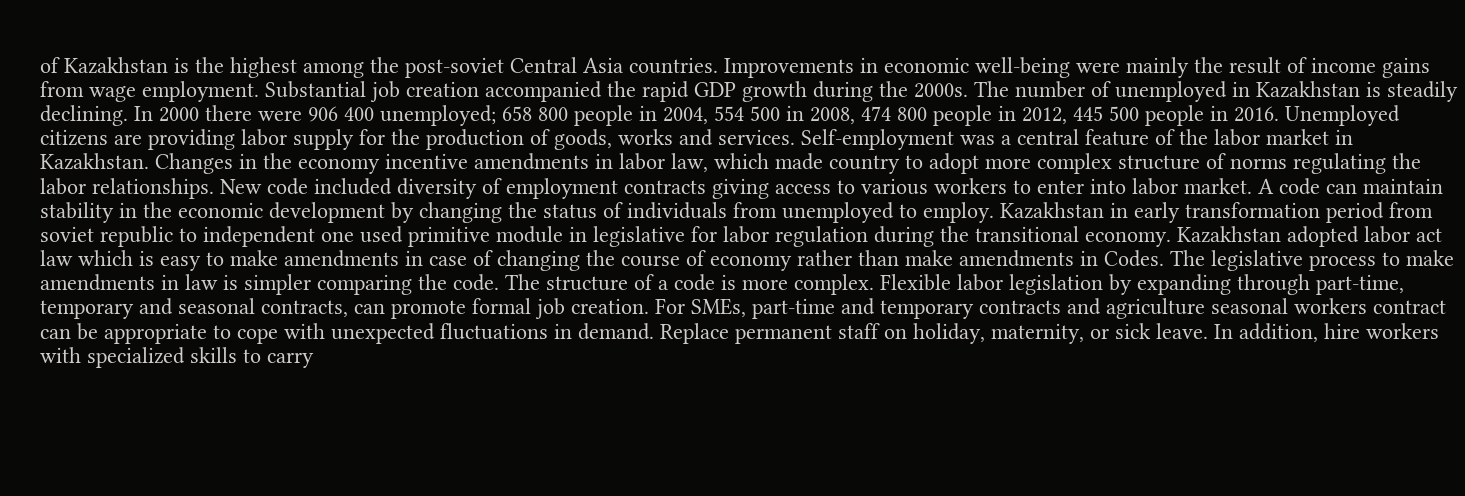of Kazakhstan is the highest among the post-soviet Central Asia countries. Improvements in economic well-being were mainly the result of income gains from wage employment. Substantial job creation accompanied the rapid GDP growth during the 2000s. The number of unemployed in Kazakhstan is steadily declining. In 2000 there were 906 400 unemployed; 658 800 people in 2004, 554 500 in 2008, 474 800 people in 2012, 445 500 people in 2016. Unemployed citizens are providing labor supply for the production of goods, works and services. Self-employment was a central feature of the labor market in Kazakhstan. Changes in the economy incentive amendments in labor law, which made country to adopt more complex structure of norms regulating the labor relationships. New code included diversity of employment contracts giving access to various workers to enter into labor market. A code can maintain stability in the economic development by changing the status of individuals from unemployed to employ. Kazakhstan in early transformation period from soviet republic to independent one used primitive module in legislative for labor regulation during the transitional economy. Kazakhstan adopted labor act law which is easy to make amendments in case of changing the course of economy rather than make amendments in Codes. The legislative process to make amendments in law is simpler comparing the code. The structure of a code is more complex. Flexible labor legislation by expanding through part-time, temporary and seasonal contracts, can promote formal job creation. For SMEs, part-time and temporary contracts and agriculture seasonal workers contract can be appropriate to cope with unexpected fluctuations in demand. Replace permanent staff on holiday, maternity, or sick leave. In addition, hire workers with specialized skills to carry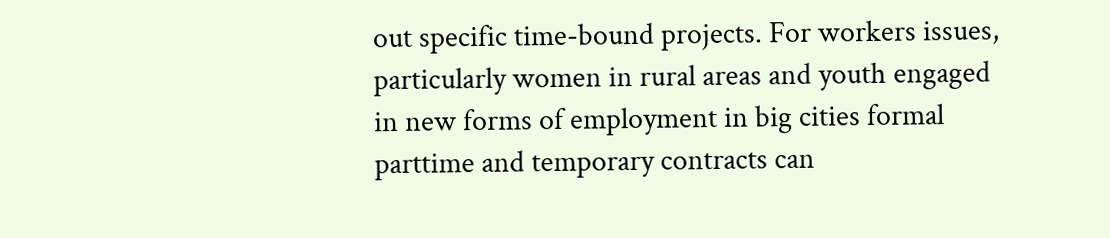out specific time-bound projects. For workers issues, particularly women in rural areas and youth engaged in new forms of employment in big cities formal parttime and temporary contracts can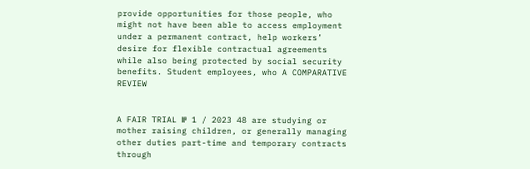provide opportunities for those people, who might not have been able to access employment under a permanent contract, help workers’ desire for flexible contractual agreements while also being protected by social security benefits. Student employees, who A COMPARATIVE REVIEW


A FAIR TRIAL № 1 / 2023 48 are studying or mother raising children, or generally managing other duties part-time and temporary contracts through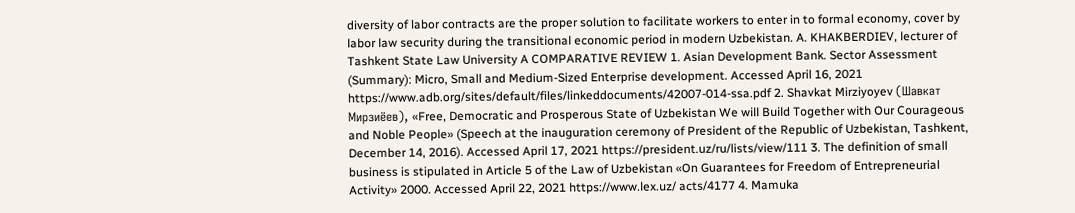diversity of labor contracts are the proper solution to facilitate workers to enter in to formal economy, cover by labor law security during the transitional economic period in modern Uzbekistan. A. KHAKBERDIEV, lecturer of Tashkent State Law University A COMPARATIVE REVIEW 1. Asian Development Bank. Sector Assessment (Summary): Micro, Small and Medium-Sized Enterprise development. Accessed April 16, 2021 https://www.adb.org/sites/default/files/linkeddocuments/42007-014-ssa.pdf 2. Shavkat Mirziyoyev (Шавкат Мирзиёев), «Free, Democratic and Prosperous State of Uzbekistan We will Build Together with Our Courageous and Noble People» (Speech at the inauguration ceremony of President of the Republic of Uzbekistan, Tashkent, December 14, 2016). Accessed April 17, 2021 https://president.uz/ru/lists/view/111 3. The definition of small business is stipulated in Article 5 of the Law of Uzbekistan «On Guarantees for Freedom of Entrepreneurial Activity» 2000. Accessed April 22, 2021 https://www.lex.uz/ acts/4177 4. Mamuka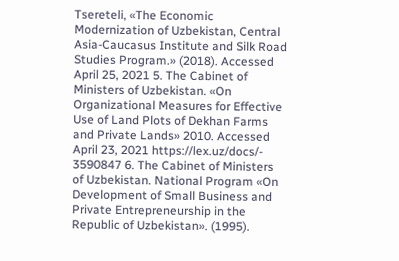Tsereteli, «The Economic Modernization of Uzbekistan, Central Asia-Caucasus Institute and Silk Road Studies Program.» (2018). Accessed April 25, 2021 5. The Cabinet of Ministers of Uzbekistan. «On Organizational Measures for Effective Use of Land Plots of Dekhan Farms and Private Lands» 2010. Accessed April 23, 2021 https://lex.uz/docs/- 3590847 6. The Cabinet of Ministers of Uzbekistan. National Program «On Development of Small Business and Private Entrepreneurship in the Republic of Uzbekistan». (1995).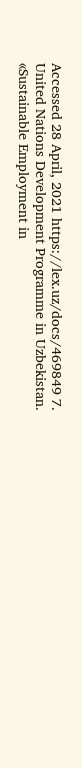Accessed 28 April, 2021 https://lex.uz/docs/469849 7. United Nations Development Programme in Uzbekistan. «Sustainable Employment in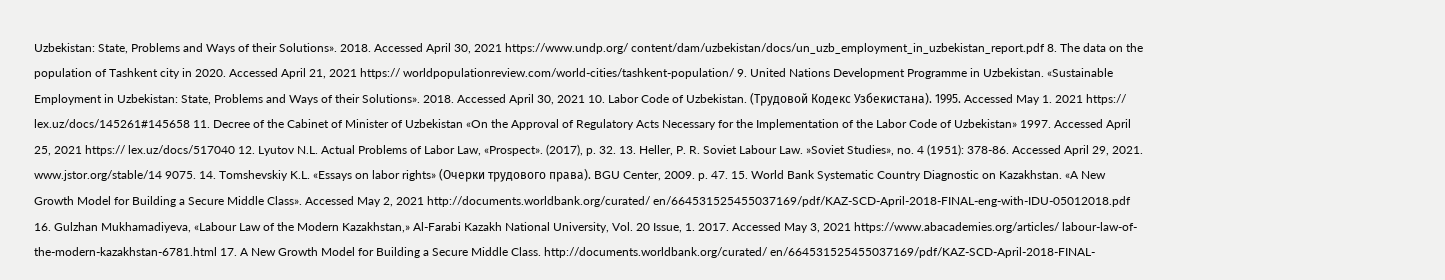Uzbekistan: State, Problems and Ways of their Solutions». 2018. Accessed April 30, 2021 https://www.undp.org/ content/dam/uzbekistan/docs/un_uzb_employment_in_uzbekistan_report.pdf 8. The data on the population of Tashkent city in 2020. Accessed April 21, 2021 https:// worldpopulationreview.com/world-cities/tashkent-population/ 9. United Nations Development Programme in Uzbekistan. «Sustainable Employment in Uzbekistan: State, Problems and Ways of their Solutions». 2018. Accessed April 30, 2021 10. Labor Code of Uzbekistan. (Трудовой Кодекс Узбекистана). 1995. Accessed May 1. 2021 https:// lex.uz/docs/145261#145658 11. Decree of the Cabinet of Minister of Uzbekistan «On the Approval of Regulatory Acts Necessary for the Implementation of the Labor Code of Uzbekistan» 1997. Accessed April 25, 2021 https:// lex.uz/docs/517040 12. Lyutov N.L. Actual Problems of Labor Law, «Prospect». (2017), p. 32. 13. Heller, P. R. Soviet Labour Law. »Soviet Studies», no. 4 (1951): 378-86. Accessed April 29, 2021. www.jstor.org/stable/14 9075. 14. Tomshevskiy K.L. «Essays on labor rights» (Очерки трудового права). BGU Center, 2009. p. 47. 15. World Bank Systematic Country Diagnostic on Kazakhstan. «A New Growth Model for Building a Secure Middle Class». Accessed May 2, 2021 http://documents.worldbank.org/curated/ en/664531525455037169/pdf/KAZ-SCD-April-2018-FINAL-eng-with-IDU-05012018.pdf 16. Gulzhan Mukhamadiyeva, «Labour Law of the Modern Kazakhstan,» Al-Farabi Kazakh National University, Vol. 20 Issue, 1. 2017. Accessed May 3, 2021 https://www.abacademies.org/articles/ labour-law-of-the-modern-kazakhstan-6781.html 17. A New Growth Model for Building a Secure Middle Class. http://documents.worldbank.org/curated/ en/664531525455037169/pdf/KAZ-SCD-April-2018-FINAL-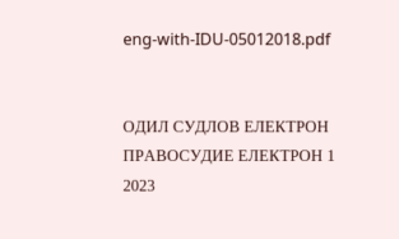eng-with-IDU-05012018.pdf


ОДИЛ СУДЛОВ ЕЛЕКТРОН ПРАВОСУДИЕ ЕЛЕКТРОН 1 2023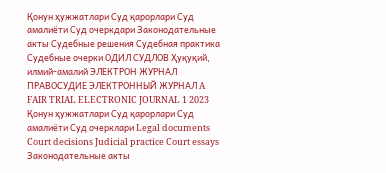Қонун ҳужжатлари Суд қарорлари Суд амалиёти Суд очеркдари Законодательные акты Судебные решения Судебная практика Судебные очерки ОДИЛ СУДЛОВ Ҳуқуқий, илмий-амалий ЭЛЕКТРОН ЖУРНАЛ ПРАВОСУДИЕ ЭЛЕКТРОННЫЙ ЖУРНАЛ A FAIR TRIAL ELECTRONIC JOURNAL 1 2023 Қонун ҳужжатлари Суд қарорлари Суд амалиёти Суд очерклари Legal documents Court decisions Judicial practice Court essays Законодательные акты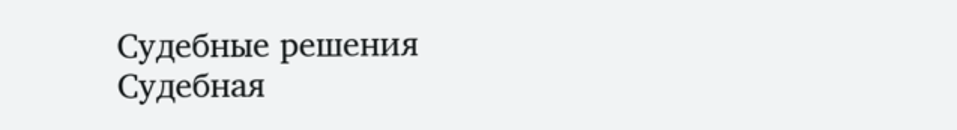Судебные решения Судебная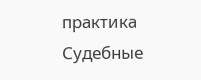практика Судебные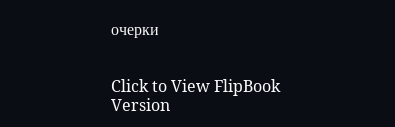очерки


Click to View FlipBook Version